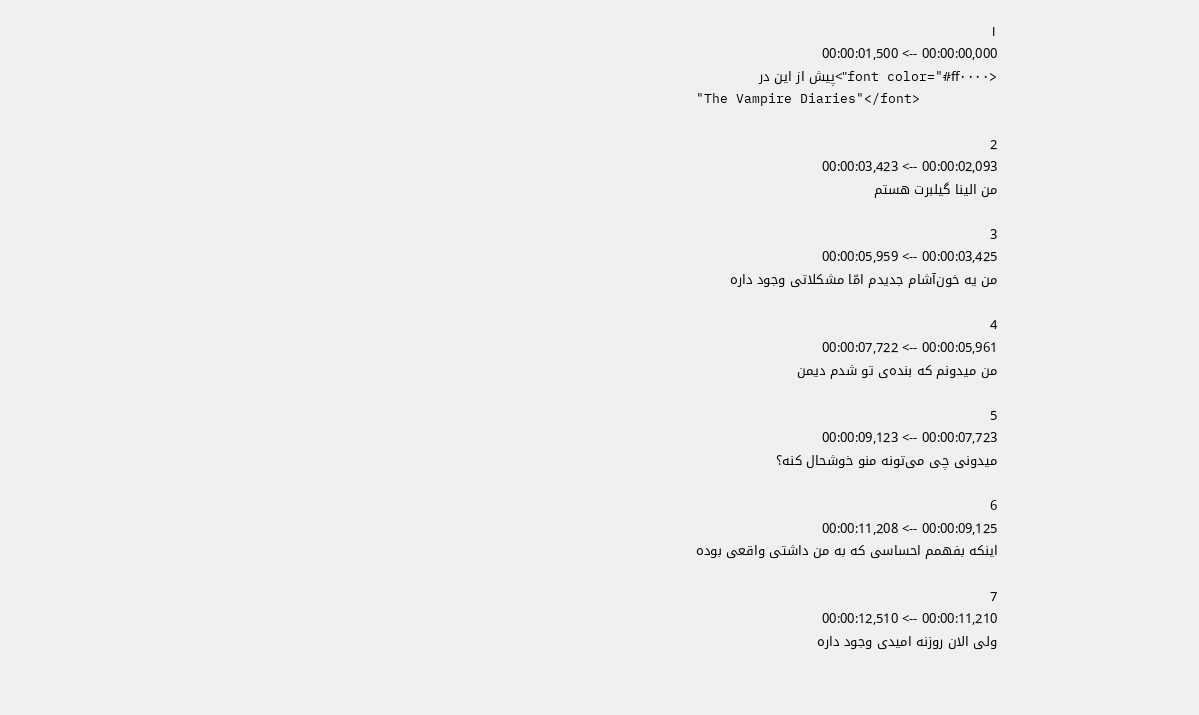۱
00:00:00,000 --> 00:00:01,500
<font color="#ff۰۰۰۰">پیش از این در
"The Vampire Diaries"</font>

2
00:00:02,093 --> 00:00:03,423
من الینا گیلبرت هستم

3
00:00:03,425 --> 00:00:05,959
من یه خون‌آشام جدیدم امّا مشکلاتی وجود داره

4
00:00:05,961 --> 00:00:07,722
من میدونم که بنده‌ی تو شدم دیمن

5
00:00:07,723 --> 00:00:09,123
میدونی چی می‌تونه منو خوشحال کنه؟

6
00:00:09,125 --> 00:00:11,208
اینکه بفهمم احساسی که به من داشتی واقعی بوده

7
00:00:11,210 --> 00:00:12,510
ولی الان روزنه امیدی وجود داره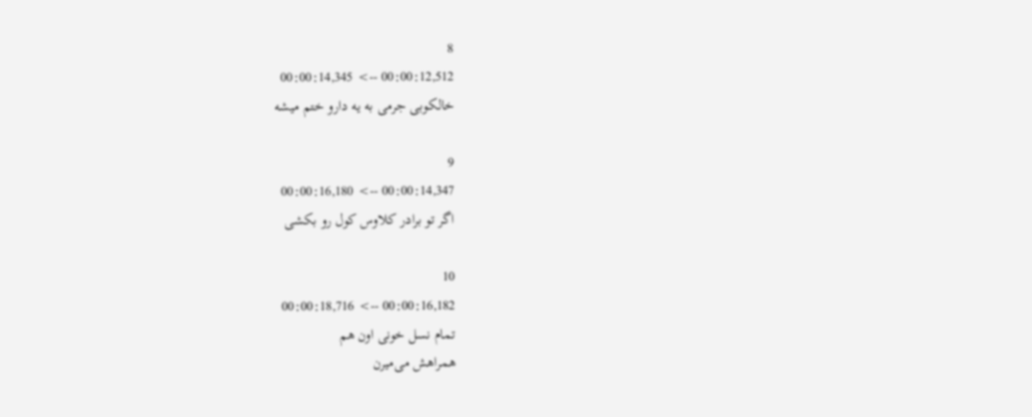8
00:00:12,512 --> 00:00:14,345
خالکوبی جرمی به یه دارو ختم میشه

9
00:00:14,347 --> 00:00:16,180
اگر تو برادر کلاوس کول رو بکشی

10
00:00:16,182 --> 00:00:18,716
تمام نسل خونی اون هم
همراهش می‌میرن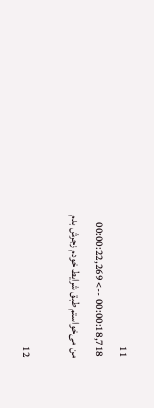11
00:00:18,718 --> 00:00:22,269
من می‌خواستم طبق شرایط خودم زجرش بدم

12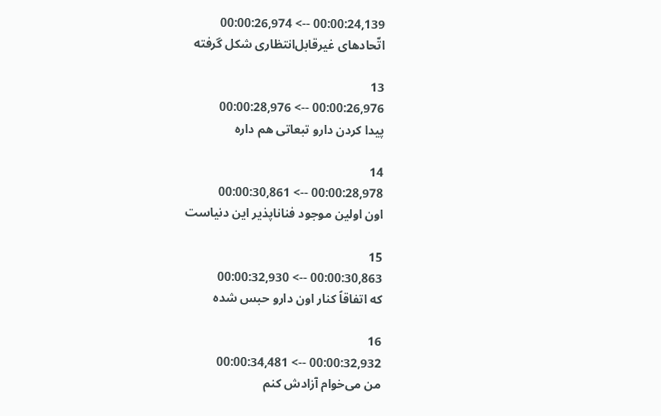00:00:24,139 --> 00:00:26,974
اتّحادهای غیرقابل‌انتظاری شکل گرفته

13
00:00:26,976 --> 00:00:28,976
پیدا کردن دارو تبعاتی هم داره

14
00:00:28,978 --> 00:00:30,861
اون اولین موجود فناناپذیر این دنیاست

15
00:00:30,863 --> 00:00:32,930
که اتفاقاً کنار اون دارو حبس شده

16
00:00:32,932 --> 00:00:34,481
من می‌خوام آزادش کنم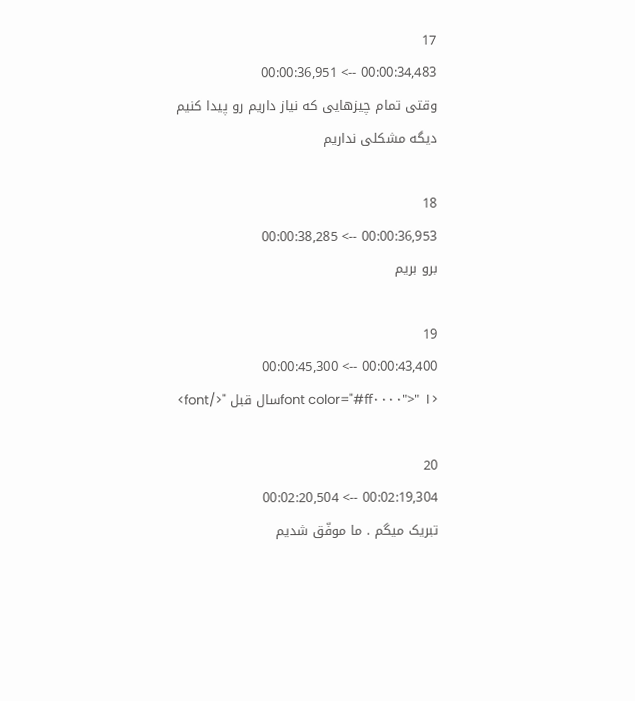17
00:00:34,483 --> 00:00:36,951
وقتی تمام چیزهایی که نیاز داریم رو پیدا کنیم
دیگه مشکلی نداریم

18
00:00:36,953 --> 00:00:38,285
برو بریم

19
00:00:43,400 --> 00:00:45,300
<font color="#ff۰۰۰۰">" ۱سال قبل "</font>

20
00:02:19,304 --> 00:02:20,504
تبریک میگم . ما موفّق شدیم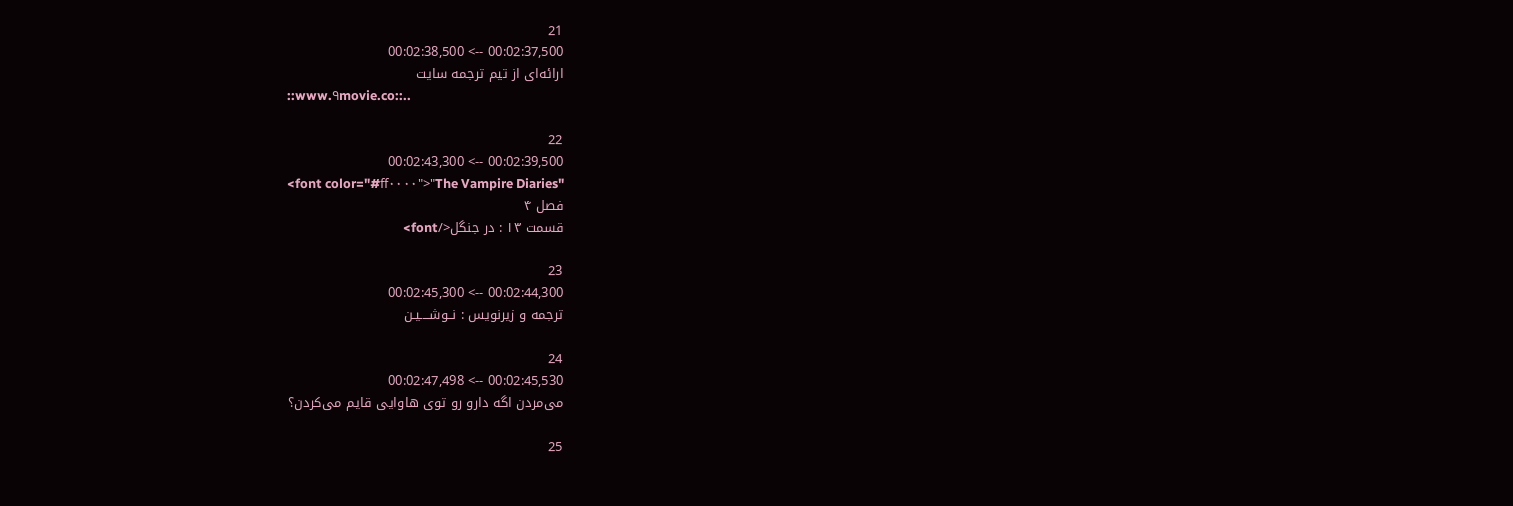21
00:02:37,500 --> 00:02:38,500
ارائه‌ای از تیم ترجمه سایت
::www.۹movie.co::..

22
00:02:39,500 --> 00:02:43,300
<font color="#ff۰۰۰۰">"The Vampire Diaries"
فصل ۴
قسمت ۱۳ : در جنگل</font>

23
00:02:44,300 --> 00:02:45,300
ترجمه و زیرنویس : نــوشــــیـن

24
00:02:45,530 --> 00:02:47,498
می‌مردن اگه دارو رو توی هاوایی قایم می‌کردن؟

25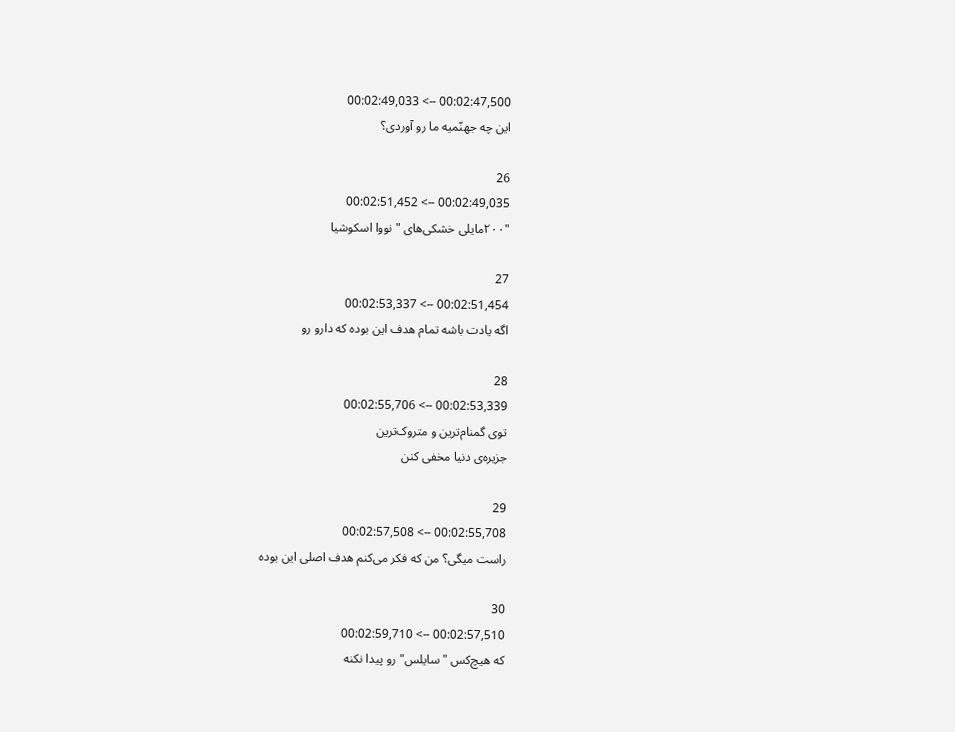00:02:47,500 --> 00:02:49,033
این چه جهنّمیه ما رو آوردی؟

26
00:02:49,035 --> 00:02:51,452
"۲۰۰مایلی خشکی‌های "نووا اسکوشیا

27
00:02:51,454 --> 00:02:53,337
اگه یادت باشه تمام هدف این بوده که دارو رو

28
00:02:53,339 --> 00:02:55,706
توی گمنام‌ترین و متروک‌ترین
جزیره‌ی دنیا مخفی کنن

29
00:02:55,708 --> 00:02:57,508
راست میگی؟ من که فکر می‌کنم هدف اصلی این بوده

30
00:02:57,510 --> 00:02:59,710
که هیچ‌کس "سایلس" رو پیدا نکنه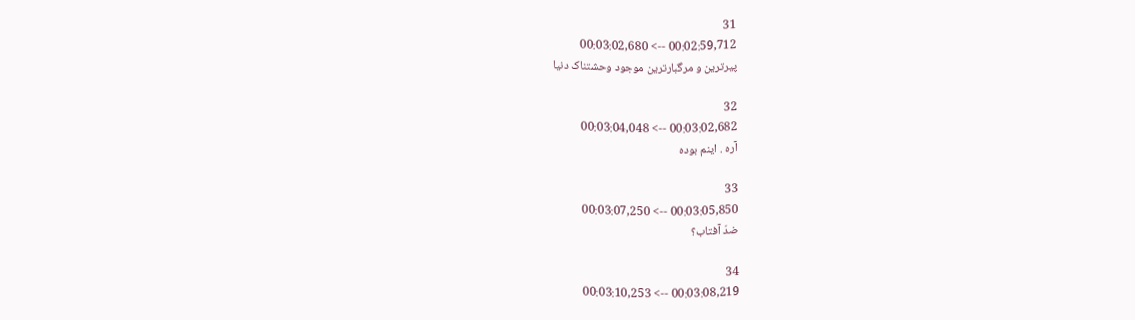31
00:02:59,712 --> 00:03:02,680
پیرترین و مرگبارترین موجود وحشتناک دنیا

32
00:03:02,682 --> 00:03:04,048
آره . اینم بوده

33
00:03:05,850 --> 00:03:07,250
ضدّ آفتاب؟

34
00:03:08,219 --> 00:03:10,253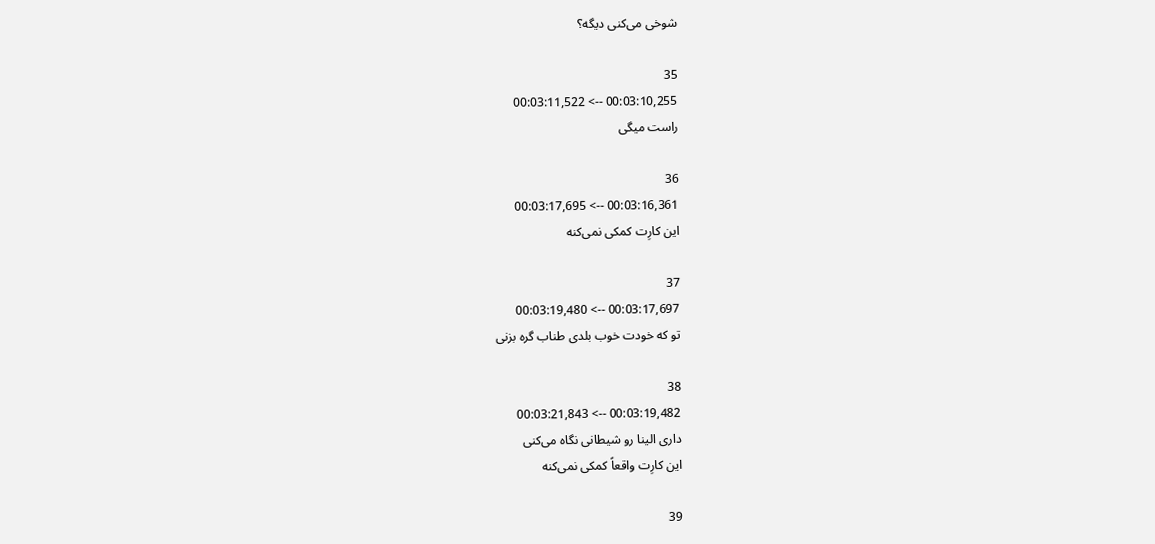شوخی می‌کنی دیگه؟

35
00:03:10,255 --> 00:03:11,522
راست میگی

36
00:03:16,361 --> 00:03:17,695
این کارِت کمکی نمی‌کنه

37
00:03:17,697 --> 00:03:19,480
تو که خودت خوب بلدی طناب گره بزنی

38
00:03:19,482 --> 00:03:21,843
داری الینا رو شیطانی نگاه می‌کنی
این کارِت واقعاً کمکی نمی‌کنه

39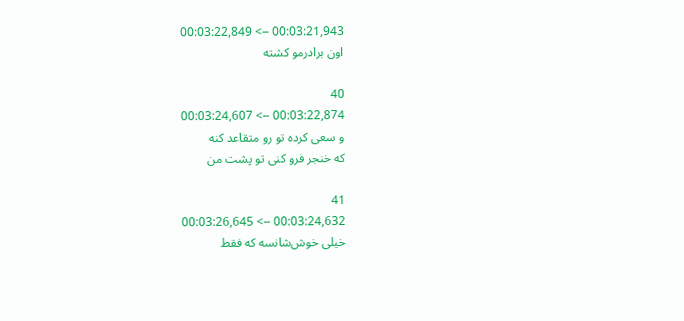00:03:21,943 --> 00:03:22,849
اون برادرمو کشته

40
00:03:22,874 --> 00:03:24,607
و سعی کرده تو رو متقاعد کنه
که خنجر فرو کنی تو پشت من

41
00:03:24,632 --> 00:03:26,645
خیلی خوش‌شانسه که فقط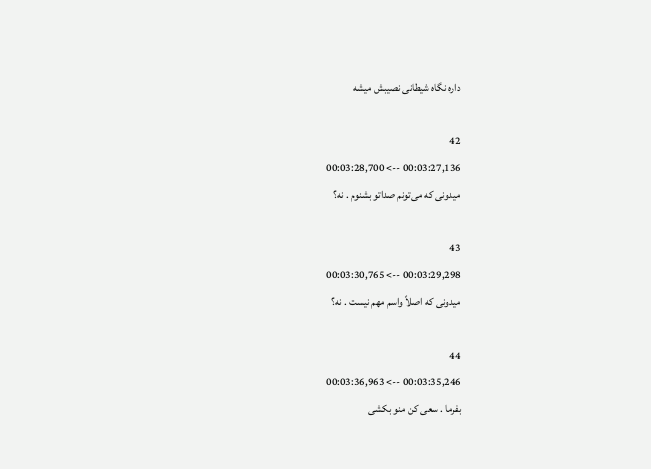داره نگاه شیطانی نصیبش میشه

42
00:03:27,136 --> 00:03:28,700
میدونی که می‌تونم صداتو بشنوم . نه؟

43
00:03:29,298 --> 00:03:30,765
میدونی که اصلاً واسم مهم نیست . نه؟

44
00:03:35,246 --> 00:03:36,963
بفرما . سعی کن منو بکشی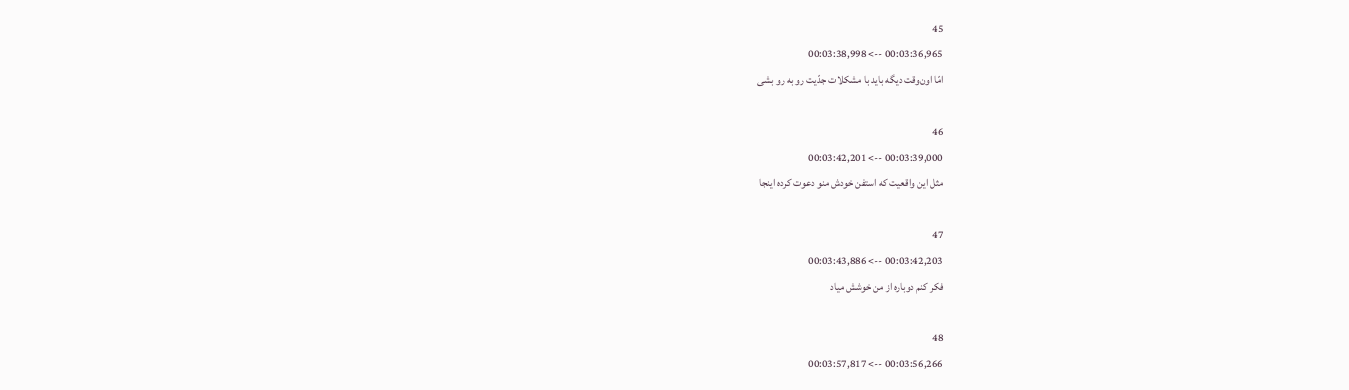45
00:03:36,965 --> 00:03:38,998
امّا اون‌وقت دیگه باید با مشکلات جدّیت رو به رو بشی

46
00:03:39,000 --> 00:03:42,201
مثل این واقعیت که استفن خودش منو دعوت کرده اینجا

47
00:03:42,203 --> 00:03:43,886
فکر کنم دوباره از من خوشش میاد

48
00:03:56,266 --> 00:03:57,817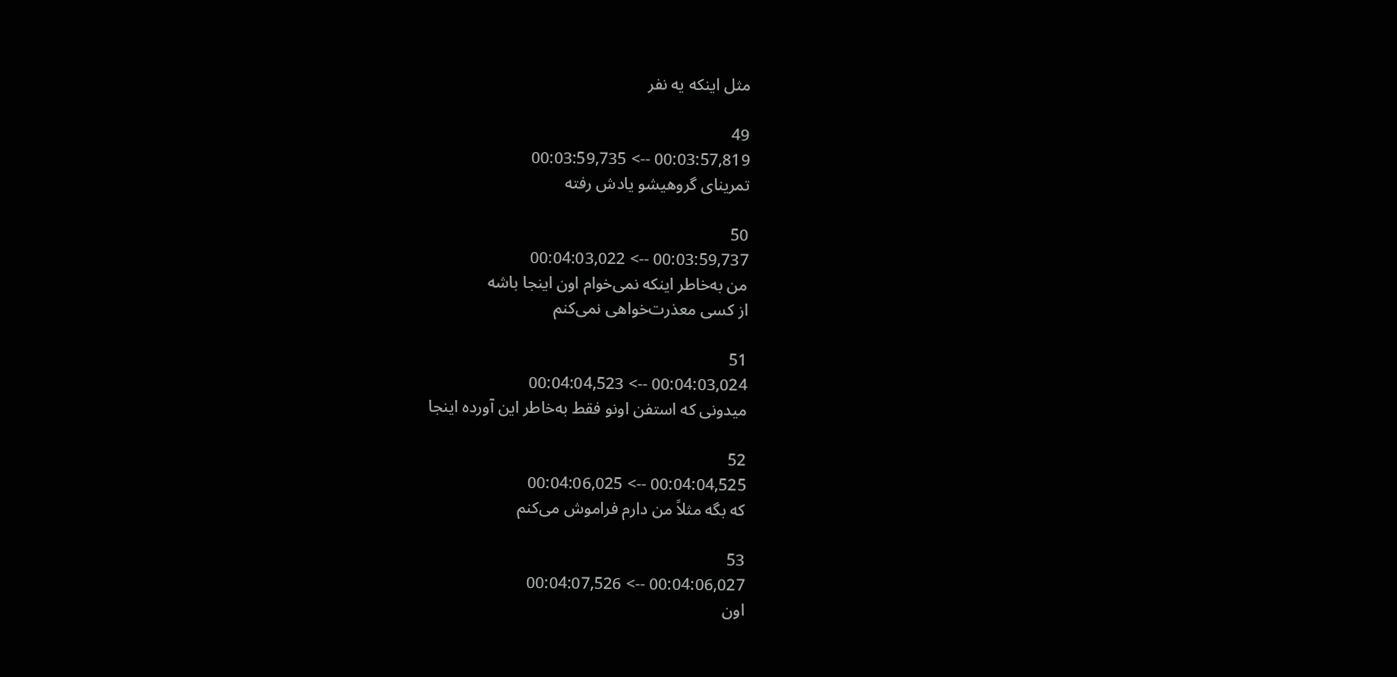مثل اینکه یه نفر

49
00:03:57,819 --> 00:03:59,735
تمرینای گروهیشو یادش رفته

50
00:03:59,737 --> 00:04:03,022
من به‌خاطر اینکه نمی‌خوام اون اینجا باشه
از کسی معذرت‌خواهی نمی‌کنم

51
00:04:03,024 --> 00:04:04,523
میدونی که استفن اونو فقط به‌خاطر این آورده اینجا

52
00:04:04,525 --> 00:04:06,025
که بگه مثلاً من دارم فراموش می‌کنم

53
00:04:06,027 --> 00:04:07,526
اون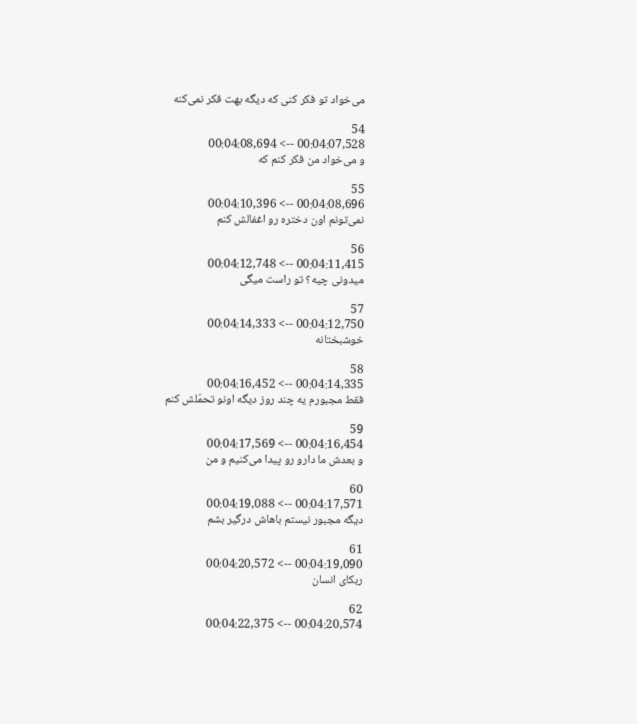می‌خواد تو فکر کنی که دیگه بهت فکر نمی‌کنه

54
00:04:07,528 --> 00:04:08,694
و می‌خواد من فکر کنم که

55
00:04:08,696 --> 00:04:10,396
نمی‌تونم اون دختره رو اغفالش کنم

56
00:04:11,415 --> 00:04:12,748
میدونی چیه؟ تو راست میگی

57
00:04:12,750 --> 00:04:14,333
خوشبختانه

58
00:04:14,335 --> 00:04:16,452
فقط مجبورم یه چند روز دیگه اونو تحمّلش کنم

59
00:04:16,454 --> 00:04:17,569
و بعدش ما دارو رو پیدا می‌کنیم و من

60
00:04:17,571 --> 00:04:19,088
دیگه مجبور نیستم باهاش درگیر بشم

61
00:04:19,090 --> 00:04:20,572
ربکای انسان

62
00:04:20,574 --> 00:04:22,375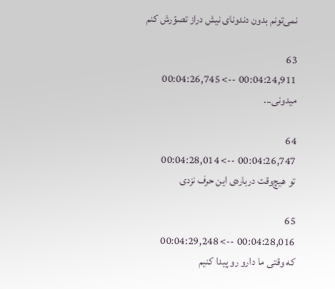نمی‌تونم بدون دندونای نیش دراز تصوّرش کنم

63
00:04:24,911 --> 00:04:26,745
میدونی...

64
00:04:26,747 --> 00:04:28,014
تو هیچ‌وقت درباره‌ی این حرف نزدی

65
00:04:28,016 --> 00:04:29,248
که وقتی ما دارو رو پیدا کنیم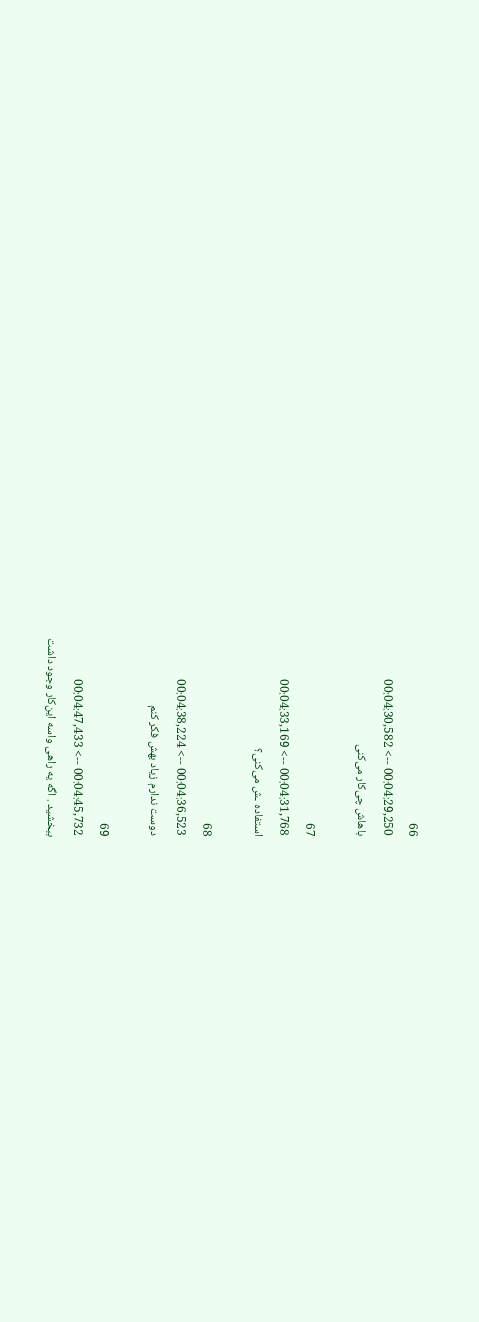66
00:04:29,250 --> 00:04:30,582
باهاش چی‌کار می‌کنی

67
00:04:31,768 --> 00:04:33,169
استفاده ـش می‌کنی؟

68
00:04:36,523 --> 00:04:38,224
دوست ندارم زیاد بهش فکر کنم

69
00:04:45,732 --> 00:04:47,433
ببخشید . اگه یه راهی واسه این‌کار وجود داشت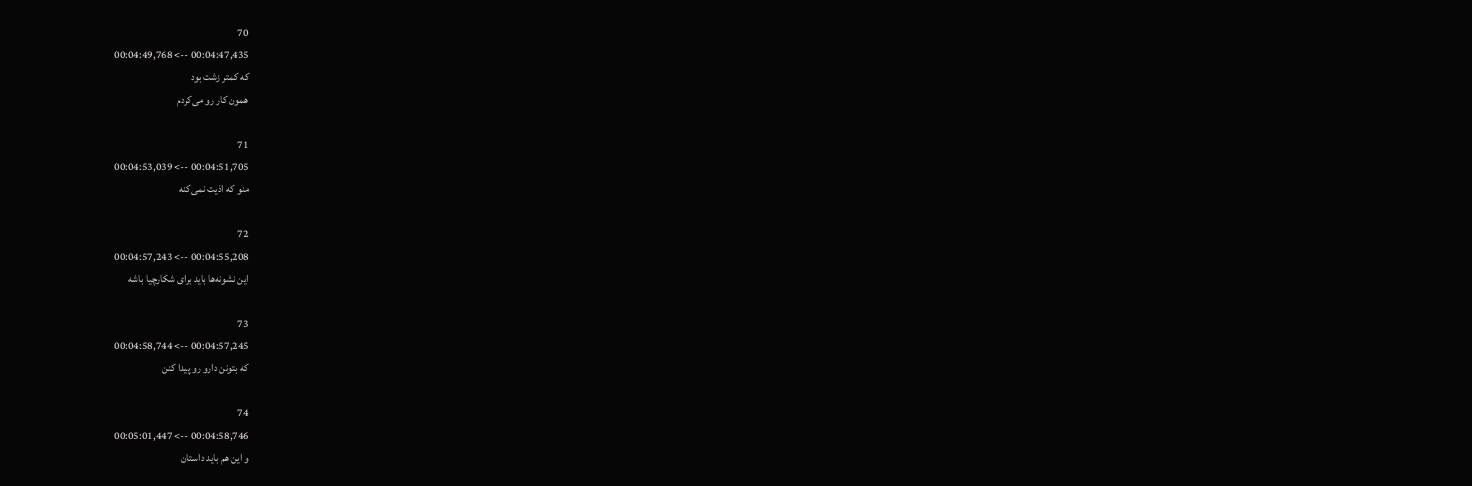70
00:04:47,435 --> 00:04:49,768
که کمتر زشت بود
همون کار رو می‌کردم

71
00:04:51,705 --> 00:04:53,039
منو که اذیت نمی‌کنه

72
00:04:55,208 --> 00:04:57,243
این نشونه‌ها باید برای شکارچیا باشه

73
00:04:57,245 --> 00:04:58,744
که بتونن دارو رو پیدا کنن

74
00:04:58,746 --> 00:05:01,447
و این هم باید داستان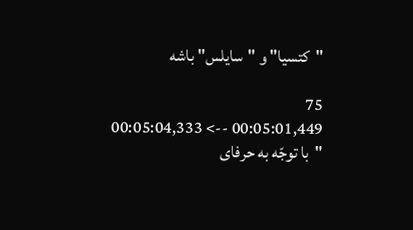"کتسیا" و "سایلس" باشه

75
00:05:01,449 --> 00:05:04,333
"با توجّه به حرفای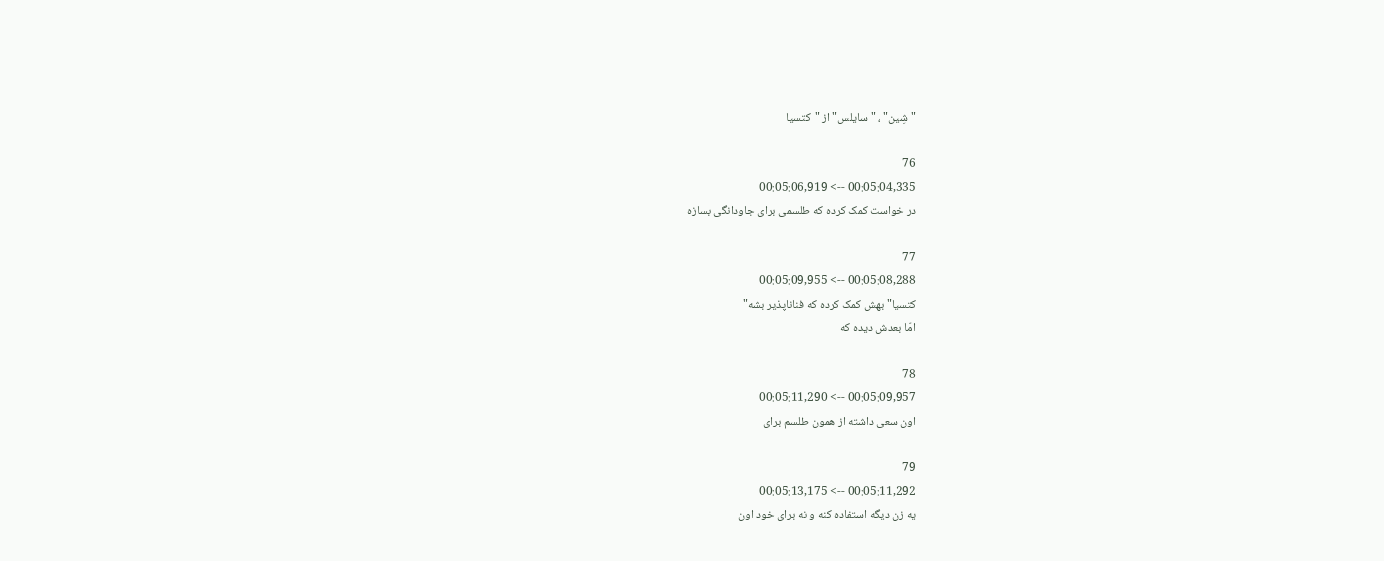"شِین" ، "سایلس" از "کتسیا

76
00:05:04,335 --> 00:05:06,919
در خواست کمک کرده که طلسمی برای جاودانگی بسازه

77
00:05:08,288 --> 00:05:09,955
کتسیا" بهش کمک کرده که فناناپذیر بشه"
امّا بعدش دیده که

78
00:05:09,957 --> 00:05:11,290
اون سعی داشته از همون طلسم برای

79
00:05:11,292 --> 00:05:13,175
یه زن دیگه استفاده کنه و نه برای خود اون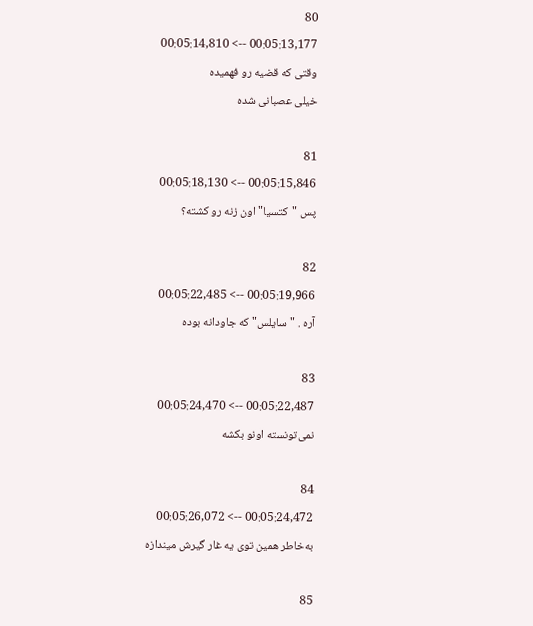80
00:05:13,177 --> 00:05:14,810
وقتی که قضیه رو فهمیده
خیلی عصبانی شده

81
00:05:15,846 --> 00:05:18,130
پس "کتسیا" اون زنه رو کشته؟

82
00:05:19,966 --> 00:05:22,485
آره . "سایلس" که جاودانه بوده

83
00:05:22,487 --> 00:05:24,470
نمی‌تونسته اونو بکشه

84
00:05:24,472 --> 00:05:26,072
به‌خاطر همین توی یه غار گیرش میندازه

85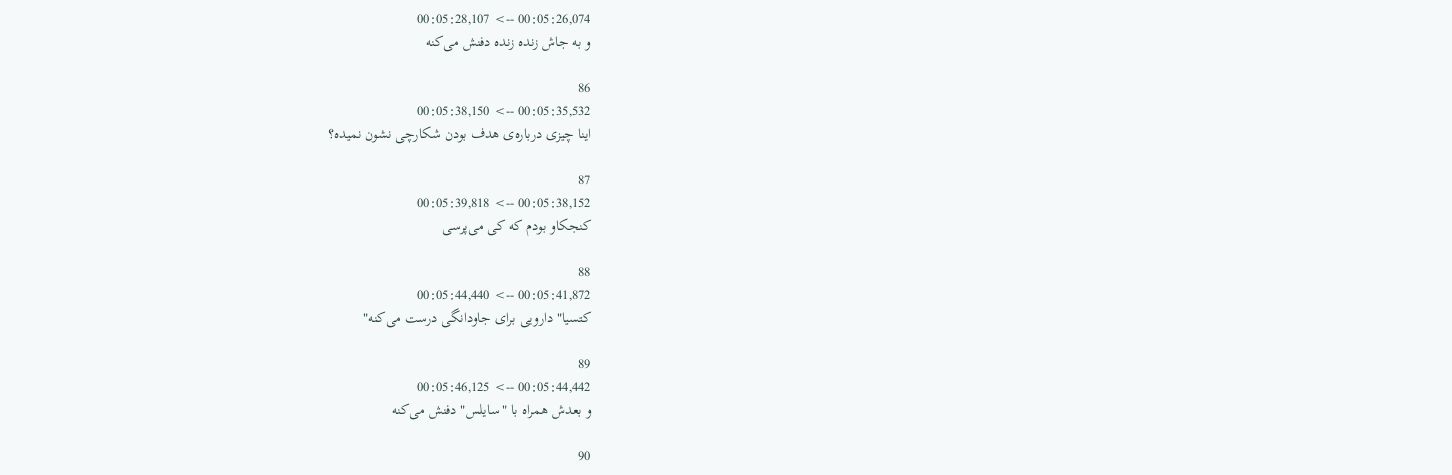00:05:26,074 --> 00:05:28,107
و به جاش زنده زنده دفنش می‌کنه

86
00:05:35,532 --> 00:05:38,150
اینا چیزی درباره‌ی هدف بودن شکارچی نشون نمیده؟

87
00:05:38,152 --> 00:05:39,818
کنجکاو بودم که کی می‌پرسی

88
00:05:41,872 --> 00:05:44,440
کتسیا" دارویی برای جاودانگی درست می‌کنه"

89
00:05:44,442 --> 00:05:46,125
و بعدش همراه با "سایلس" دفنش می‌کنه

90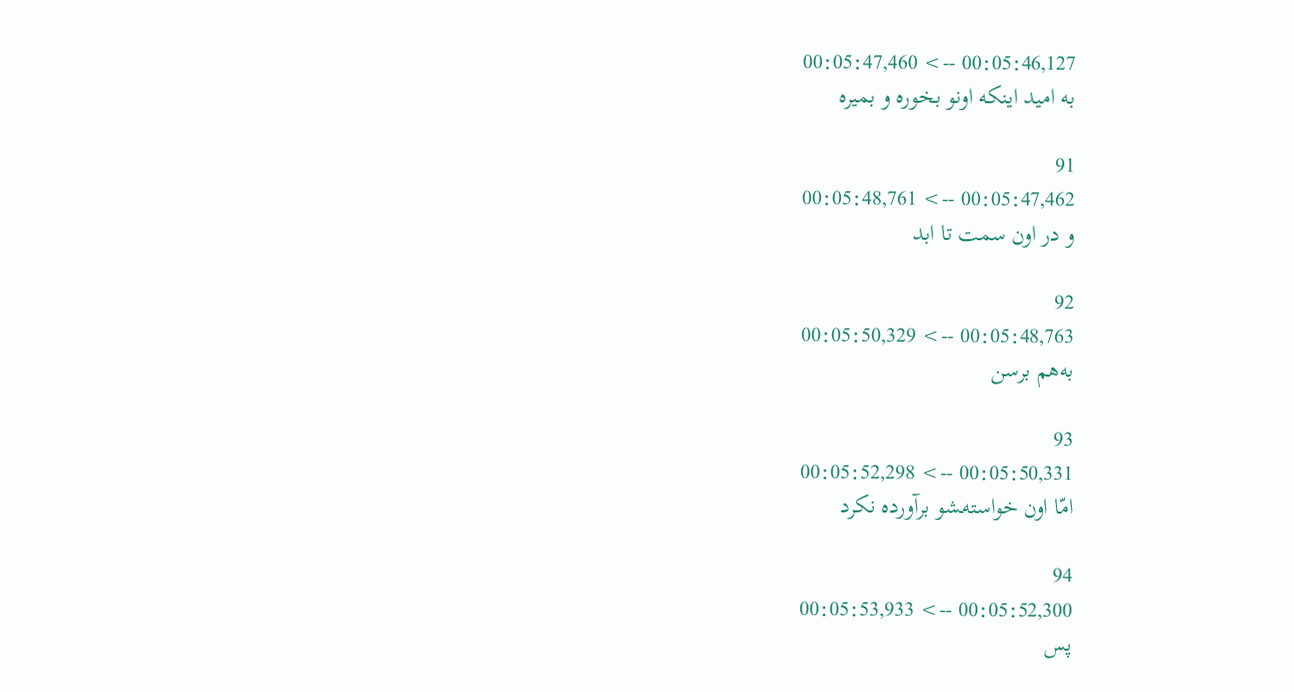00:05:46,127 --> 00:05:47,460
به امید اینکه اونو بخوره و بمیره

91
00:05:47,462 --> 00:05:48,761
و در اون سمت تا ابد

92
00:05:48,763 --> 00:05:50,329
به‌هم برسن

93
00:05:50,331 --> 00:05:52,298
امّا اون خواسته‌ـشو برآورده نکرد

94
00:05:52,300 --> 00:05:53,933
پس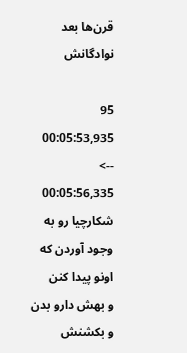قرن‌ها بعد نوادگانش

95
00:05:53,935 --> 00:05:56,335
شکارچیا رو به وجود آوردن که اونو پیدا کنن
و بهش دارو بدن و بکشنش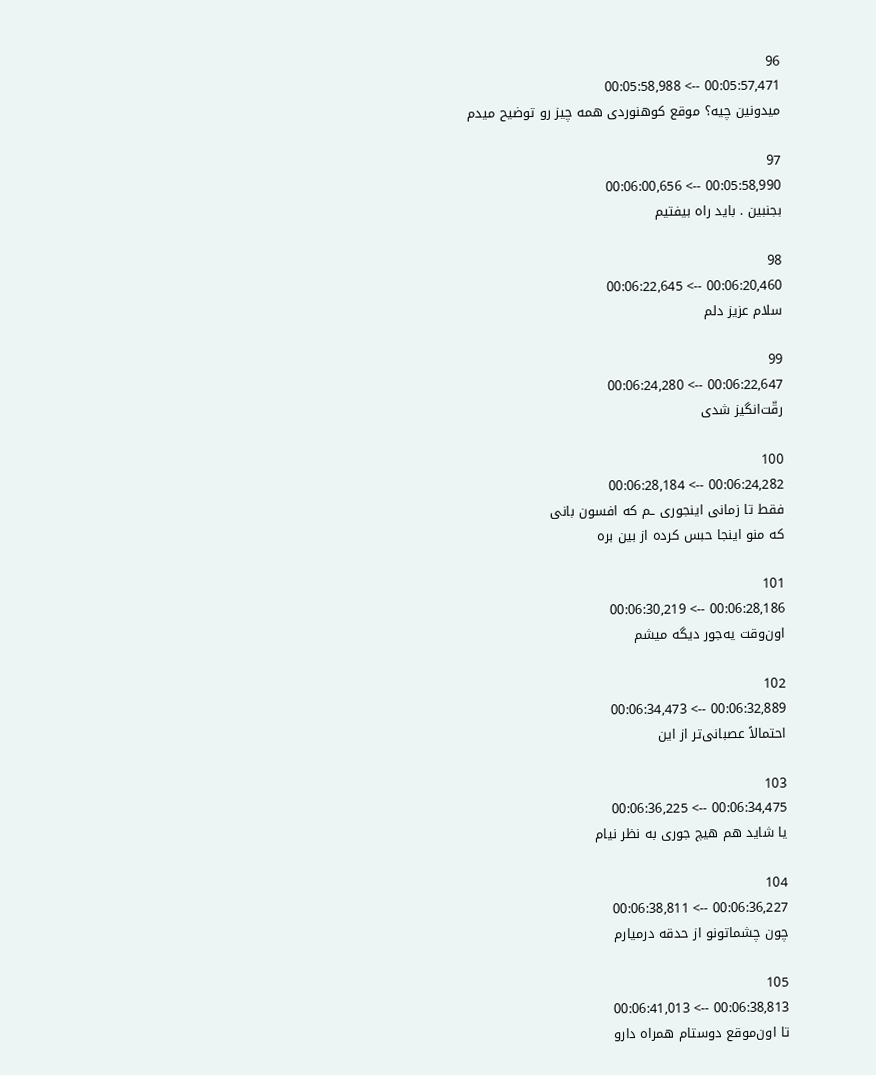96
00:05:57,471 --> 00:05:58,988
میدونین چیه؟ موقع کوهنوردی همه چیز رو توضیح میدم

97
00:05:58,990 --> 00:06:00,656
بجنبین . باید راه بیفتیم

98
00:06:20,460 --> 00:06:22,645
سلام عزیز دلم

99
00:06:22,647 --> 00:06:24,280
رقّت‌انگیز شدی

100
00:06:24,282 --> 00:06:28,184
فقط تا زمانی اینجوری ـم که افسون بانی
که منو اینجا حبس کرده از بین بره

101
00:06:28,186 --> 00:06:30,219
اون‌وقت یه‌جور دیگه میشم

102
00:06:32,889 --> 00:06:34,473
احتمالاً عصبانی‌تر از این

103
00:06:34,475 --> 00:06:36,225
یا شاید هم هیچ جوری به نظر نیام

104
00:06:36,227 --> 00:06:38,811
چون چشماتونو از حدقه درمیارم

105
00:06:38,813 --> 00:06:41,013
تا اون‌موقع دوستام همراه دارو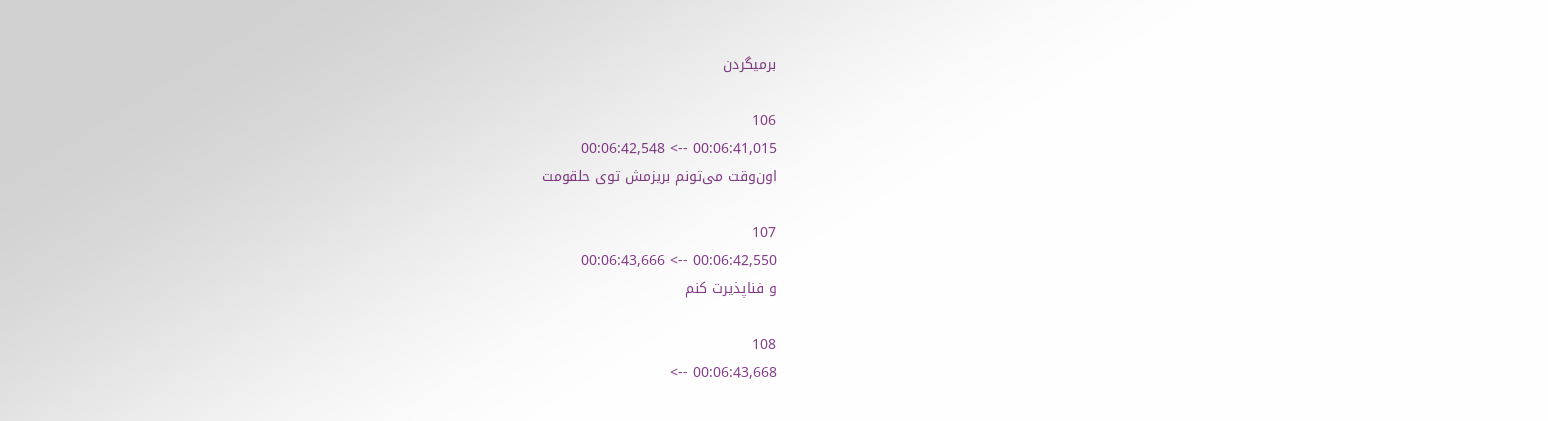برمیگردن

106
00:06:41,015 --> 00:06:42,548
اون‌وقت می‌تونم بریزمش توی حلقومت

107
00:06:42,550 --> 00:06:43,666
و فناپذیرت کنم

108
00:06:43,668 -->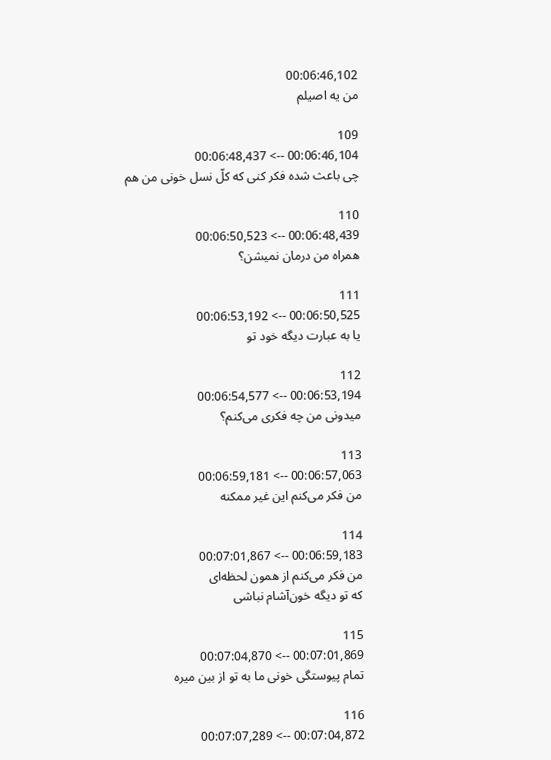00:06:46,102
من یه اصیلم

109
00:06:46,104 --> 00:06:48,437
چی باعث شده فکر کنی که کلّ نسل خونی من هم

110
00:06:48,439 --> 00:06:50,523
همراه من درمان نمیشن؟

111
00:06:50,525 --> 00:06:53,192
یا به عبارت دیگه خود تو

112
00:06:53,194 --> 00:06:54,577
میدونی من چه فکری می‌کنم؟

113
00:06:57,063 --> 00:06:59,181
من فکر می‌کنم این غیر ممکنه

114
00:06:59,183 --> 00:07:01,867
من فکر می‌کنم از همون لحظه‌ای
که تو دیگه خون‌آشام نباشی

115
00:07:01,869 --> 00:07:04,870
تمام پیوستگی خونی ما به تو از بین میره

116
00:07:04,872 --> 00:07:07,289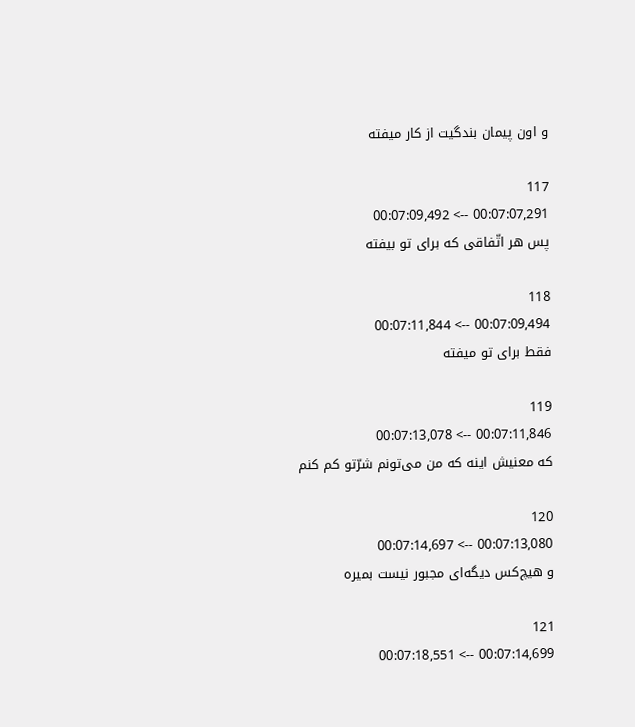و اون پیمان بندگیت از کار میفته

117
00:07:07,291 --> 00:07:09,492
پس هر اتّفاقی که برای تو بیفته

118
00:07:09,494 --> 00:07:11,844
فقط برای تو میفته

119
00:07:11,846 --> 00:07:13,078
که معنیش اینه که من می‌تونم شرّتو کم کنم

120
00:07:13,080 --> 00:07:14,697
و هیچ‌کس دیگه‌ای مجبور نیست بمیره

121
00:07:14,699 --> 00:07:18,551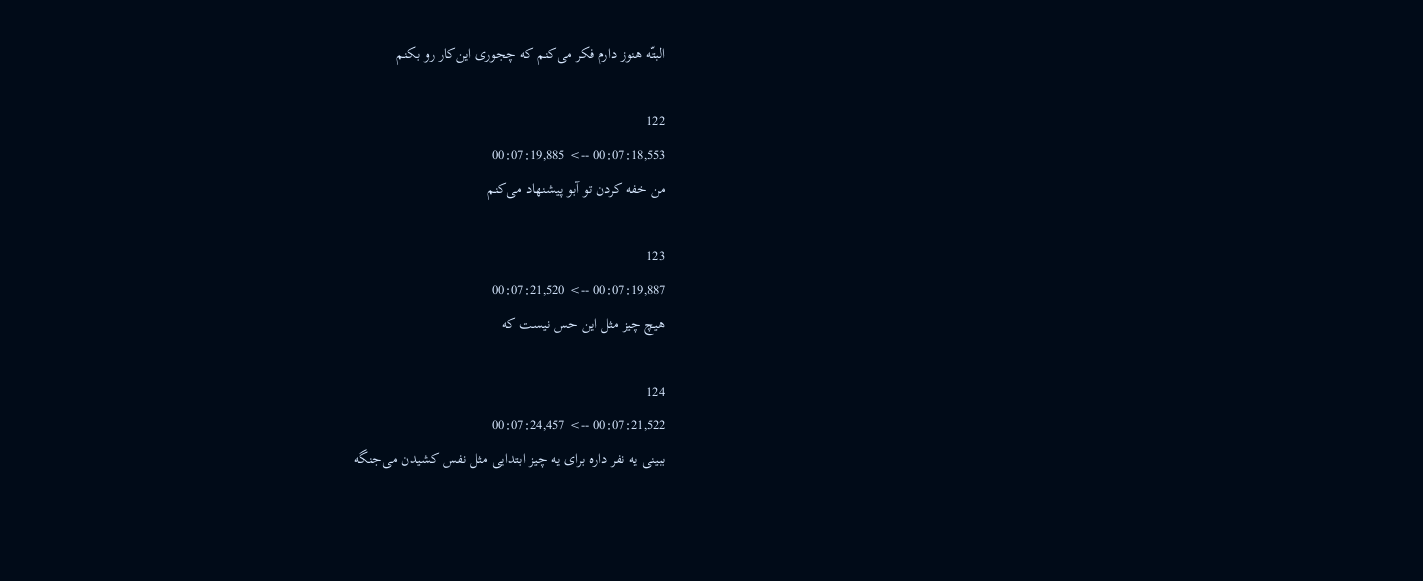البتّه هنوز دارم فکر می‌کنم که چجوری این‌کار رو بکنم

122
00:07:18,553 --> 00:07:19,885
من خفه کردن تو آبو پیشنهاد می‌کنم

123
00:07:19,887 --> 00:07:21,520
هیچ چیز مثل این حس نیست که

124
00:07:21,522 --> 00:07:24,457
ببینی یه نفر داره برای یه چیز ابتدایی مثل نفس کشیدن می‌جنگه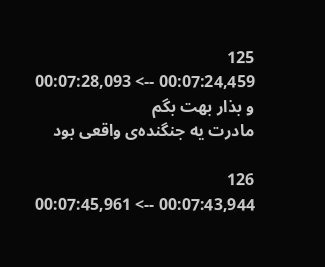125
00:07:24,459 --> 00:07:28,093
و بذار بهت بگم
مادرت یه جنگنده‌ی واقعی بود

126
00:07:43,944 --> 00:07:45,961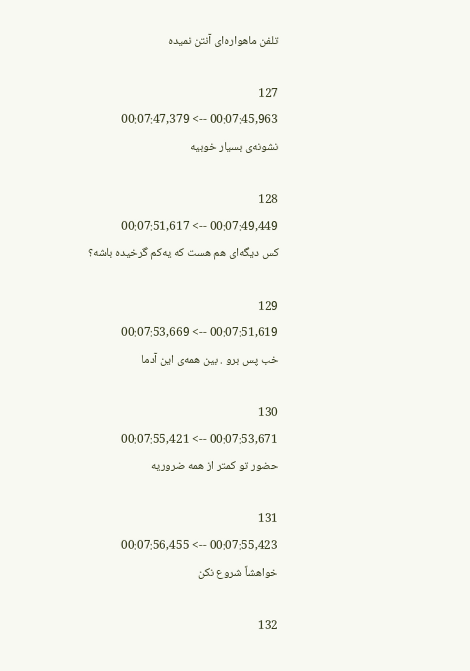تلفن ماهواره‌ای آنتن نمیده

127
00:07:45,963 --> 00:07:47,379
نشونه‌ی بسیار خوبیه

128
00:07:49,449 --> 00:07:51,617
کس دیگه‌ای هم هست که یه‌کم گرخیده باشه؟

129
00:07:51,619 --> 00:07:53,669
خب پس برو . بین همه‌ی این آدما

130
00:07:53,671 --> 00:07:55,421
حضور تو کمتر از همه ضروریه

131
00:07:55,423 --> 00:07:56,455
خواهشاً شروع نکن

132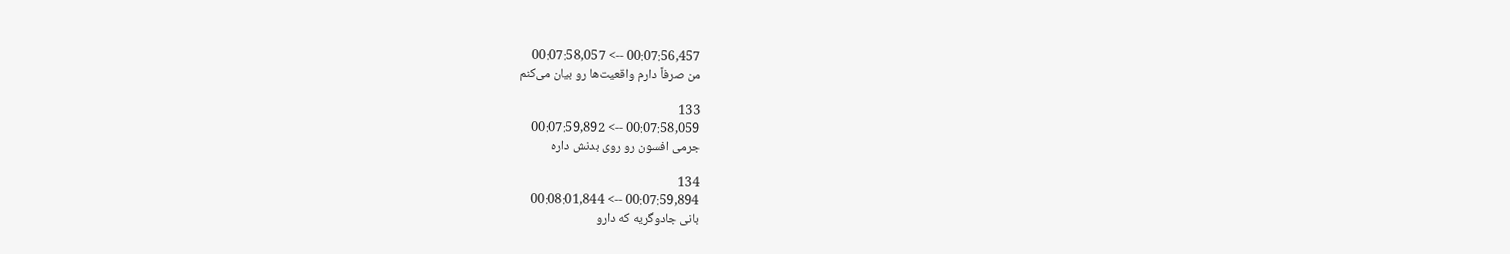00:07:56,457 --> 00:07:58,057
من صرفاً دارم واقعیت‌ها رو بیان می‌کنم

133
00:07:58,059 --> 00:07:59,892
جرمی افسون رو روی بدنش داره

134
00:07:59,894 --> 00:08:01,844
بانی جادوگریه که دارو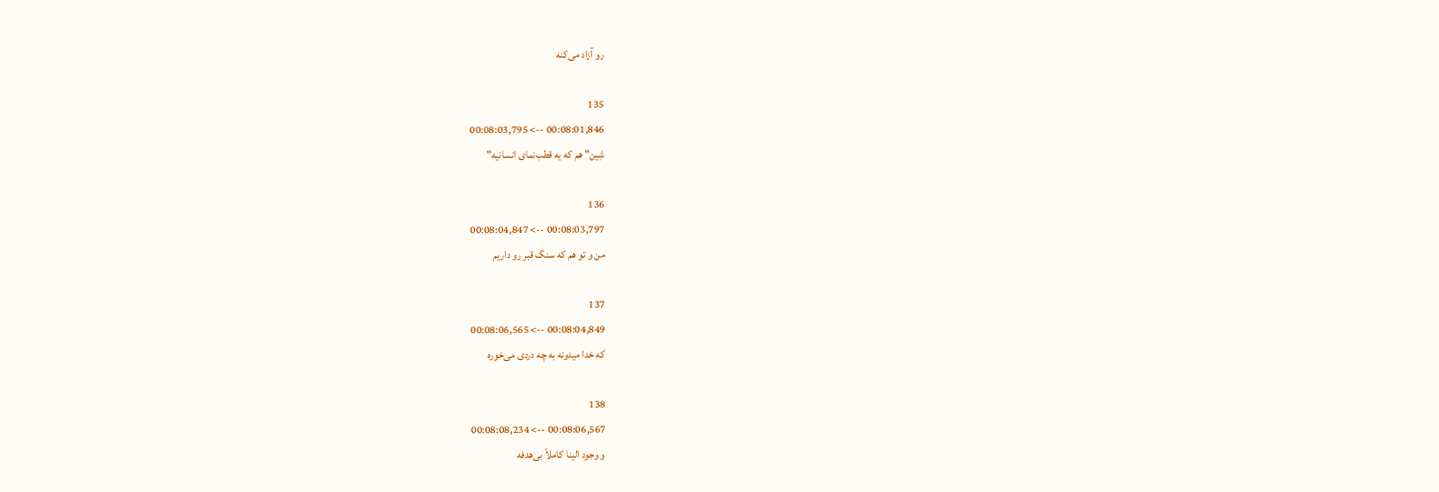رو آزاد می‌کنه

135
00:08:01,846 --> 00:08:03,795
شِین" هم که یه قطب‌نمای انسانیه"

136
00:08:03,797 --> 00:08:04,847
من و تو هم که سنگ قبر رو داریم

137
00:08:04,849 --> 00:08:06,565
که خدا میدونه به چه دردی می‌خوره

138
00:08:06,567 --> 00:08:08,234
و وجود الینا کاملاً بی‌هدفه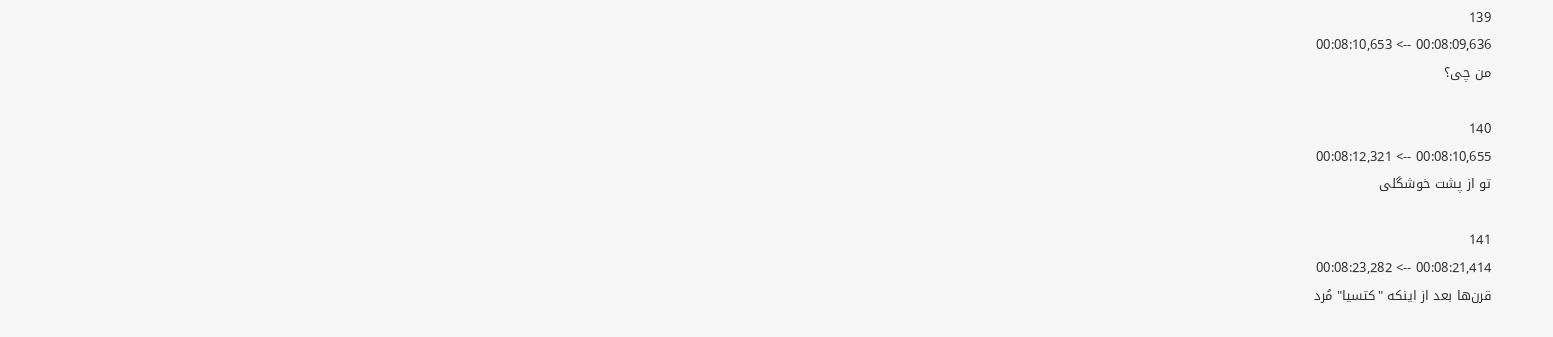139
00:08:09,636 --> 00:08:10,653
من چی؟

140
00:08:10,655 --> 00:08:12,321
تو از پشت خوشگلی

141
00:08:21,414 --> 00:08:23,282
قرن‌ها بعد از اینکه "کتسیا" مُرد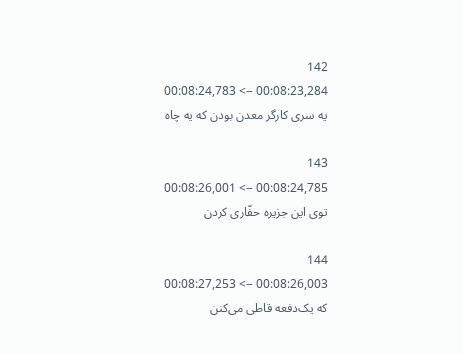142
00:08:23,284 --> 00:08:24,783
یه سری کارگر معدن بودن که یه چاه

143
00:08:24,785 --> 00:08:26,001
توی این جزیره حفّاری کردن

144
00:08:26,003 --> 00:08:27,253
که یک‌دفعه قاطی می‌کنن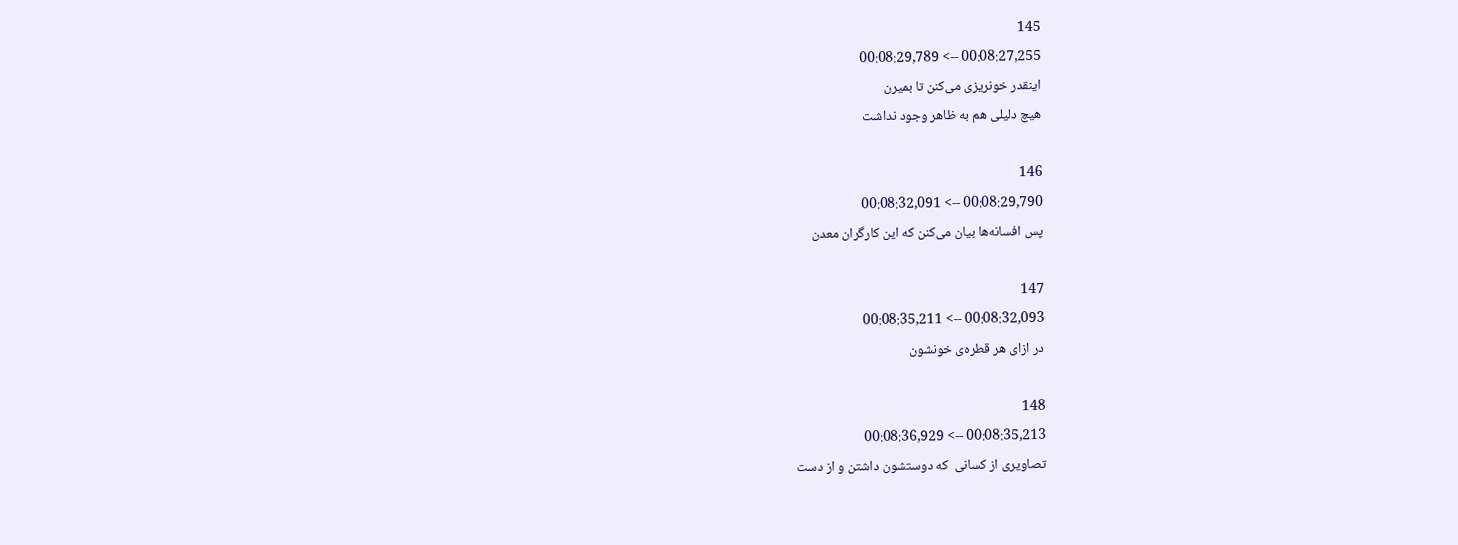145
00:08:27,255 --> 00:08:29,789
اینقدر خونریزی می‌کنن تا بمیرن
هیچ دلیلی هم به ظاهر وجود نداشت

146
00:08:29,790 --> 00:08:32,091
پس افسانه‌ها بیان می‌کنن که این کارگران معدن

147
00:08:32,093 --> 00:08:35,211
در ازای هر قطره‌ی خونشون

148
00:08:35,213 --> 00:08:36,929
تصاویری از کسانی  که دوستشون داشتن و از دست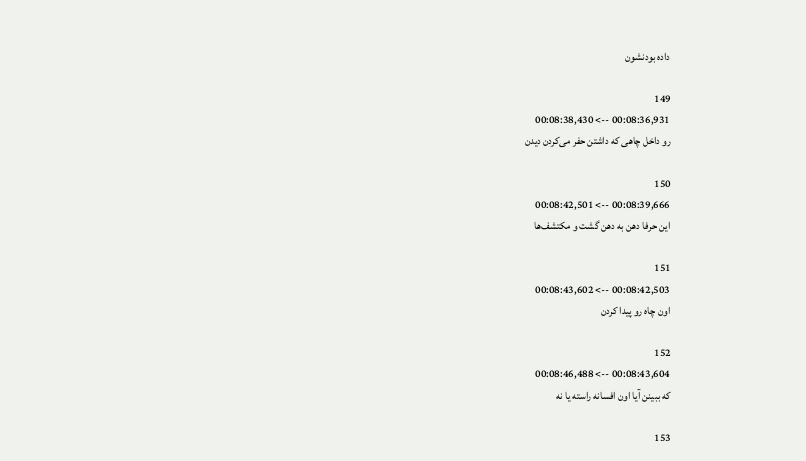داده بودنشون

149
00:08:36,931 --> 00:08:38,430
رو داخل چاهی که داشتن حفر می‌کردن دیدن

150
00:08:39,666 --> 00:08:42,501
این حرفا دهن به دهن گشت و مکتشف‌ها

151
00:08:42,503 --> 00:08:43,602
اون چاه رو پیدا کردن

152
00:08:43,604 --> 00:08:46,488
که ببینن آیا اون افسانه راسته یا نه

153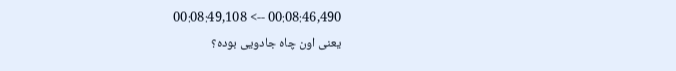00:08:46,490 --> 00:08:49,108
یعنی اون چاه جادویی بوده؟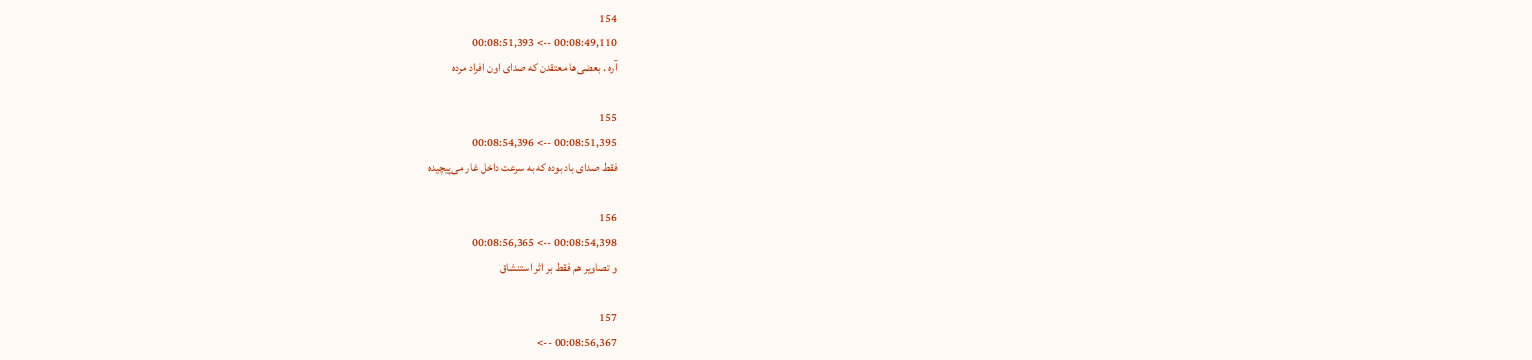154
00:08:49,110 --> 00:08:51,393
آره . بعضی‌ها معتقدن که صدای اون افراد مرده

155
00:08:51,395 --> 00:08:54,396
فقط صدای باد بوده که به سرعت داخل غار می‌پیچیده

156
00:08:54,398 --> 00:08:56,365
و تصاویر هم فقط بر اثر استنشاق

157
00:08:56,367 -->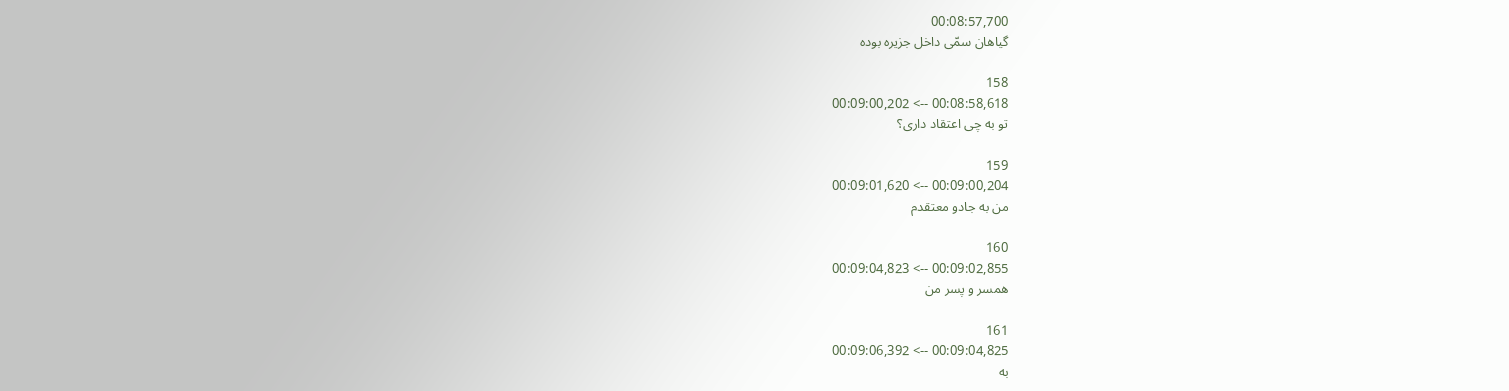00:08:57,700
گیاهان سمّی داخل جزیره بوده

158
00:08:58,618 --> 00:09:00,202
تو به چی اعتقاد داری؟

159
00:09:00,204 --> 00:09:01,620
من به جادو معتقدم

160
00:09:02,855 --> 00:09:04,823
همسر و پسر من

161
00:09:04,825 --> 00:09:06,392
به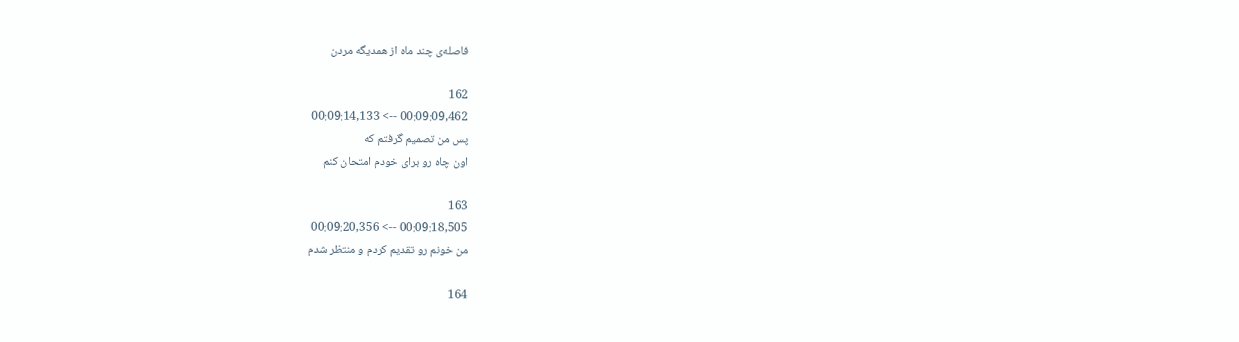فاصله‌ی چند ماه از همدیگه مردن

162
00:09:09,462 --> 00:09:14,133
پس من تصمیم گرفتم که
اون چاه رو برای خودم امتحان کنم

163
00:09:18,505 --> 00:09:20,356
من خونم رو تقدیم کردم و منتظر شدم

164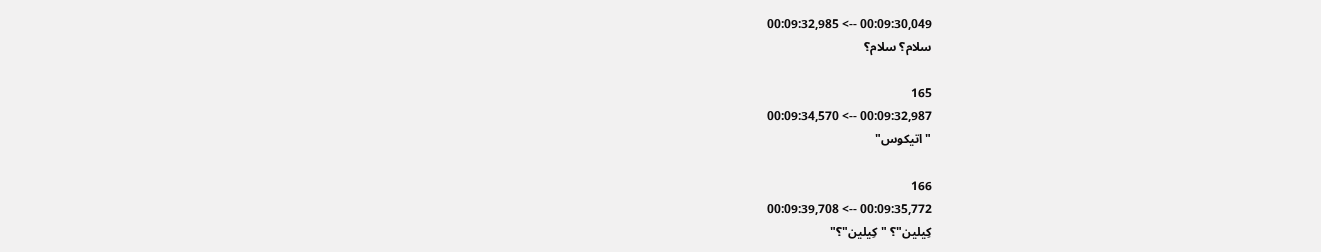00:09:30,049 --> 00:09:32,985
سلام؟ سلام؟

165
00:09:32,987 --> 00:09:34,570
"اتیکوس"

166
00:09:35,772 --> 00:09:39,708
کِیلین"؟ "کِیلین"؟"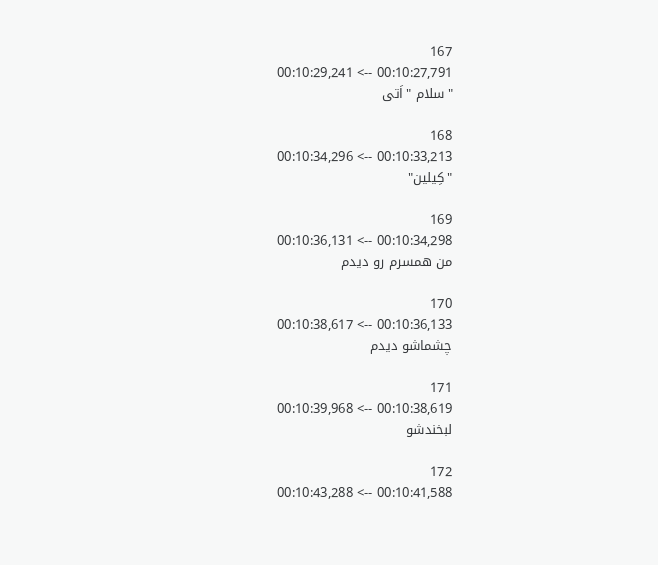167
00:10:27,791 --> 00:10:29,241
"سلام "اَتی

168
00:10:33,213 --> 00:10:34,296
"کِیلین"

169
00:10:34,298 --> 00:10:36,131
من همسرم رو دیدم

170
00:10:36,133 --> 00:10:38,617
چشماشو دیدم

171
00:10:38,619 --> 00:10:39,968
لبخندشو

172
00:10:41,588 --> 00:10:43,288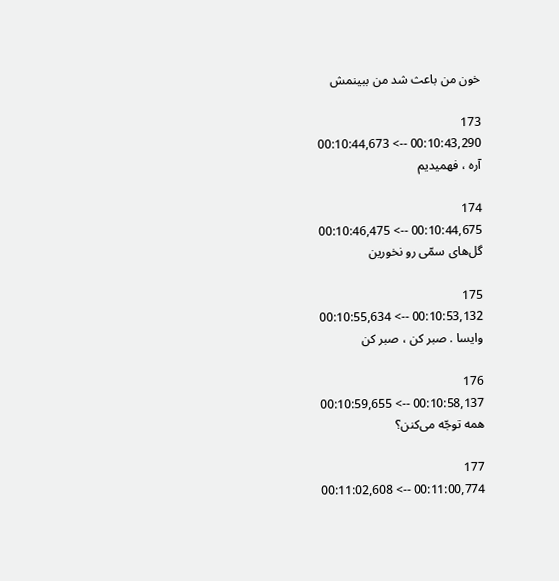خون من باعث شد من ببینمش

173
00:10:43,290 --> 00:10:44,673
آره ، فهمیدیم

174
00:10:44,675 --> 00:10:46,475
گل‌های سمّی رو نخورین

175
00:10:53,132 --> 00:10:55,634
وایسا . صبر کن ، صبر کن

176
00:10:58,137 --> 00:10:59,655
همه توجّه می‌کنن؟

177
00:11:00,774 --> 00:11:02,608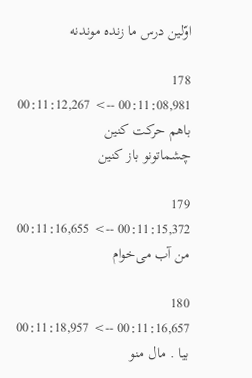اوّلین درس ما زنده موندنه

178
00:11:08,981 --> 00:11:12,267
باهم حرکت کنین
چشماتونو باز کنین

179
00:11:15,372 --> 00:11:16,655
من آب می‌خوام

180
00:11:16,657 --> 00:11:18,957
بیا . مال منو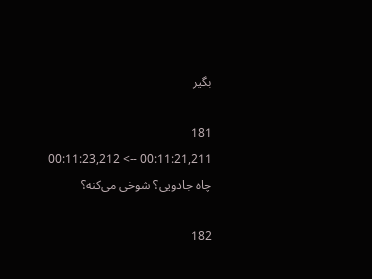بگیر

181
00:11:21,211 --> 00:11:23,212
چاه جادویی؟ شوخی می‌کنه؟

182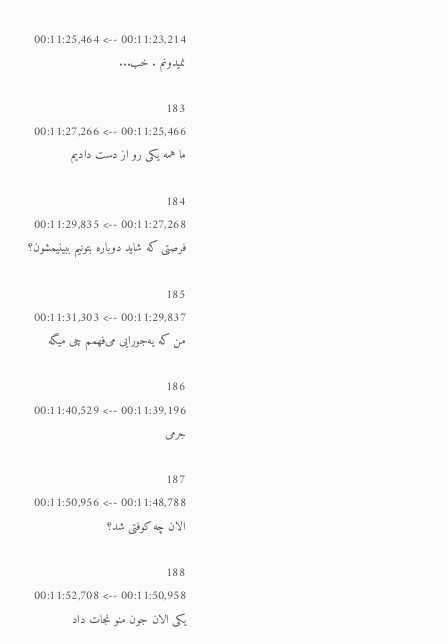00:11:23,214 --> 00:11:25,464
نمیدونم . خب...

183
00:11:25,466 --> 00:11:27,266
ما همه یکی رو از دست دادیم

184
00:11:27,268 --> 00:11:29,835
فرصتی که شاید دوباره بتونیم ببینیمشون؟

185
00:11:29,837 --> 00:11:31,303
من که یه‌جورایی می‌فهمم چی میگه

186
00:11:39,196 --> 00:11:40,529
جرمی

187
00:11:48,788 --> 00:11:50,956
الان چه کوفتی شد؟

188
00:11:50,958 --> 00:11:52,708
یکی الان جون منو نجات داد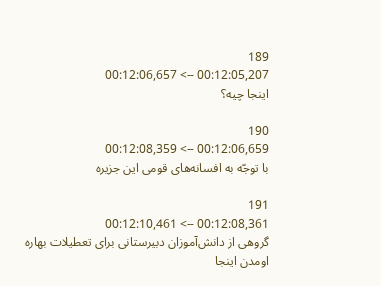189
00:12:05,207 --> 00:12:06,657
اینجا چیه؟

190
00:12:06,659 --> 00:12:08,359
با توجّه به افسانه‌های قومی این جزیره

191
00:12:08,361 --> 00:12:10,461
گروهی از دانش‌آموزان دبیرستانی برای تعطیلات بهاره اومدن اینجا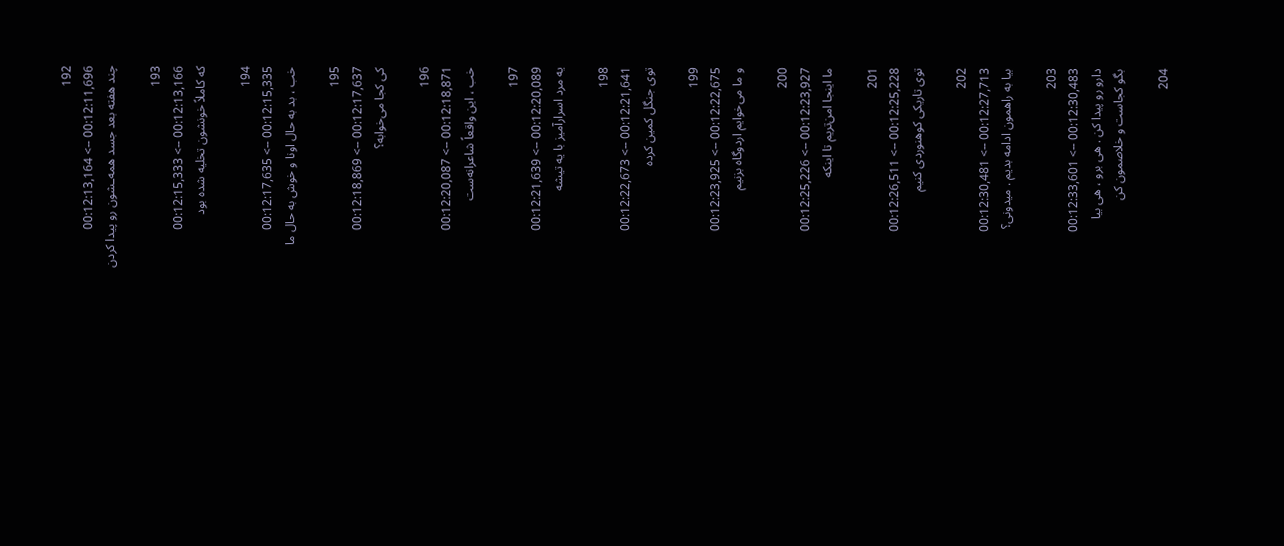192
00:12:11,696 --> 00:12:13,164
چند هفته بعد جسد همه‌ـشون رو پیدا کردن

193
00:12:13,166 --> 00:12:15,333
که کاملاً خونشون تخلیه شده بود

194
00:12:15,335 --> 00:12:17,635
خب ، بد به حال اونا و خوش به حال ما

195
00:12:17,637 --> 00:12:18,869
کی کجا می‌خوابه؟

196
00:12:18,871 --> 00:12:20,087
خب ، این واقعاً شاعرانه‌ست

197
00:12:20,089 --> 00:12:21,639
یه مرد اسرارآمیز با یه تیشه

198
00:12:21,641 --> 00:12:22,673
توی جنگل کمین کرده

199
00:12:22,675 --> 00:12:23,925
و ما می‌خوایم اردوگاه بزنیم

200
00:12:23,927 --> 00:12:25,226
ما اینجا امن‌تریم تا اینکه

201
00:12:25,228 --> 00:12:26,511
توی تاریکی کوهنوردی کنیم

202
00:12:27,713 --> 00:12:30,481
بیا به راهمون ادامه بدیم . میدونی؟

203
00:12:30,483 --> 00:12:33,601
دارو رو پیدا کن . هی برو ، هی بیا
بگو کجاست و خلاصمون کن

204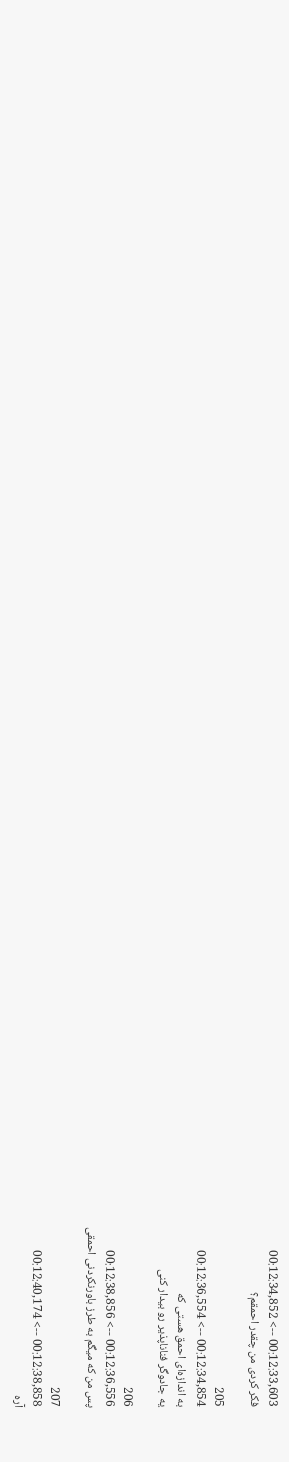00:12:33,603 --> 00:12:34,852
فکر کردی من چقدر احمقم؟

205
00:12:34,854 --> 00:12:36,554
به اندازه‌ای احمق هستی که
یه جادوگر فناناپذیر رو بیدار کنی

206
00:12:36,556 --> 00:12:38,856
پس من که میگم به طرز باورنکردنی احمقی

207
00:12:38,858 --> 00:12:40,174
آره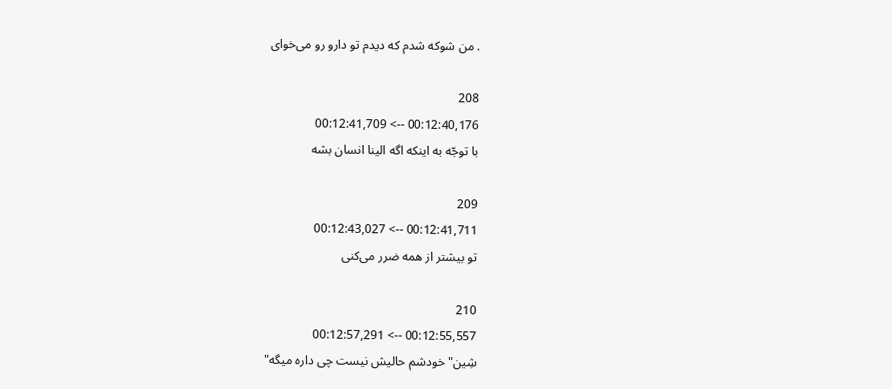. من شوکه شدم که دیدم تو دارو رو می‌خوای

208
00:12:40,176 --> 00:12:41,709
با توجّه به اینکه اگه الینا انسان بشه

209
00:12:41,711 --> 00:12:43,027
تو بیشتر از همه ضرر می‌کنی

210
00:12:55,557 --> 00:12:57,291
شِین" خودشم حالیش نیست چی داره میگه"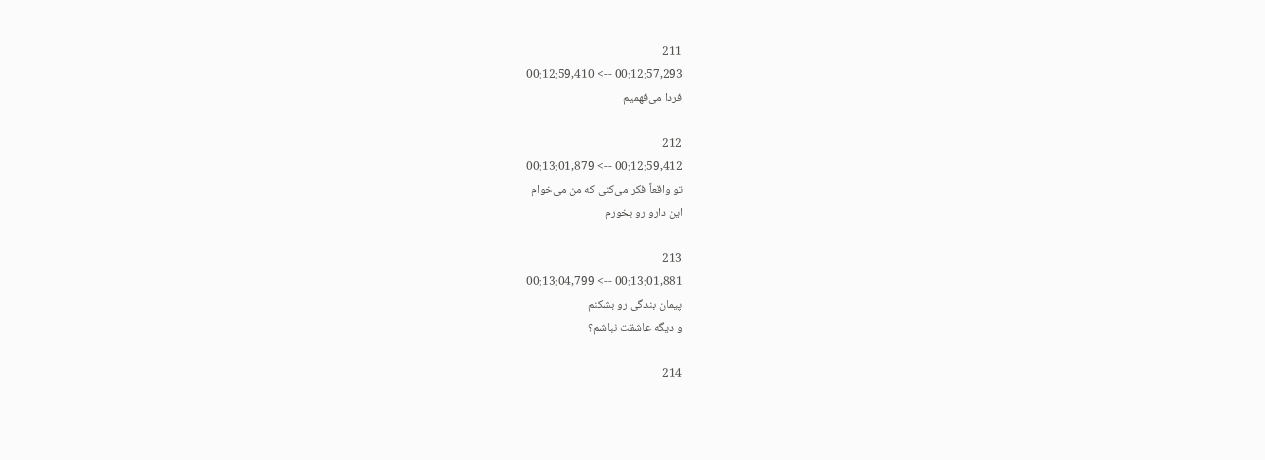211
00:12:57,293 --> 00:12:59,410
فردا می‌فهمیم

212
00:12:59,412 --> 00:13:01,879
تو واقعاً فکر می‌کنی که من می‌خوام
این دارو رو بخورم

213
00:13:01,881 --> 00:13:04,799
پیمان بندگی رو بشکنم
و دیگه عاشقت نباشم؟

214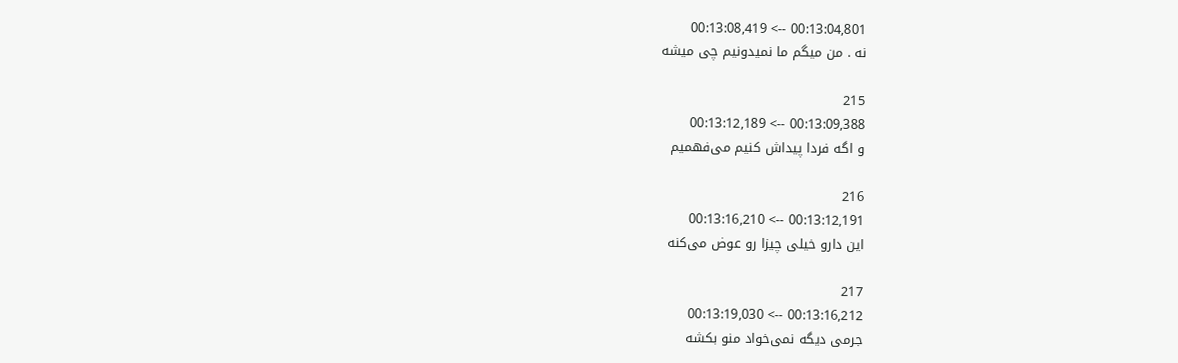00:13:04,801 --> 00:13:08,419
نه . من میگم ما نمیدونیم چی میشه

215
00:13:09,388 --> 00:13:12,189
و اگه فردا پیداش کنیم می‌فهمیم

216
00:13:12,191 --> 00:13:16,210
این دارو خیلی چیزا رو عوض می‌کنه

217
00:13:16,212 --> 00:13:19,030
جرمی دیگه نمی‌خواد منو بکشه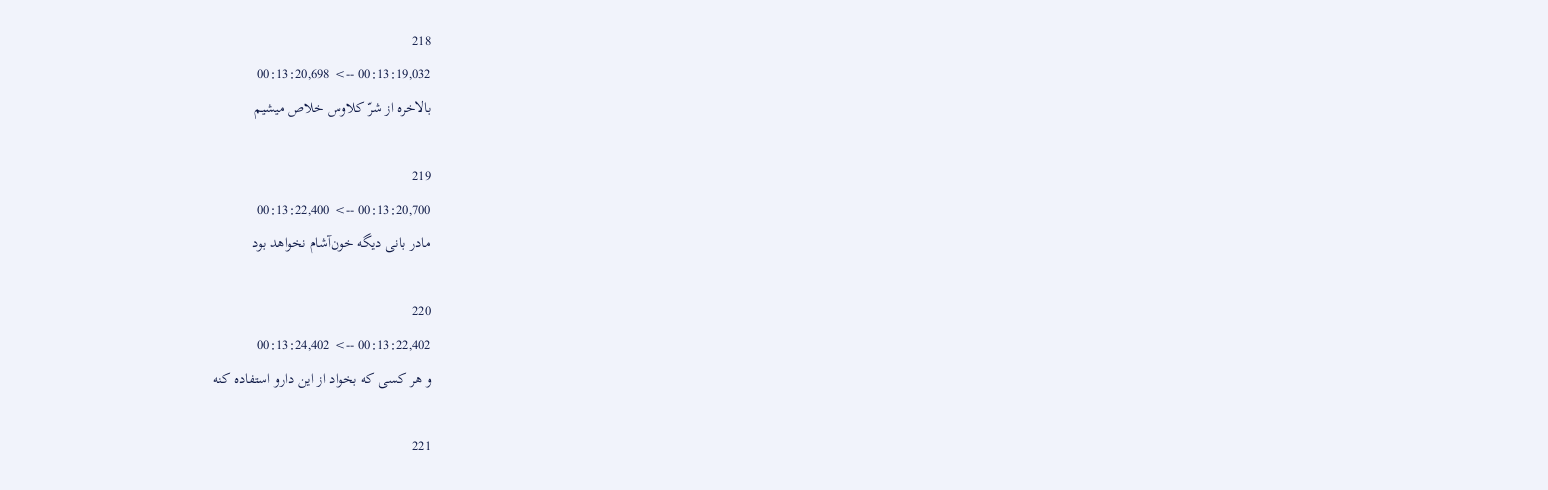218
00:13:19,032 --> 00:13:20,698
بالاخره از شرّ کلاوس خلاص میشیم

219
00:13:20,700 --> 00:13:22,400
مادر بانی دیگه خون‌آشام نخواهد بود

220
00:13:22,402 --> 00:13:24,402
و هر کسی که بخواد از این دارو استفاده کنه

221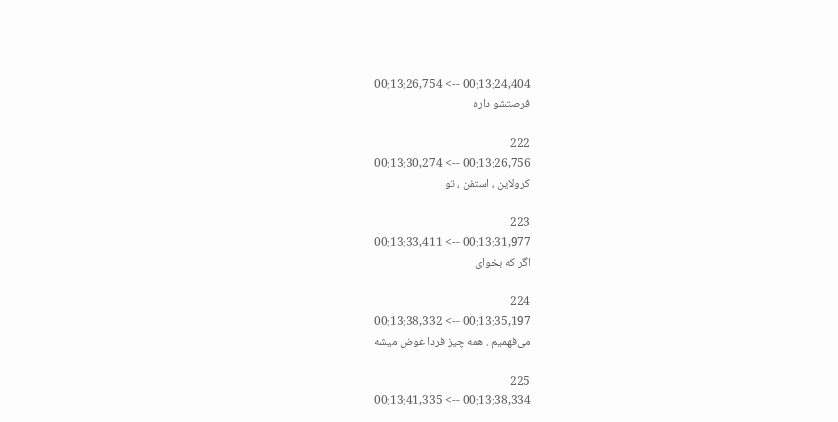00:13:24,404 --> 00:13:26,754
فرصتشو داره

222
00:13:26,756 --> 00:13:30,274
کرولاین ، استفن ، تو

223
00:13:31,977 --> 00:13:33,411
اگر که بخوای

224
00:13:35,197 --> 00:13:38,332
می‌فهمیم . همه چیز فردا عوض میشه

225
00:13:38,334 --> 00:13:41,335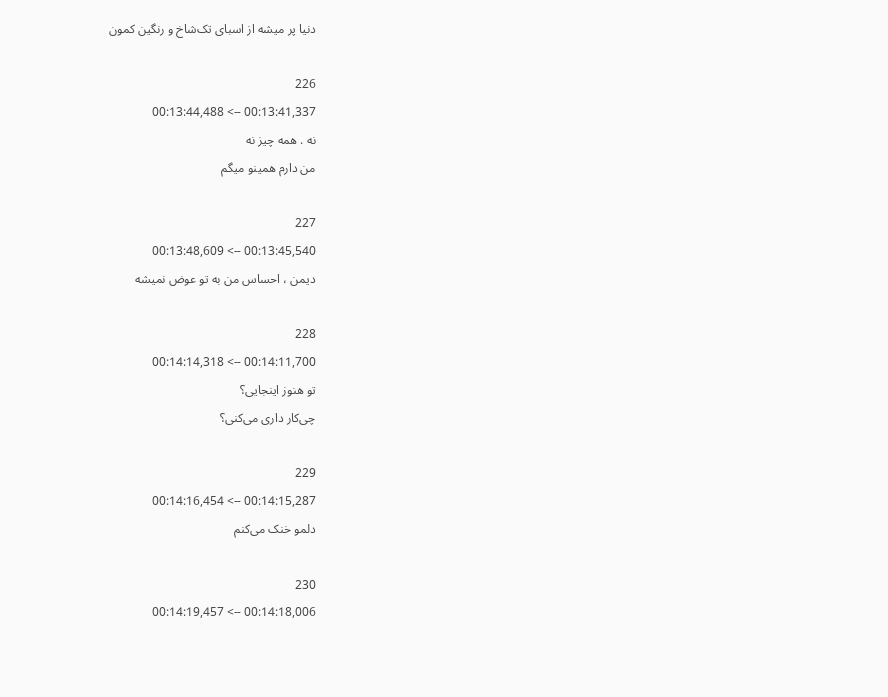دنیا پر میشه از اسبای تک‌شاخ و رنگین کمون

226
00:13:41,337 --> 00:13:44,488
نه . همه چیز نه
من دارم همینو میگم

227
00:13:45,540 --> 00:13:48,609
دیمن ، احساس من به تو عوض نمیشه

228
00:14:11,700 --> 00:14:14,318
تو هنوز اینجایی؟
چی‌کار داری می‌کنی؟

229
00:14:15,287 --> 00:14:16,454
دلمو خنک می‌کنم

230
00:14:18,006 --> 00:14:19,457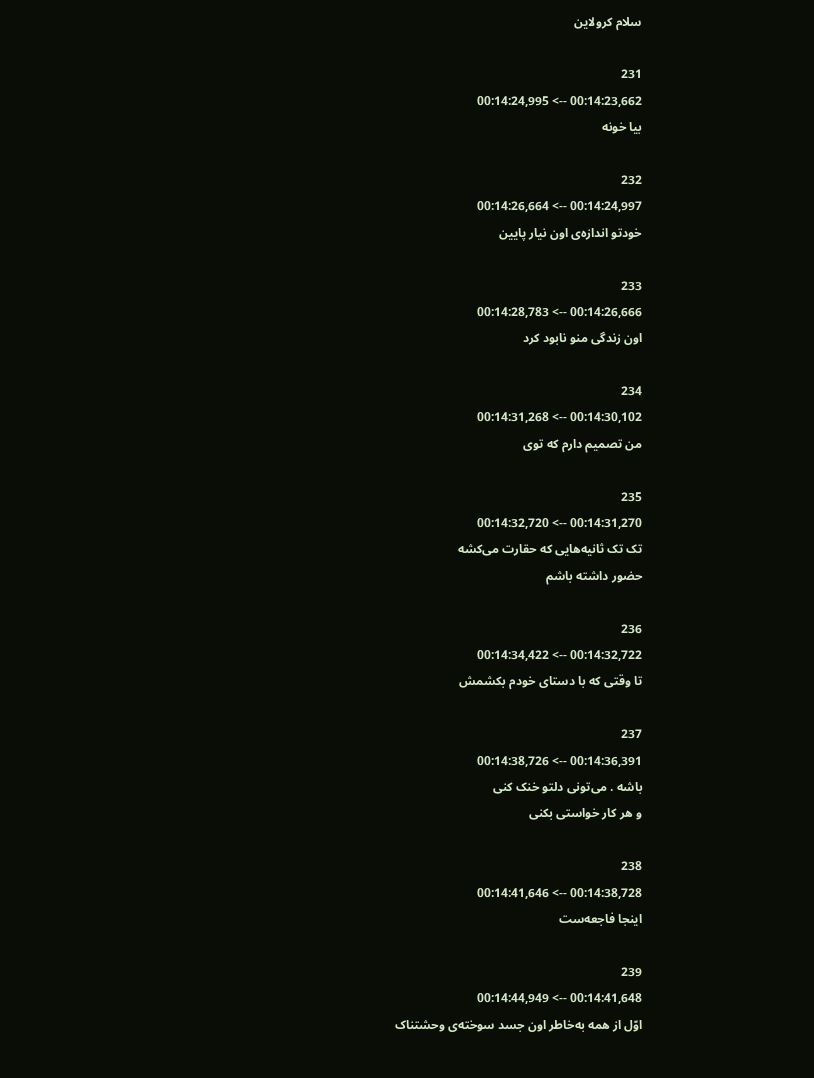سلام کرولاین

231
00:14:23,662 --> 00:14:24,995
بیا خونه

232
00:14:24,997 --> 00:14:26,664
خودتو اندازه‌ی اون نیار پایین

233
00:14:26,666 --> 00:14:28,783
اون زندگی منو نابود کرد

234
00:14:30,102 --> 00:14:31,268
من تصمیم دارم که توی

235
00:14:31,270 --> 00:14:32,720
تک تک ثانیه‌هایی که حقارت می‌کشه
حضور داشته باشم

236
00:14:32,722 --> 00:14:34,422
تا وقتی که با دستای خودم بکشمش

237
00:14:36,391 --> 00:14:38,726
باشه . می‌تونی دلتو خنک کنی
و هر کار خواستی بکنی

238
00:14:38,728 --> 00:14:41,646
اینجا فاجعه‌ست

239
00:14:41,648 --> 00:14:44,949
اوّل از همه به‌خاطر اون جسد سوخته‌ی وحشتناک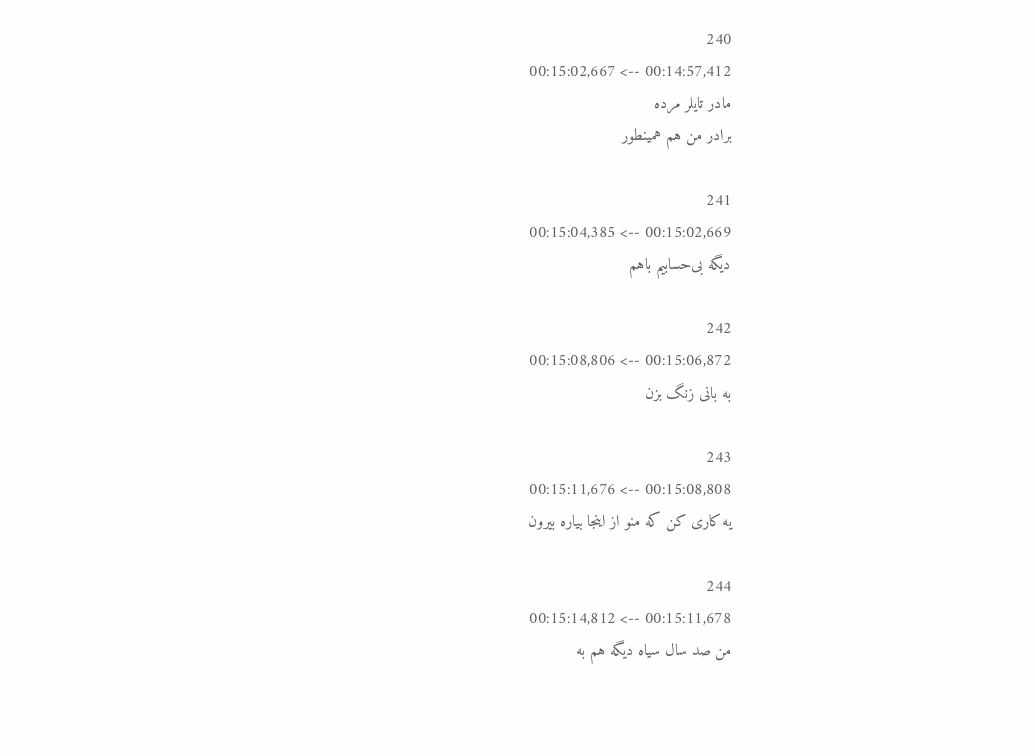240
00:14:57,412 --> 00:15:02,667
مادر تایلر مرده
برادر من هم همینطور

241
00:15:02,669 --> 00:15:04,385
دیگه بی‌حسابیم باهم

242
00:15:06,872 --> 00:15:08,806
به بانی زنگ بزن

243
00:15:08,808 --> 00:15:11,676
یه کاری کن که منو از اینجا بیاره بیرون

244
00:15:11,678 --> 00:15:14,812
من صد سال سیاه دیگه هم به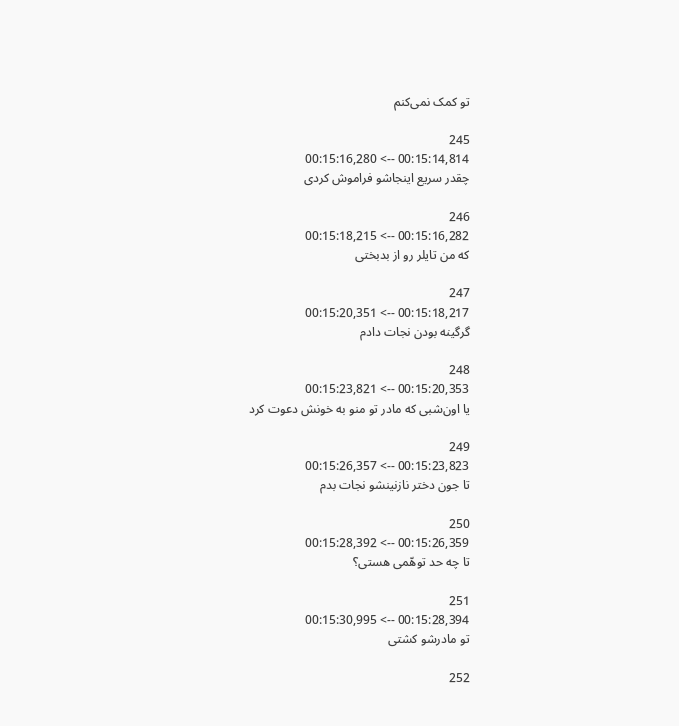تو کمک نمی‌کنم

245
00:15:14,814 --> 00:15:16,280
چقدر سریع اینجاشو فراموش کردی

246
00:15:16,282 --> 00:15:18,215
که من تایلر رو از بدبختی

247
00:15:18,217 --> 00:15:20,351
گرگینه بودن نجات دادم

248
00:15:20,353 --> 00:15:23,821
یا اون‌شبی که مادر تو منو به خونش دعوت کرد

249
00:15:23,823 --> 00:15:26,357
تا جون دختر نازنینشو نجات بدم

250
00:15:26,359 --> 00:15:28,392
تا چه حد توهّمی هستی؟

251
00:15:28,394 --> 00:15:30,995
تو مادرشو کشتی

252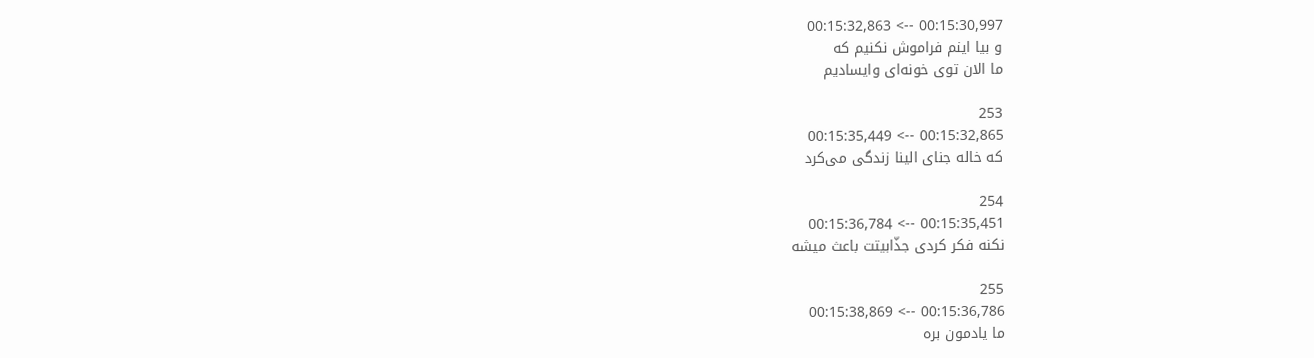00:15:30,997 --> 00:15:32,863
و بیا اینم فراموش نکنیم که
ما الان توی خونه‌ای وایسادیم

253
00:15:32,865 --> 00:15:35,449
که خاله جنای الینا زندگی می‌کرد

254
00:15:35,451 --> 00:15:36,784
نکنه فکر کردی جذّابیتت باعث میشه

255
00:15:36,786 --> 00:15:38,869
ما یادمون بره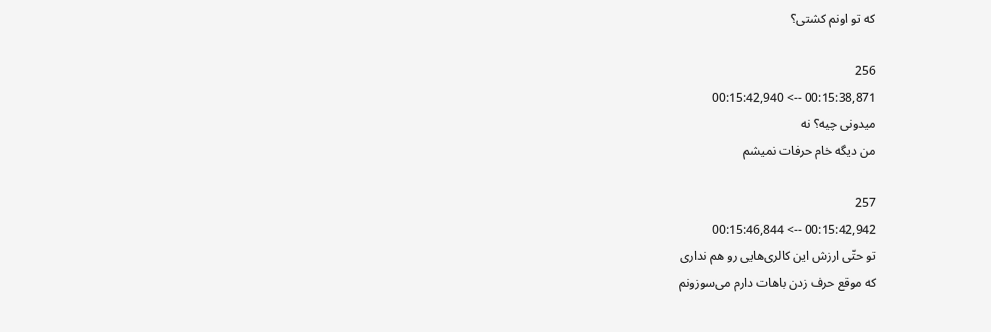که تو اونم کشتی؟

256
00:15:38,871 --> 00:15:42,940
میدونی چیه؟ نه
من دیگه خام حرفات نمیشم

257
00:15:42,942 --> 00:15:46,844
تو حتّی ارزش این کالری‌هایی رو هم نداری
که موقع حرف زدن باهات دارم می‌سوزونم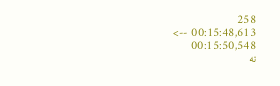258
00:15:48,613 --> 00:15:50,548
نه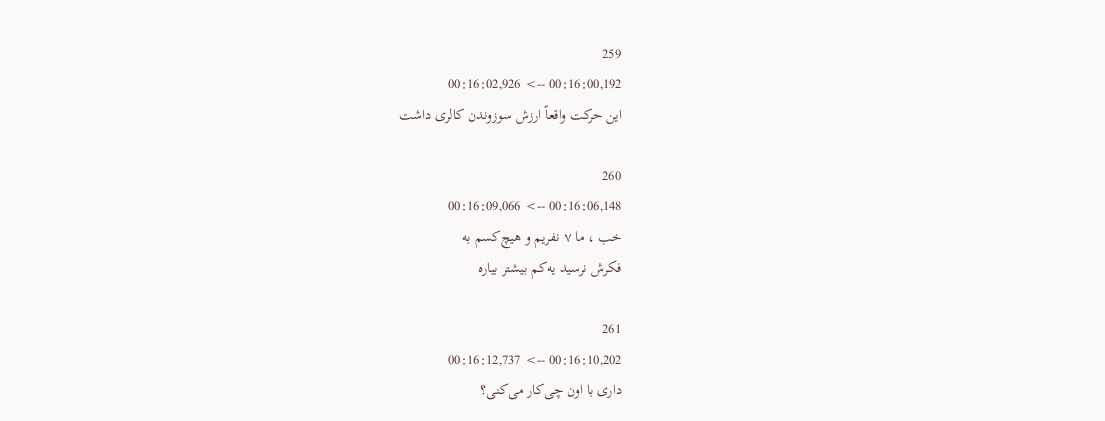259
00:16:00,192 --> 00:16:02,926
این حرکت واقعاً ارزش سوزوندن کالری داشت

260
00:16:06,148 --> 00:16:09,066
خب ، ما ۷ نفریم و هیچ‌کسم به
فکرش نرسید یه‌کم بیشتر بیاره

261
00:16:10,202 --> 00:16:12,737
داری با اون چی‌کار می‌کنی؟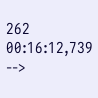262
00:16:12,739 -->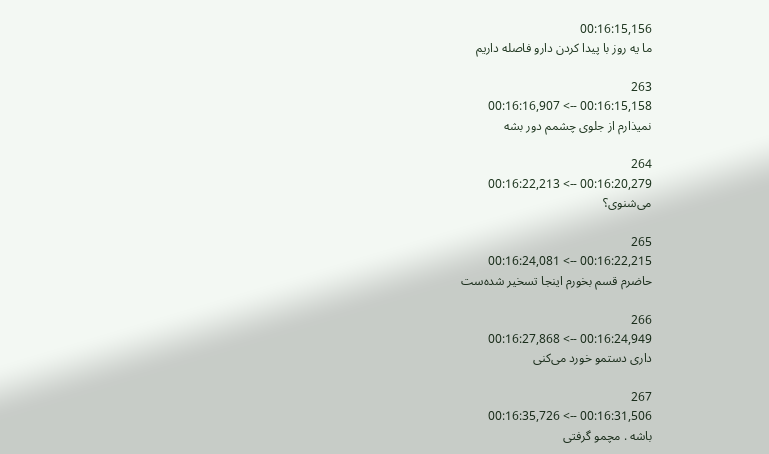00:16:15,156
ما یه روز با پیدا کردن دارو فاصله داریم

263
00:16:15,158 --> 00:16:16,907
نمیذارم از جلوی چشمم دور بشه

264
00:16:20,279 --> 00:16:22,213
می‌شنوی؟

265
00:16:22,215 --> 00:16:24,081
حاضرم قسم بخورم اینجا تسخیر شده‌ست

266
00:16:24,949 --> 00:16:27,868
داری دستمو خورد می‌کنی

267
00:16:31,506 --> 00:16:35,726
باشه . مچمو گرفتی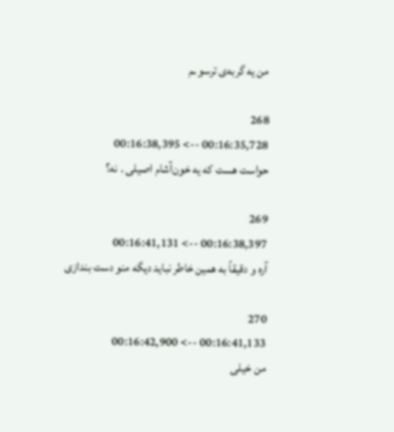من یه گربه‌ی ترسو ـم

268
00:16:35,728 --> 00:16:38,395
حواست هست که یه خون‌آشام اصیلی . نه؟

269
00:16:38,397 --> 00:16:41,131
آره و دقیقاً به همین خاطر نباید دیگه منو دست بندازی

270
00:16:41,133 --> 00:16:42,900
من خیلی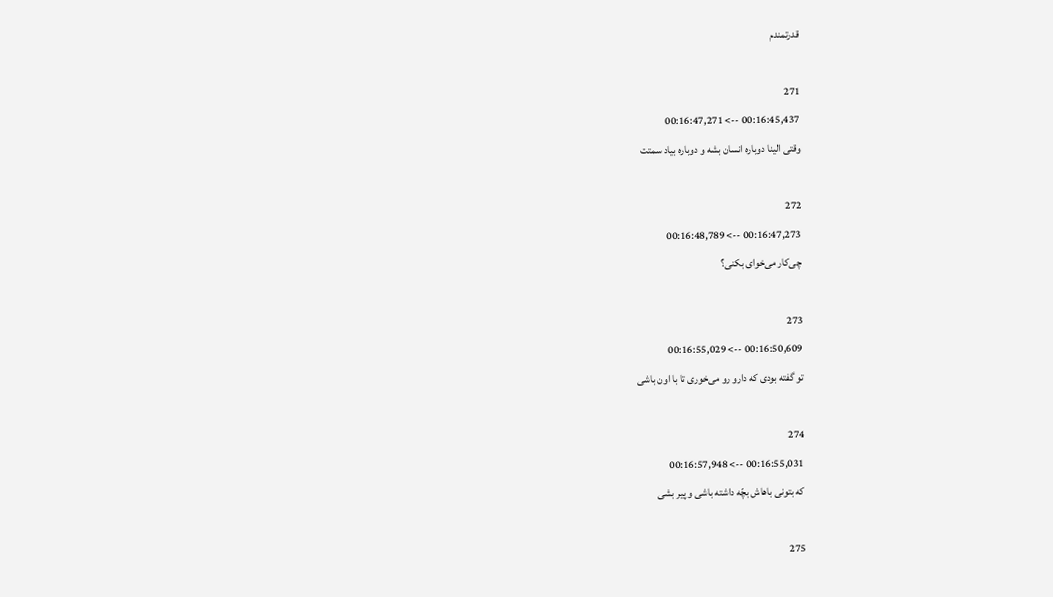قدرتمندم

271
00:16:45,437 --> 00:16:47,271
وقتی الینا دوباره انسان بشه و دوباره بیاد سمتت

272
00:16:47,273 --> 00:16:48,789
چی‌کار می‌خوای بکنی؟

273
00:16:50,609 --> 00:16:55,029
تو گفته بودی که دارو رو می‌خوری تا با اون باشی

274
00:16:55,031 --> 00:16:57,948
که بتونی باهاش بچّه داشته باشی و پیر بشی

275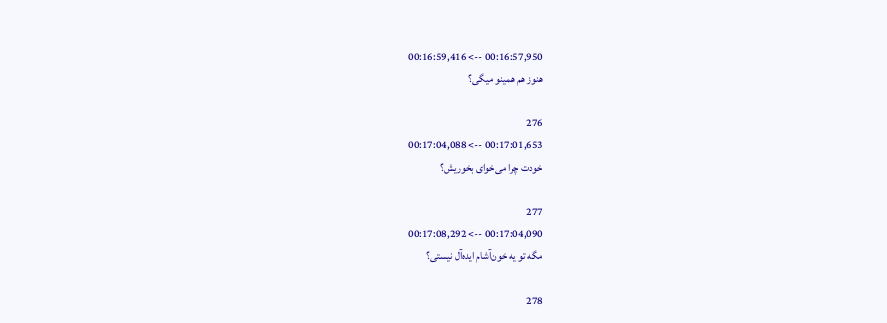00:16:57,950 --> 00:16:59,416
هنوز هم همینو میگی؟

276
00:17:01,653 --> 00:17:04,088
خودت چرا می‌خوای بخوریش؟

277
00:17:04,090 --> 00:17:08,292
مگه تو یه خون‌آشام ایده‌آل نیستی؟

278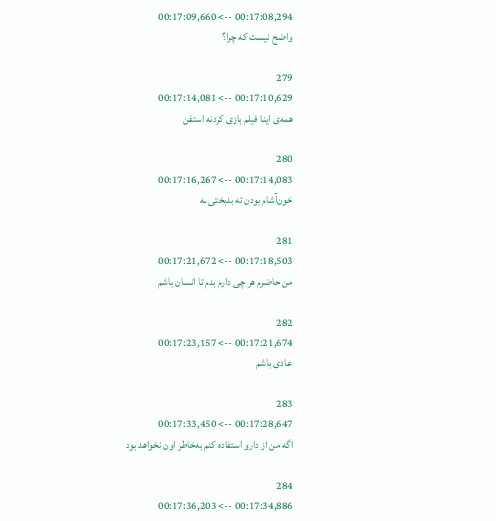00:17:08,294 --> 00:17:09,660
واضح نیست که چرا؟

279
00:17:10,629 --> 00:17:14,081
همه‌ی اینا فیلم بازی کردنه استفن

280
00:17:14,083 --> 00:17:16,267
خون‌آشام بودن ته بدبختی ـه

281
00:17:18,503 --> 00:17:21,672
من حاضرم هر چی دارم بدم تا انسان باشم

282
00:17:21,674 --> 00:17:23,157
عادی باشم

283
00:17:28,647 --> 00:17:33,450
اگه من از دارو استفاده کنم به‌خاطر اون نخواهد بود

284
00:17:34,886 --> 00:17:36,203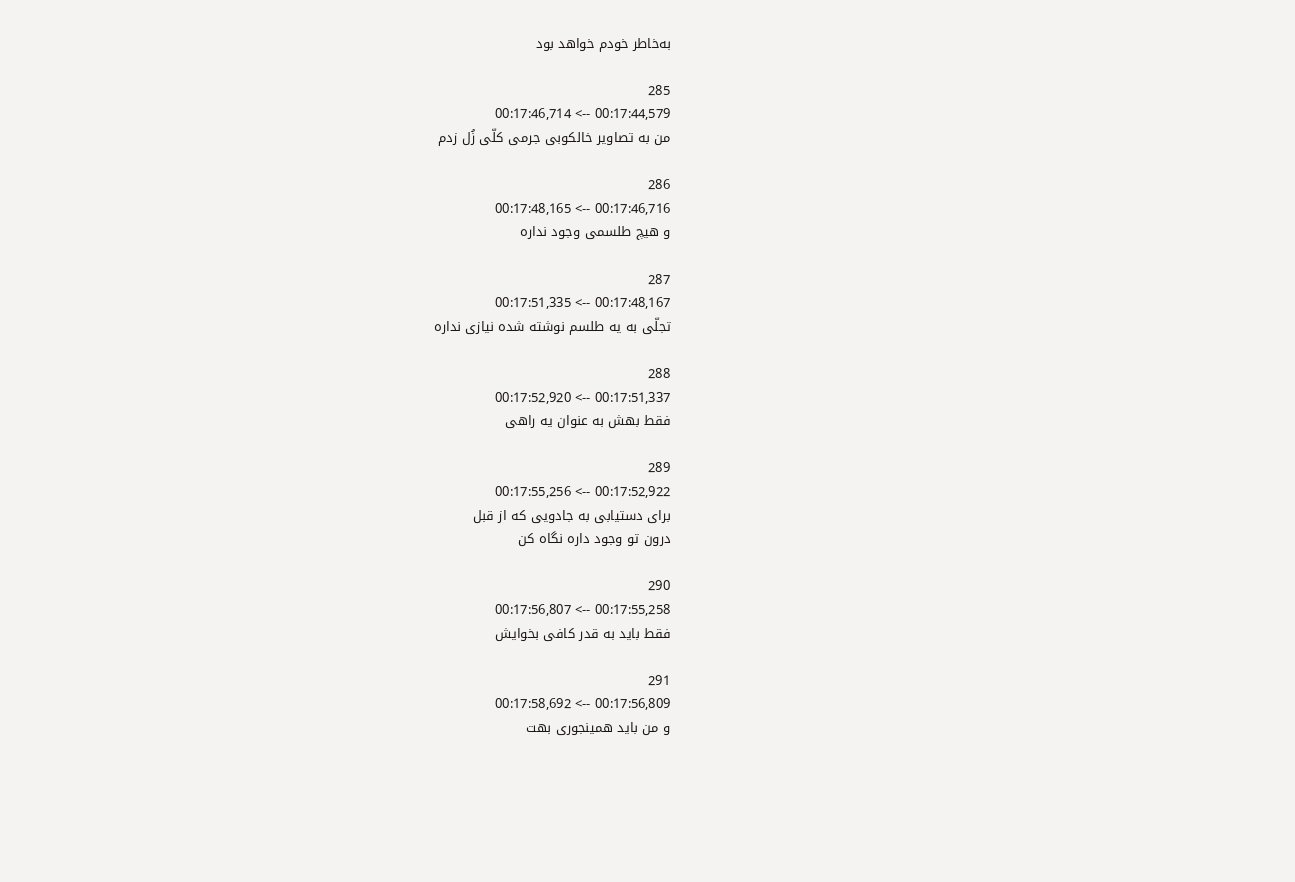به‌خاطر خودم خواهد بود

285
00:17:44,579 --> 00:17:46,714
من به تصاویر خالکوبی جرمی کلّی زُل زدم

286
00:17:46,716 --> 00:17:48,165
و هیچ طلسمی وجود نداره

287
00:17:48,167 --> 00:17:51,335
تجلّی به یه طلسم نوشته شده نیازی نداره

288
00:17:51,337 --> 00:17:52,920
فقط بهش به عنوان یه راهی

289
00:17:52,922 --> 00:17:55,256
برای دستیابی به جادویی که از قبل
درون تو وجود داره نگاه کن

290
00:17:55,258 --> 00:17:56,807
فقط باید به قدر کافی بخوایش

291
00:17:56,809 --> 00:17:58,692
و من باید همینجوری بهت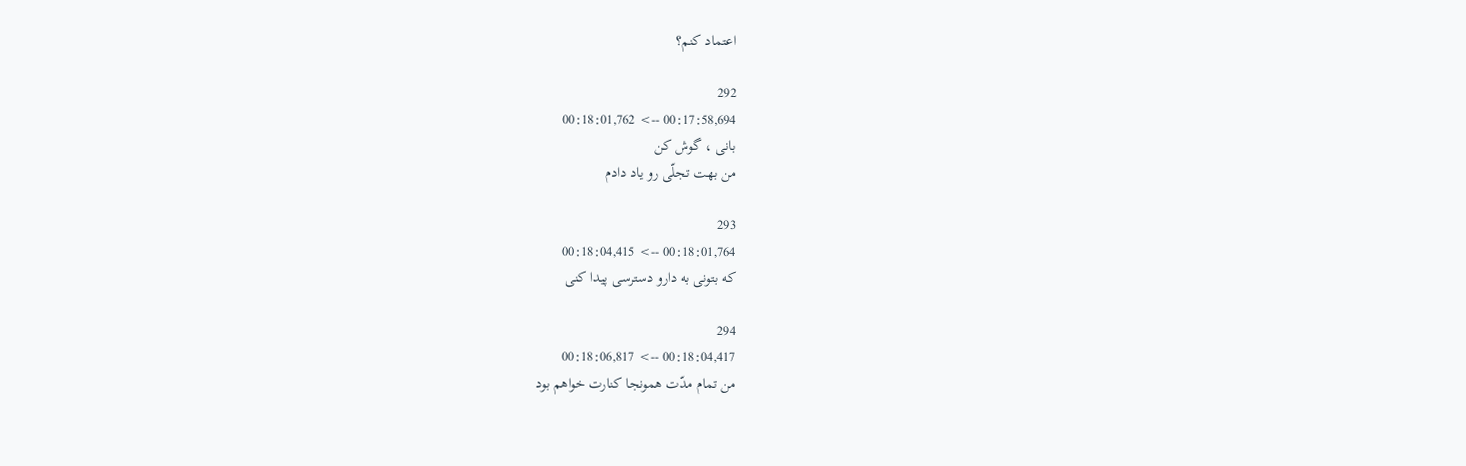اعتماد کنم؟

292
00:17:58,694 --> 00:18:01,762
بانی ، گوش کن
من بهت تجلّی رو یاد دادم

293
00:18:01,764 --> 00:18:04,415
که بتونی به دارو دسترسی پیدا کنی

294
00:18:04,417 --> 00:18:06,817
من تمام مدّت همونجا کنارت خواهم بود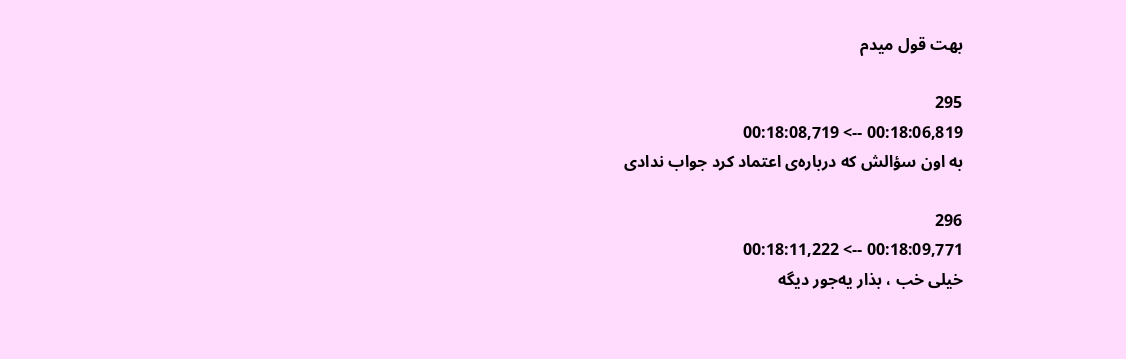بهت قول میدم

295
00:18:06,819 --> 00:18:08,719
به اون سؤالش که درباره‌ی اعتماد کرد جواب ندادی

296
00:18:09,771 --> 00:18:11,222
خیلی خب ، بذار یه‌جور دیگه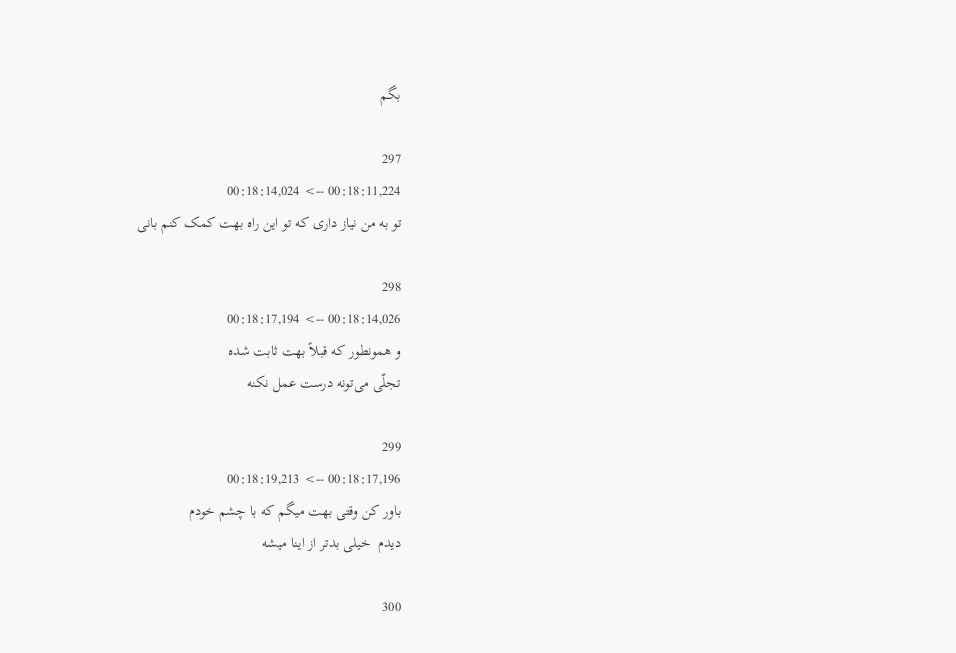بگم

297
00:18:11,224 --> 00:18:14,024
تو به من نیاز داری که تو این راه بهت کمک کنم بانی

298
00:18:14,026 --> 00:18:17,194
و همونطور که قبلاً بهت ثابت شده
تجلّی می‌تونه درست عمل نکنه

299
00:18:17,196 --> 00:18:19,213
باور کن وقتی بهت میگم که با چشم خودم
دیدم  خیلی بدتر از اینا میشه

300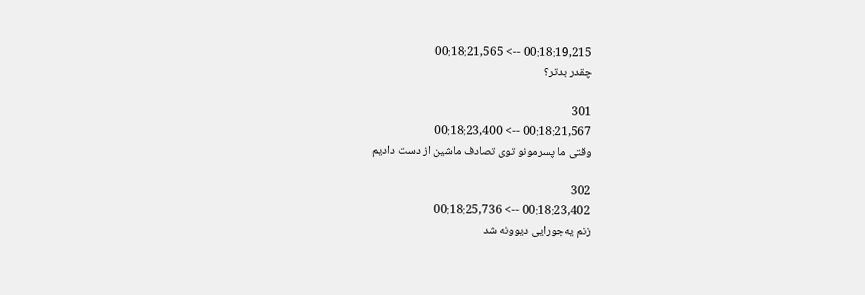00:18:19,215 --> 00:18:21,565
چقدر بدتر؟

301
00:18:21,567 --> 00:18:23,400
وقتی ما پسرمونو توی تصادف ماشین از دست دادیم

302
00:18:23,402 --> 00:18:25,736
زنم یه‌جورایی دیوونه شد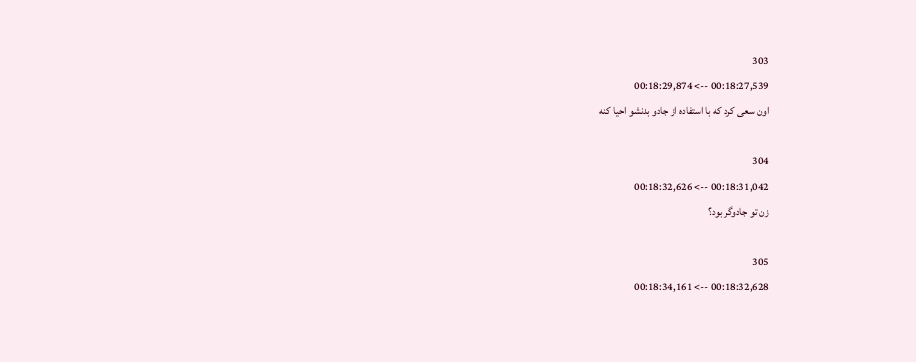303
00:18:27,539 --> 00:18:29,874
اون سعی کرد که با استفاده از جادو بدنشو احیا کنه

304
00:18:31,042 --> 00:18:32,626
زن تو جادوگر بود؟

305
00:18:32,628 --> 00:18:34,161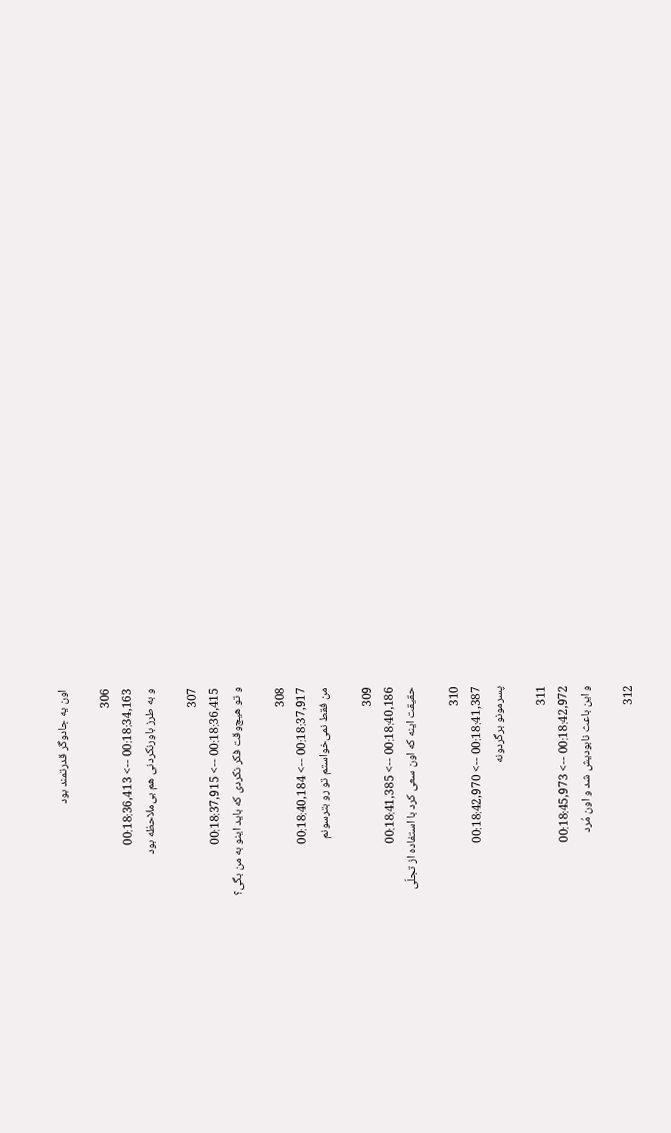اون یه جادوگر قدرتمند بود

306
00:18:34,163 --> 00:18:36,413
و به طرز باورنکردنی هم بی‌ملاحظه بود

307
00:18:36,415 --> 00:18:37,915
و تو هیچ‌وقت فکر نکردی که باید اینو به من بگی؟

308
00:18:37,917 --> 00:18:40,184
من فقط نمی‌خواستم تو رو بترسونم

309
00:18:40,186 --> 00:18:41,385
حقیقت اینه که اون سعی کرد با استفاده از تجلّی

310
00:18:41,387 --> 00:18:42,970
پسرمونو برگردونه

311
00:18:42,972 --> 00:18:45,973
و این باعث نابودیش شد و اون مُرد

312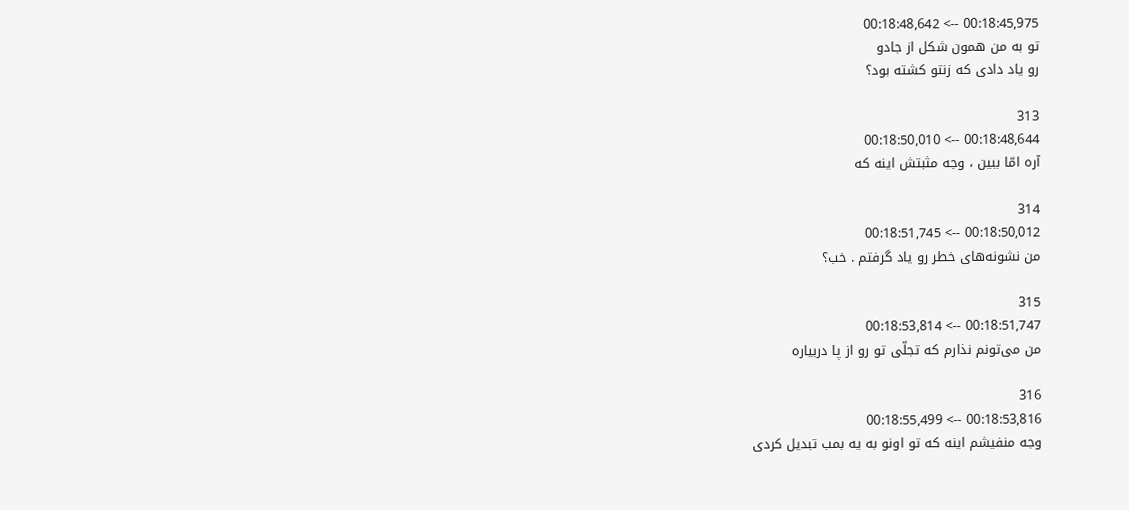00:18:45,975 --> 00:18:48,642
تو به من همون شکل از جادو
رو یاد دادی که زنتو کشته بود؟

313
00:18:48,644 --> 00:18:50,010
آره امّا ببین ، وجه مثبتش اینه که

314
00:18:50,012 --> 00:18:51,745
من نشونه‌های خطر رو یاد گرفتم . خب؟

315
00:18:51,747 --> 00:18:53,814
من می‌تونم نذارم که تجلّی تو رو از پا دربیاره

316
00:18:53,816 --> 00:18:55,499
وجه منفیشم اینه که تو اونو به یه بمب تبدیل کردی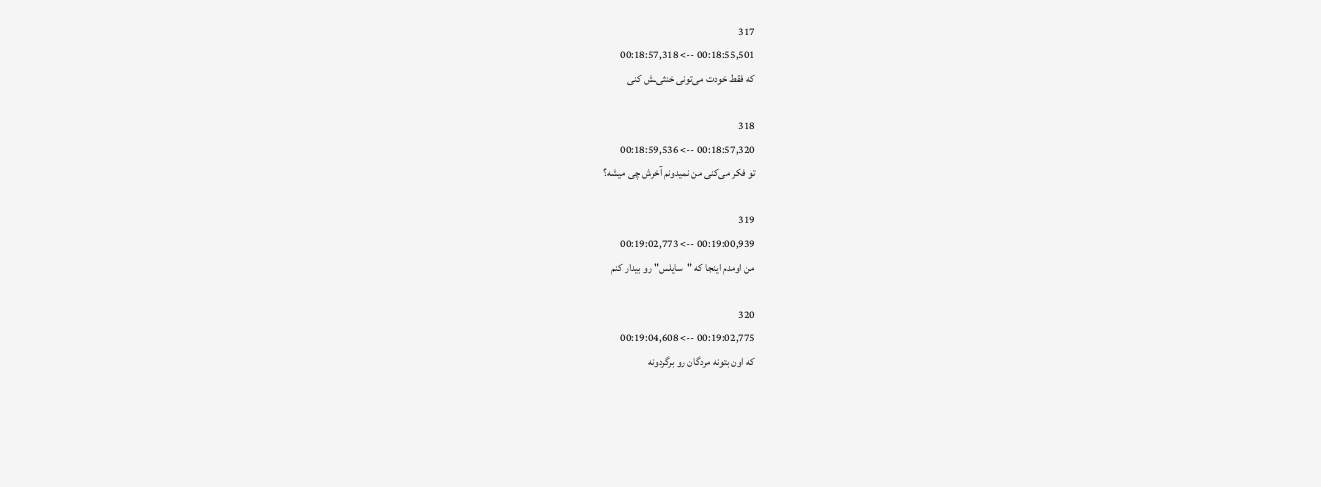317
00:18:55,501 --> 00:18:57,318
که فقط خودت می‌تونی خنثی‌ـش کنی

318
00:18:57,320 --> 00:18:59,536
تو فکر می‌کنی من نمیدونم آخرش چی میشه؟

319
00:19:00,939 --> 00:19:02,773
من اومدم اینجا که "سایلس" رو بیدار کنم

320
00:19:02,775 --> 00:19:04,608
که اون بتونه مردگان رو برگردونه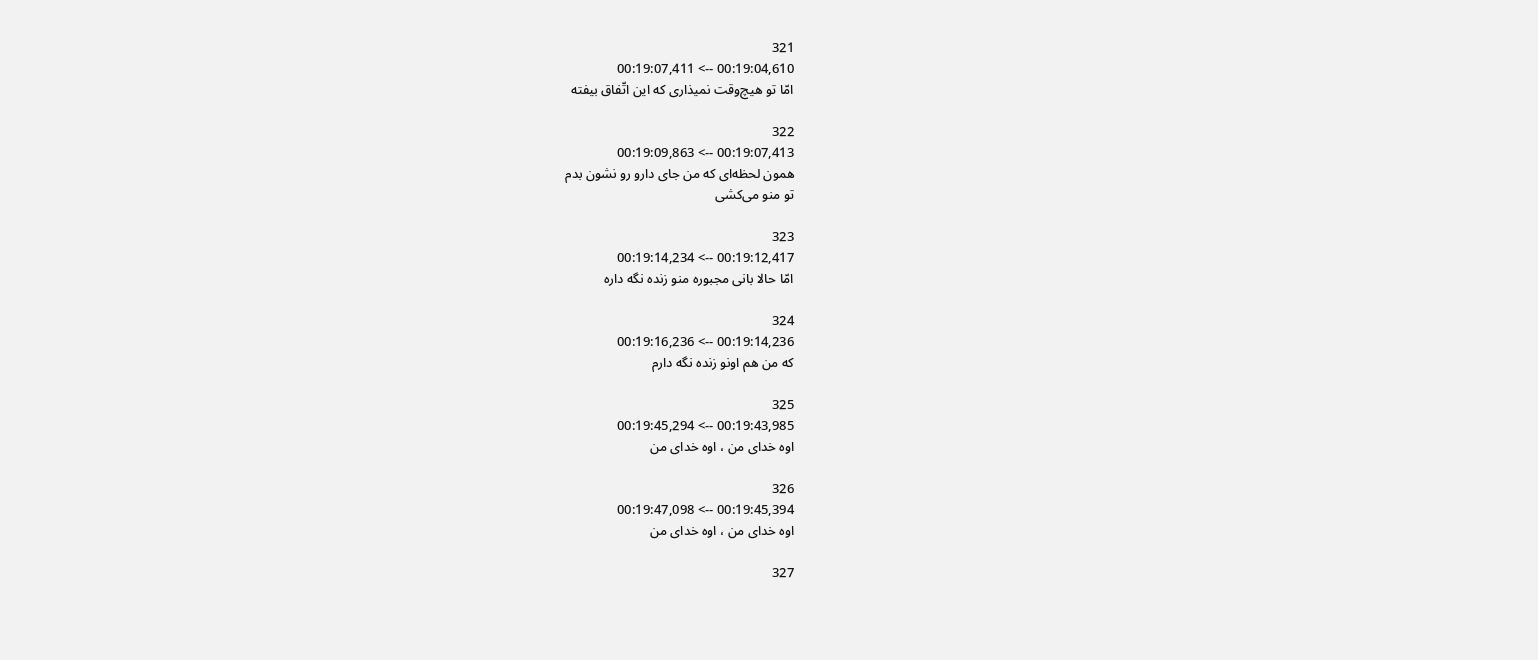321
00:19:04,610 --> 00:19:07,411
امّا تو هیچ‌وقت نمیذاری که این اتّفاق بیفته

322
00:19:07,413 --> 00:19:09,863
همون لحظه‌ای که من جای دارو رو نشون بدم
تو منو می‌کشی

323
00:19:12,417 --> 00:19:14,234
امّا حالا بانی مجبوره منو زنده نگه داره

324
00:19:14,236 --> 00:19:16,236
که من هم اونو زنده نگه دارم

325
00:19:43,985 --> 00:19:45,294
اوه خدای من ، اوه خدای من

326
00:19:45,394 --> 00:19:47,098
اوه خدای من ، اوه خدای من

327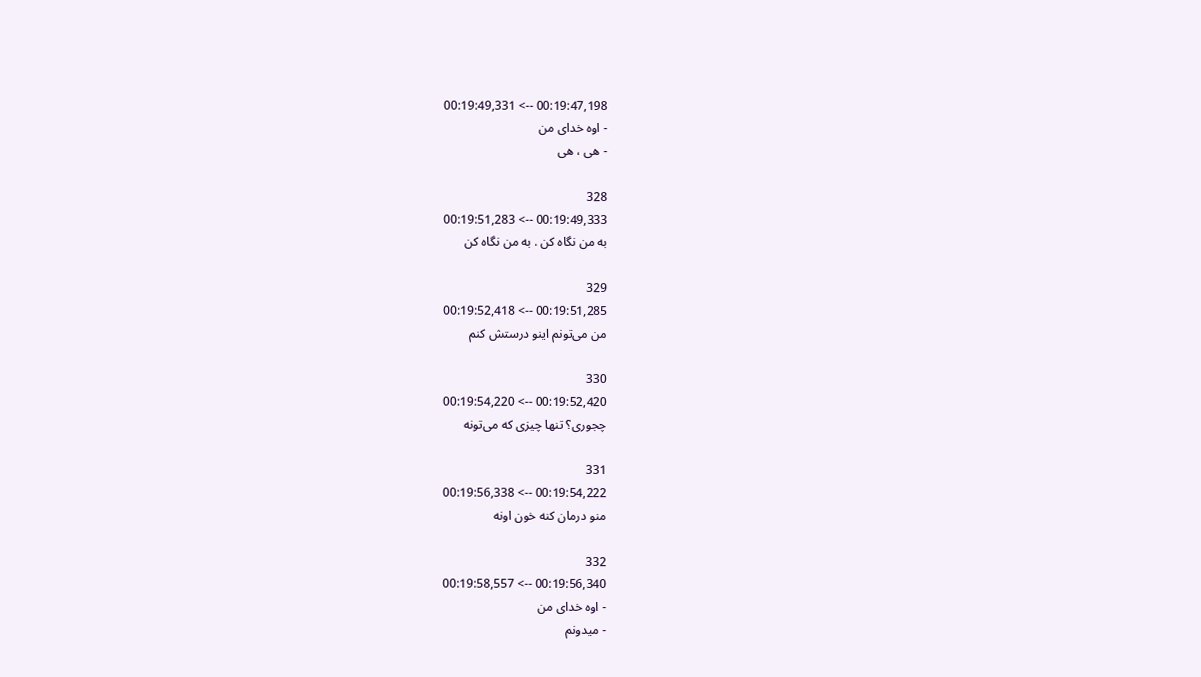00:19:47,198 --> 00:19:49,331
- اوه خدای من
- هی ، هی

328
00:19:49,333 --> 00:19:51,283
به من نگاه کن . به من نگاه کن

329
00:19:51,285 --> 00:19:52,418
من می‌تونم اینو درستش کنم

330
00:19:52,420 --> 00:19:54,220
چجوری؟ تنها چیزی که می‌تونه

331
00:19:54,222 --> 00:19:56,338
منو درمان کنه خون اونه

332
00:19:56,340 --> 00:19:58,557
- اوه خدای من
- میدونم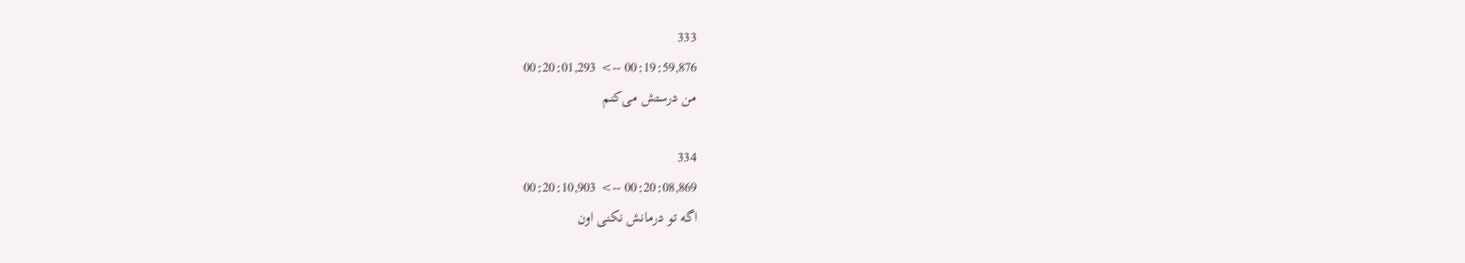333
00:19:59,876 --> 00:20:01,293
من درستش می‌کنم

334
00:20:08,869 --> 00:20:10,903
اگه تو درمانش نکنی اون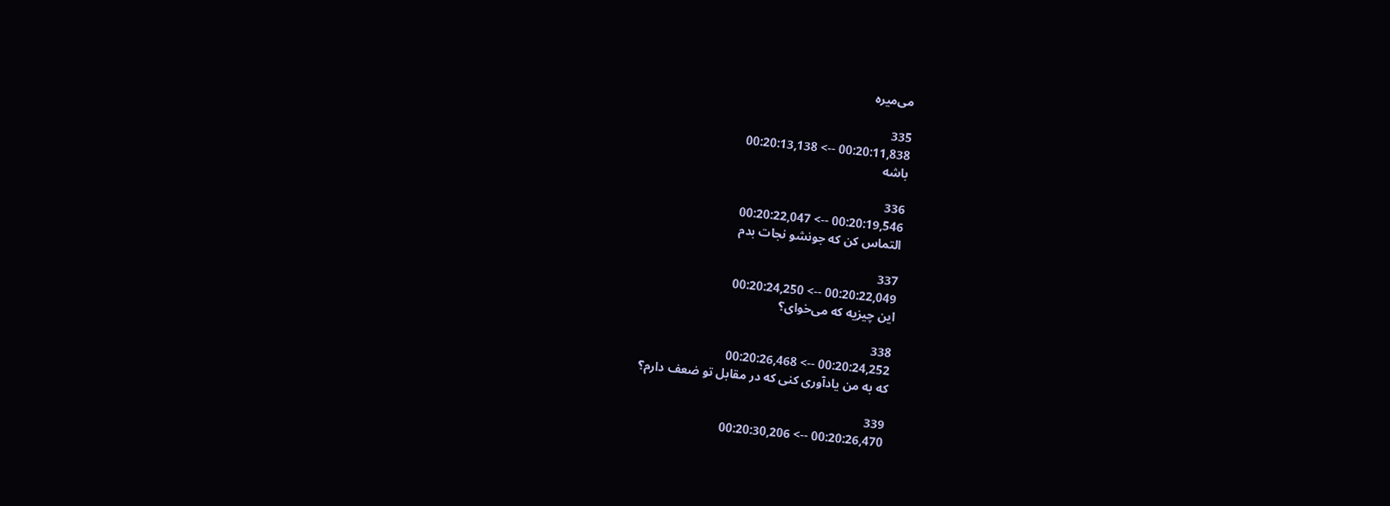می‌میره

335
00:20:11,838 --> 00:20:13,138
باشه

336
00:20:19,546 --> 00:20:22,047
التماس کن که جونشو نجات بدم

337
00:20:22,049 --> 00:20:24,250
این چیزیه که می‌خوای؟

338
00:20:24,252 --> 00:20:26,468
که به من یادآوری کنی که در مقابل تو ضعف دارم؟

339
00:20:26,470 --> 00:20:30,206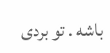باشه . تو بردی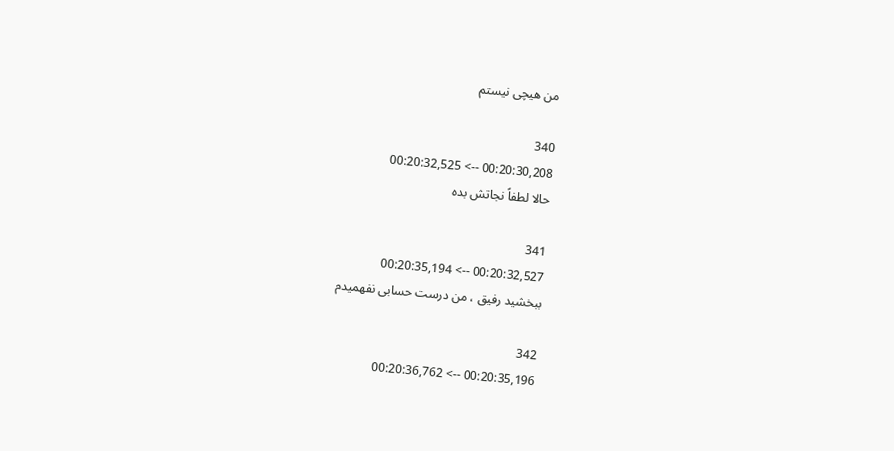من هیچی نیستم

340
00:20:30,208 --> 00:20:32,525
حالا لطفاً نجاتش بده

341
00:20:32,527 --> 00:20:35,194
ببخشید رفیق ، من درست حسابی نفهمیدم

342
00:20:35,196 --> 00:20:36,762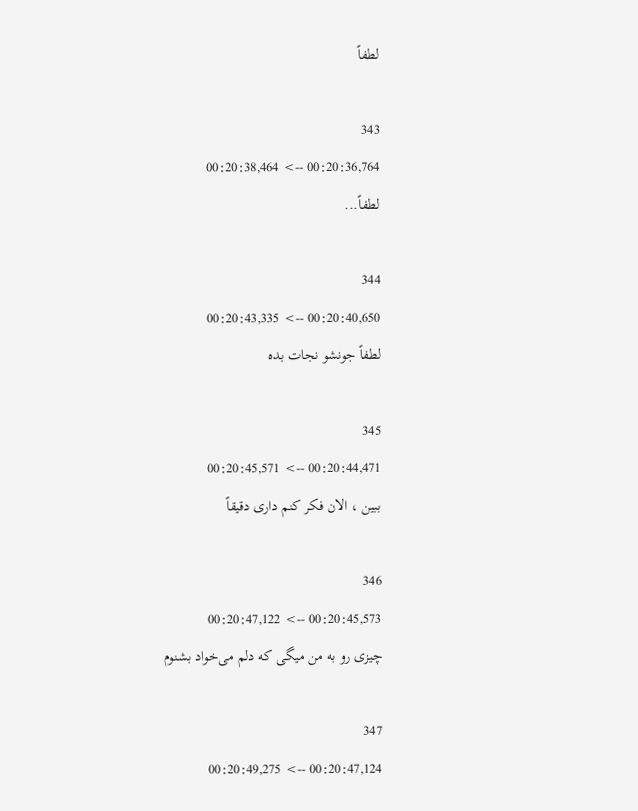لطفاً

343
00:20:36,764 --> 00:20:38,464
لطفاً...

344
00:20:40,650 --> 00:20:43,335
لطفاً جونشو نجات بده

345
00:20:44,471 --> 00:20:45,571
ببین ، الان فکر کنم داری دقیقاً

346
00:20:45,573 --> 00:20:47,122
چیزی رو به من میگی که دلم می‌خواد بشنوم

347
00:20:47,124 --> 00:20:49,275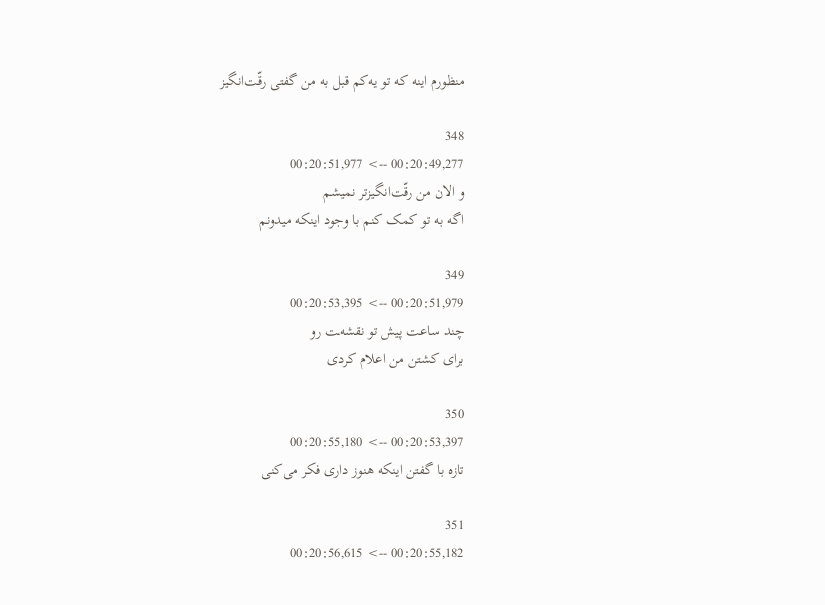منظورم اینه که تو یه‌کم قبل به من گفتی رقّت‌انگیز

348
00:20:49,277 --> 00:20:51,977
و الان من رقّت‌انگیزتر نمیشم
اگه به تو کمک کنم با وجود اینکه میدونم

349
00:20:51,979 --> 00:20:53,395
چند ساعت پیش تو نقشه‌ـت رو
برای کشتن من اعلام کردی

350
00:20:53,397 --> 00:20:55,180
تازه با گفتن اینکه هنوز داری فکر می‌کنی

351
00:20:55,182 --> 00:20:56,615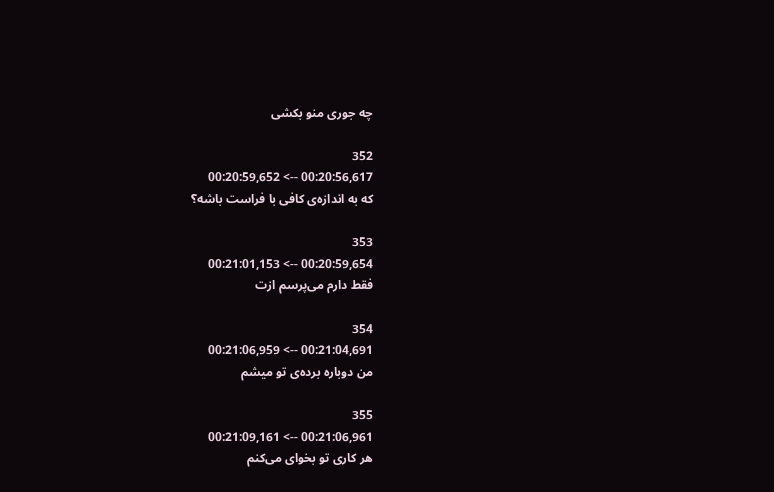چه جوری منو بکشی

352
00:20:56,617 --> 00:20:59,652
که به اندازه‌ی کافی با فراست باشه؟

353
00:20:59,654 --> 00:21:01,153
فقط دارم می‌پرسم ازت

354
00:21:04,691 --> 00:21:06,959
من دوباره برده‌ی تو میشم

355
00:21:06,961 --> 00:21:09,161
هر کاری تو بخوای می‌کنم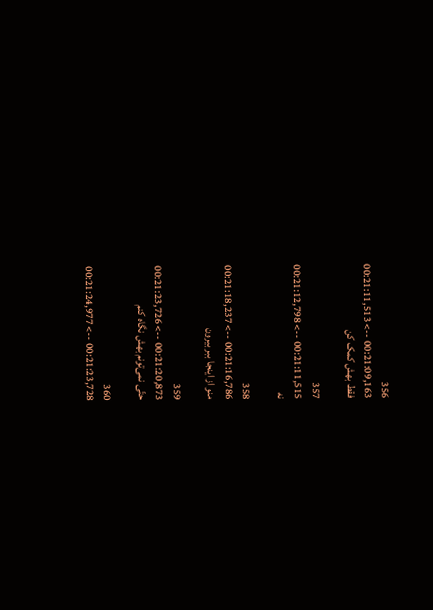356
00:21:09,163 --> 00:21:11,513
فقط بهش کمک کن

357
00:21:11,515 --> 00:21:12,798
نه

358
00:21:16,786 --> 00:21:18,237
منو از اینجا ببر بیرون

359
00:21:20,873 --> 00:21:23,726
حتّی نمی‌تونم بهش نگاه کنم

360
00:21:23,728 --> 00:21:24,977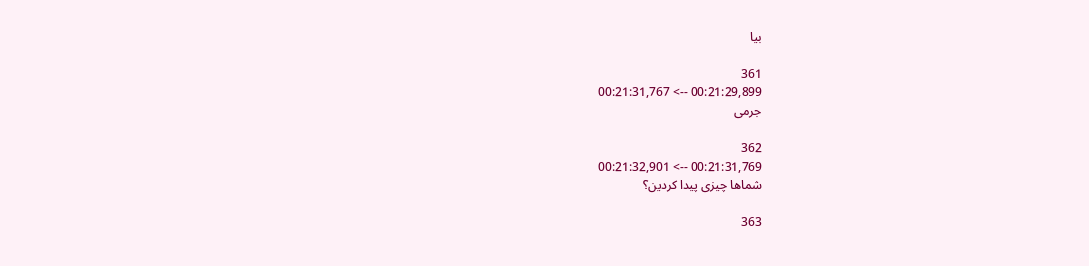بیا

361
00:21:29,899 --> 00:21:31,767
جرمی

362
00:21:31,769 --> 00:21:32,901
شماها چیزی پیدا کردین؟

363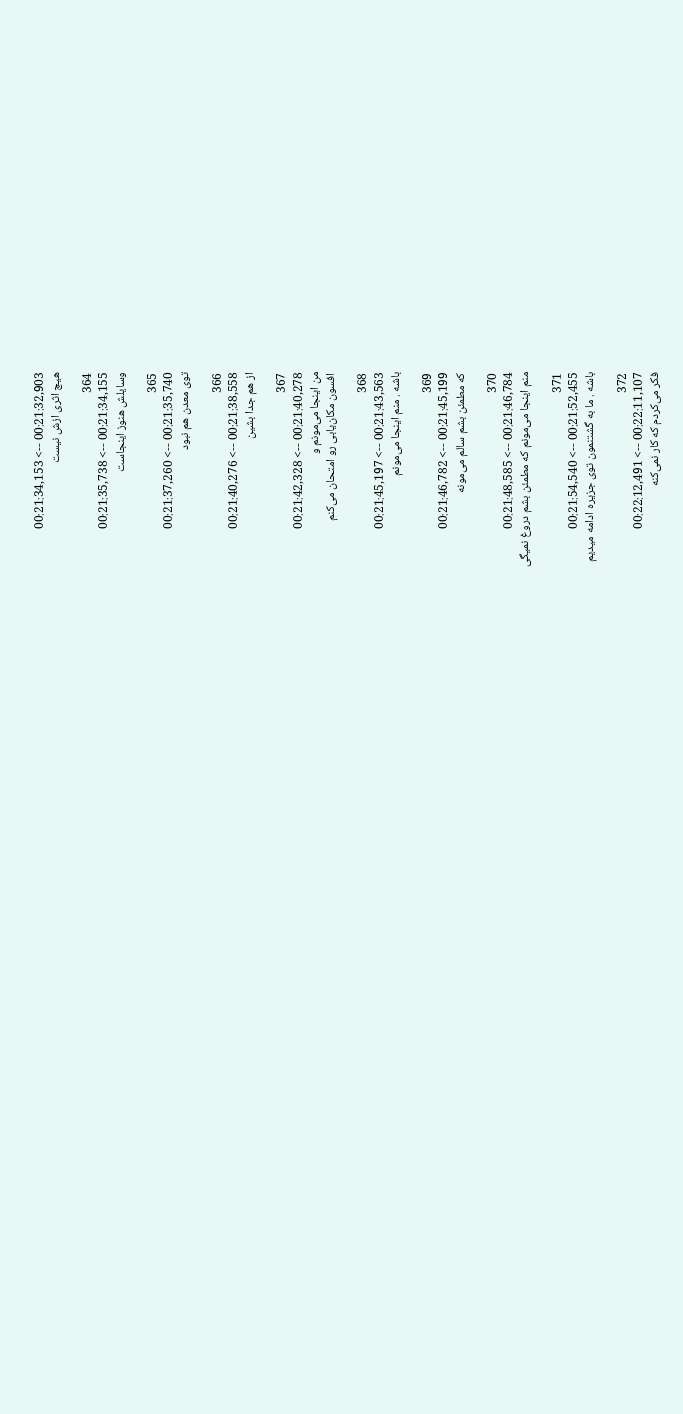00:21:32,903 --> 00:21:34,153
هیچ اثری ازش نیست

364
00:21:34,155 --> 00:21:35,738
وسایلش هنوز اینجاست

365
00:21:35,740 --> 00:21:37,260
توی معدن هم نبود

366
00:21:38,558 --> 00:21:40,276
از هم جدا بشین

367
00:21:40,278 --> 00:21:42,328
من اینجا می‌مونم و
افسون مکان‌یابی رو امتحان می‌کنم

368
00:21:43,563 --> 00:21:45,197
باشه . منم اینجا می‌مونم

369
00:21:45,199 --> 00:21:46,782
که مطمئن بشم سالم می‌مونه

370
00:21:46,784 --> 00:21:48,585
منم اینجا می‌مونم که مطمئن بشم دروغ نمیگی

371
00:21:52,455 --> 00:21:54,540
باشه . ما به گشتنمون توی جزیره ادامه میدیم

372
00:22:11,107 --> 00:22:12,491
فکر می‌کردم که کار نمی‌کنه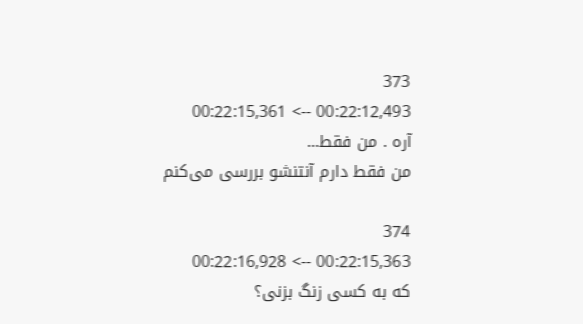373
00:22:12,493 --> 00:22:15,361
آره . من فقط...
من فقط دارم آنتنشو بررسی می‌کنم

374
00:22:15,363 --> 00:22:16,928
که به کسی زنگ بزنی؟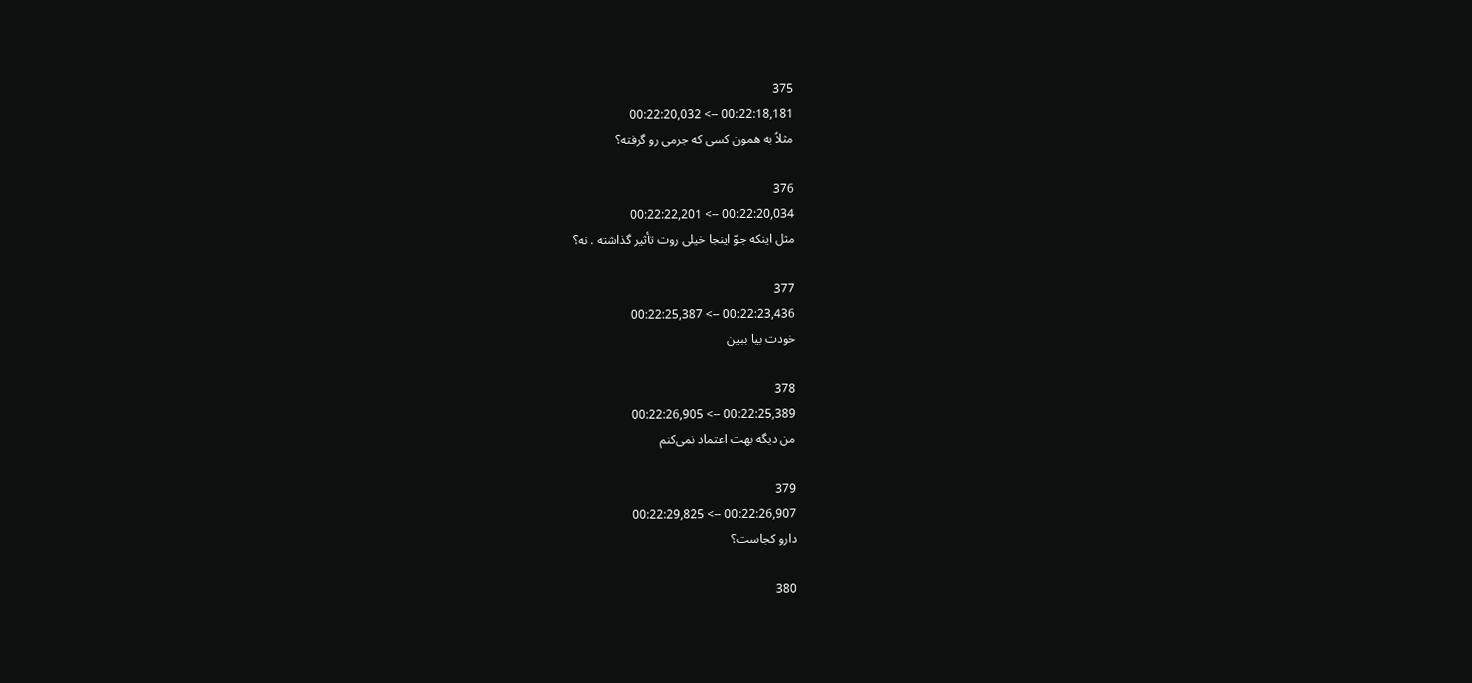375
00:22:18,181 --> 00:22:20,032
مثلاً به همون کسی که جرمی رو گرفته؟

376
00:22:20,034 --> 00:22:22,201
مثل اینکه جوّ اینجا خیلی روت تأثیر گذاشته . نه؟

377
00:22:23,436 --> 00:22:25,387
خودت بیا ببین

378
00:22:25,389 --> 00:22:26,905
من دیگه بهت اعتماد نمی‌کنم

379
00:22:26,907 --> 00:22:29,825
دارو کجاست؟

380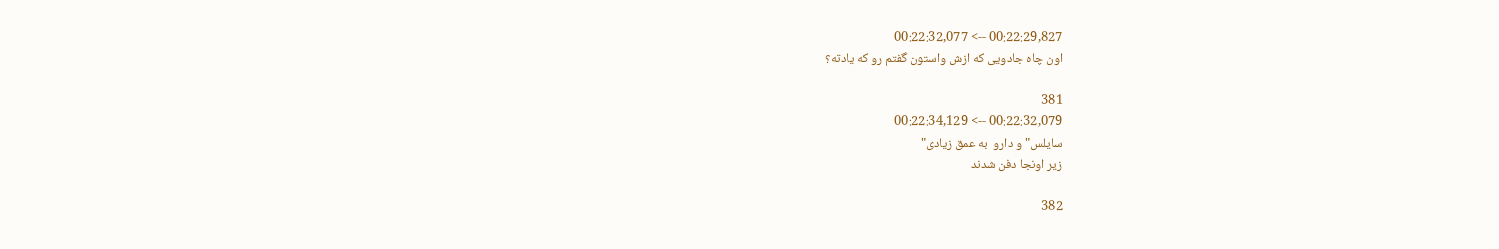00:22:29,827 --> 00:22:32,077
اون چاه جادویی که ازش واستون گفتم رو که یادته؟

381
00:22:32,079 --> 00:22:34,129
سایلس" و دارو  به عمق زیادی"
زیر اونجا دفن شدند

382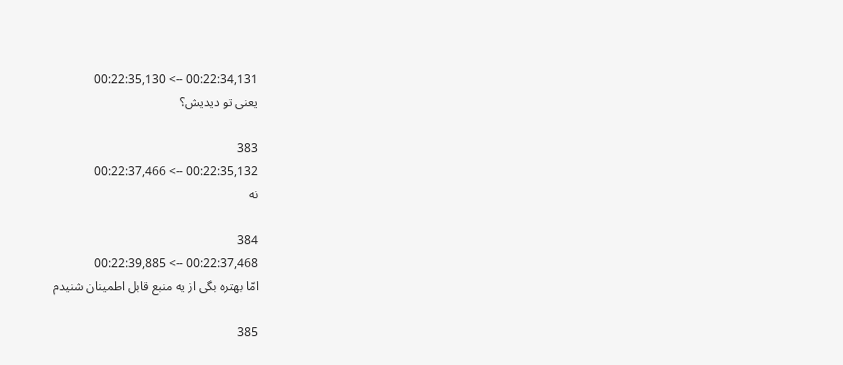00:22:34,131 --> 00:22:35,130
یعنی تو دیدیش؟

383
00:22:35,132 --> 00:22:37,466
نه

384
00:22:37,468 --> 00:22:39,885
امّا بهتره بگی از یه منبع قابل اطمینان شنیدم

385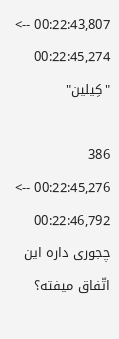00:22:43,807 --> 00:22:45,274
"کِیلین"

386
00:22:45,276 --> 00:22:46,792
چجوری داره این اتّفاق میفته؟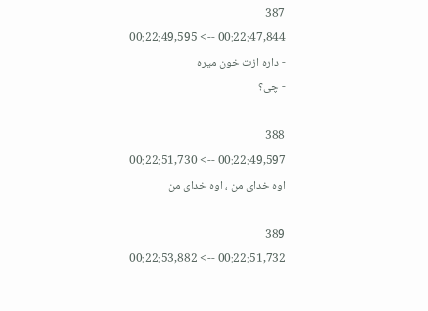387
00:22:47,844 --> 00:22:49,595
- داره ازت خون میره
- چی؟

388
00:22:49,597 --> 00:22:51,730
اوه خدای من ، اوه خدای من

389
00:22:51,732 --> 00:22:53,882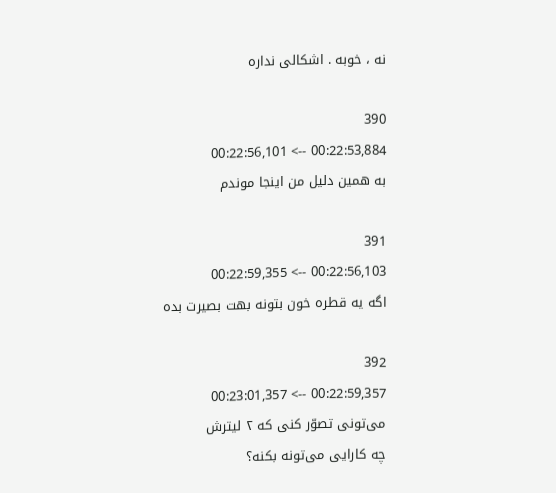نه ، خوبه . اشکالی نداره

390
00:22:53,884 --> 00:22:56,101
به همین دلیل من اینجا موندم

391
00:22:56,103 --> 00:22:59,355
اگه یه قطره خون بتونه بهت بصیرت بده

392
00:22:59,357 --> 00:23:01,357
می‌تونی تصوّر کنی که ۲ لیترش
چه کارایی می‌تونه بکنه؟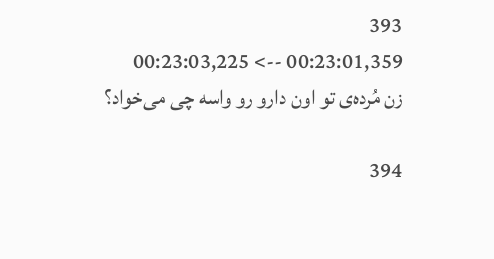393
00:23:01,359 --> 00:23:03,225
زن مُرده‌ی تو اون دارو رو واسه چی می‌خواد؟

394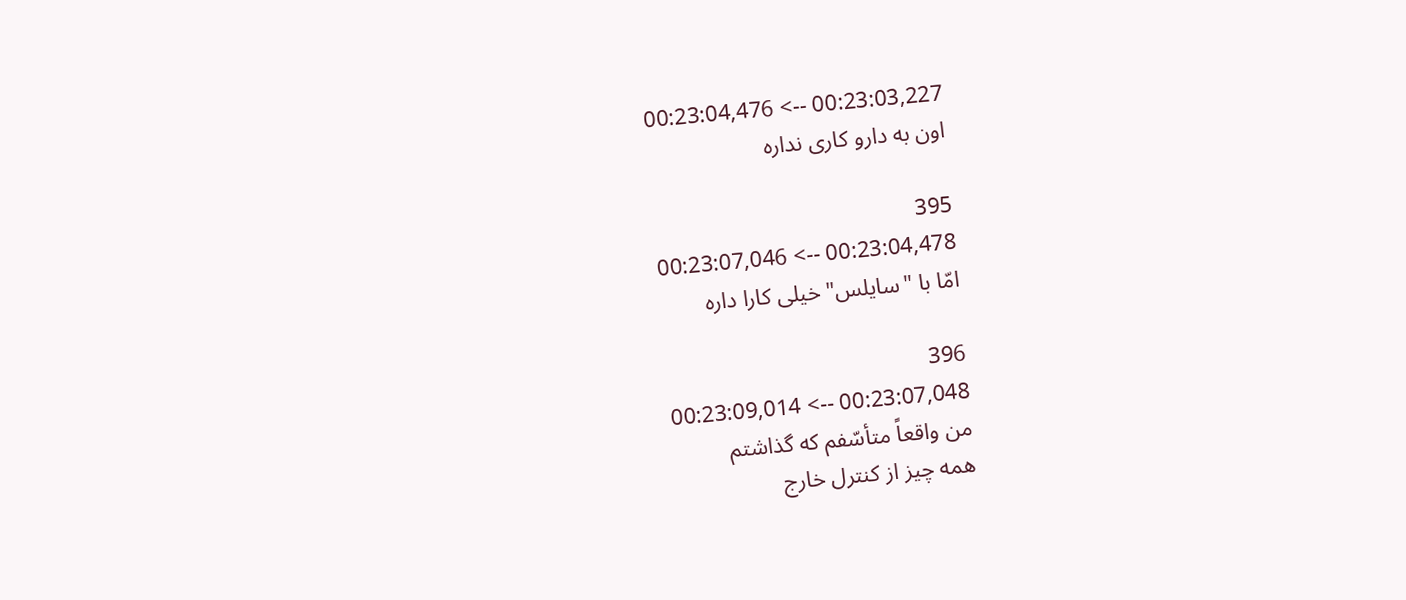00:23:03,227 --> 00:23:04,476
اون به دارو کاری نداره

395
00:23:04,478 --> 00:23:07,046
امّا با "سایلس" خیلی کارا داره

396
00:23:07,048 --> 00:23:09,014
من واقعاً متأسّفم که گذاشتم
همه چیز از کنترل خارج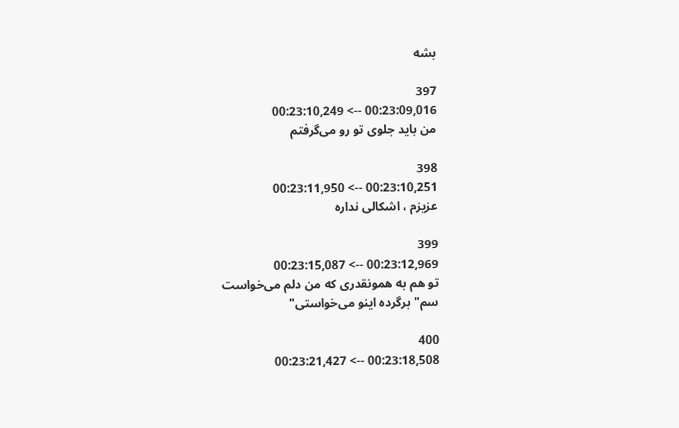بشه

397
00:23:09,016 --> 00:23:10,249
من باید جلوی تو رو می‌گرفتم

398
00:23:10,251 --> 00:23:11,950
عزیزم ، اشکالی نداره

399
00:23:12,969 --> 00:23:15,087
تو هم به همونقدری که من دلم می‌خواست
سم" برگرده اینو می‌خواستی"

400
00:23:18,508 --> 00:23:21,427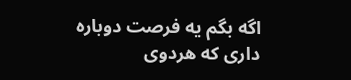اگه بگم یه فرصت دوباره داری که هردوی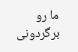ما رو برگردونی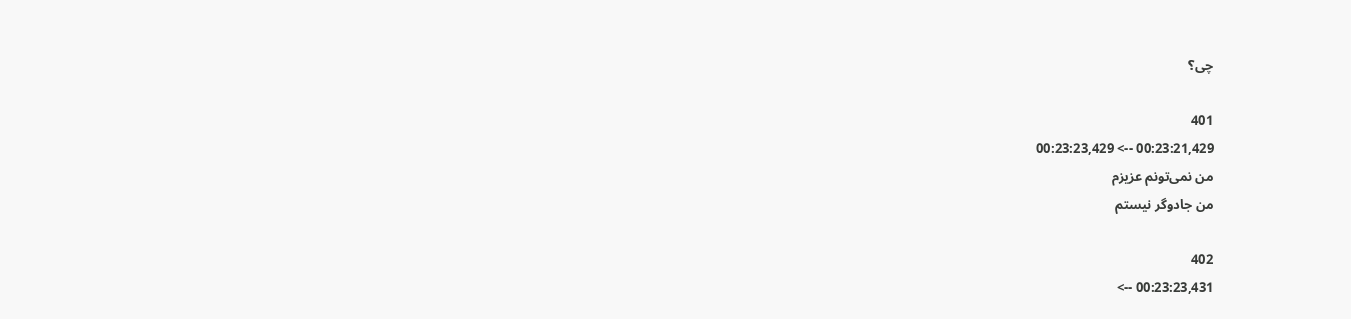چی؟

401
00:23:21,429 --> 00:23:23,429
من نمی‌تونم عزیزم
من جادوگر نیستم

402
00:23:23,431 -->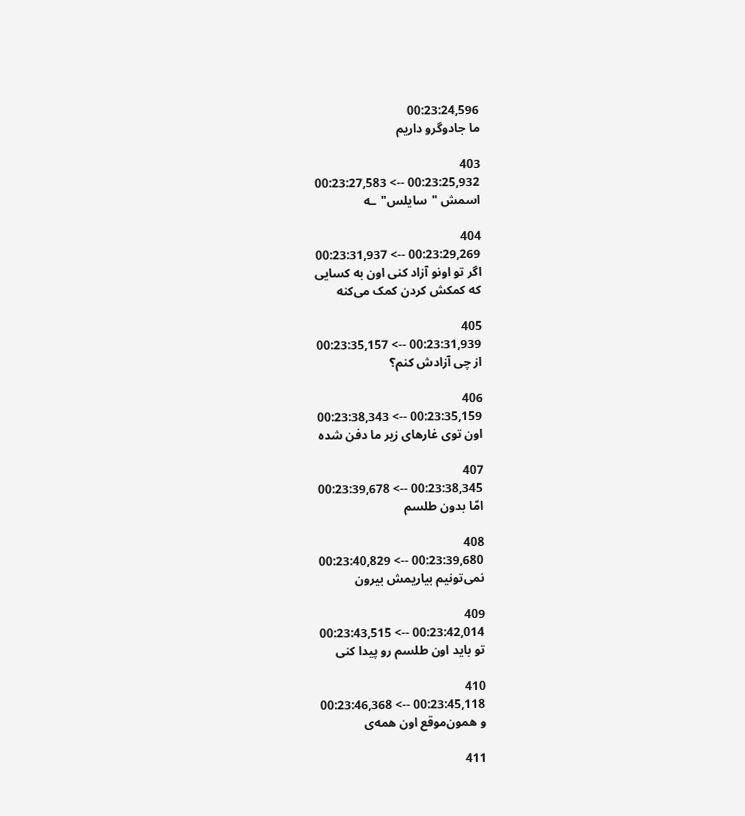00:23:24,596
ما جادوگرو داریم

403
00:23:25,932 --> 00:23:27,583
اسمش "سایلس"ـه

404
00:23:29,269 --> 00:23:31,937
اگر تو اونو آزاد کنی اون به کسایی
که کمکش کردن کمک می‌کنه

405
00:23:31,939 --> 00:23:35,157
از چی آزادش کنم؟

406
00:23:35,159 --> 00:23:38,343
اون توی غارهای زیر ما دفن شده

407
00:23:38,345 --> 00:23:39,678
امّا بدون طلسم

408
00:23:39,680 --> 00:23:40,829
نمی‌تونیم بیاریمش بیرون

409
00:23:42,014 --> 00:23:43,515
تو باید اون طلسم رو پیدا کنی

410
00:23:45,118 --> 00:23:46,368
و همون‌موقع اون همه‌ی

411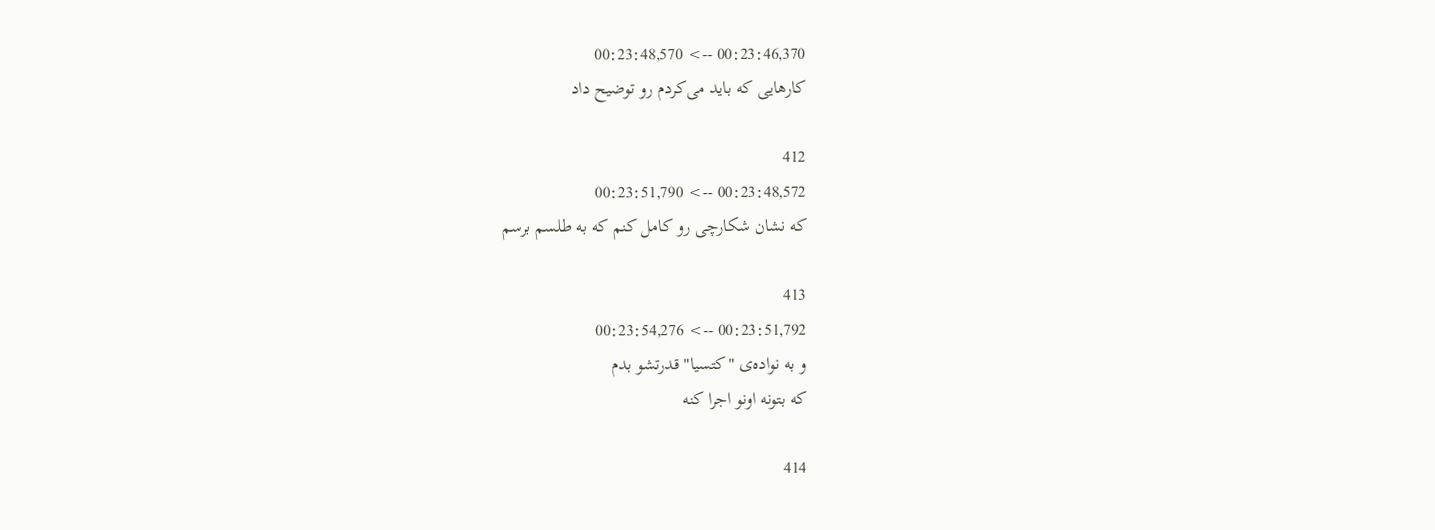00:23:46,370 --> 00:23:48,570
کارهایی که باید می‌کردم رو توضیح داد

412
00:23:48,572 --> 00:23:51,790
که نشان شکارچی رو کامل کنم که به طلسم برسم

413
00:23:51,792 --> 00:23:54,276
و به نواده‌ی "کتسیا" قدرتشو بدم
که بتونه اونو اجرا کنه

414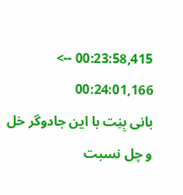00:23:58,415 --> 00:24:01,166
بانی بِنِت با این جادوگر خل و چل نسبت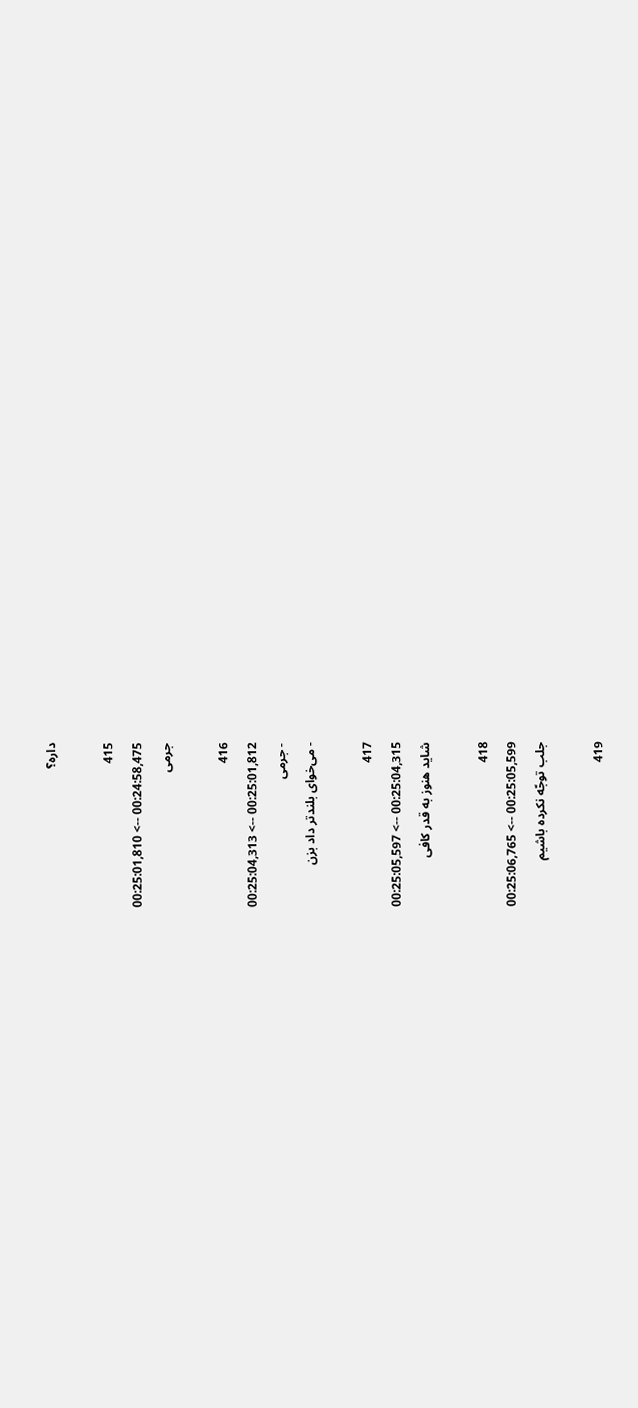داره؟

415
00:24:58,475 --> 00:25:01,810
جرمی

416
00:25:01,812 --> 00:25:04,313
- جرمی
- می‌خوای بلندتر داد بزن

417
00:25:04,315 --> 00:25:05,597
شاید هنوز به قدر کافی

418
00:25:05,599 --> 00:25:06,765
جلب توجّه نکرده باشیم

419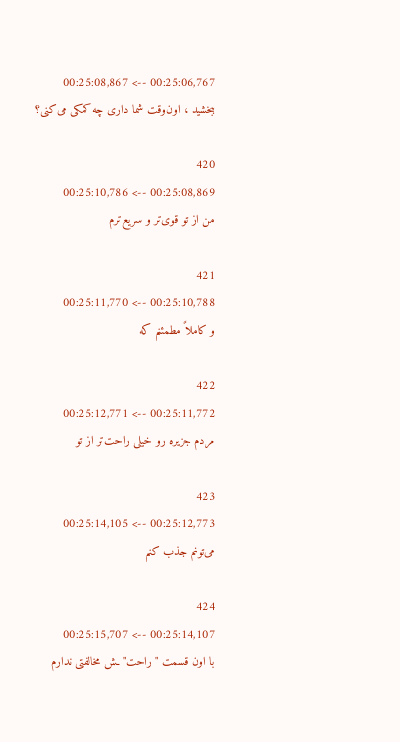00:25:06,767 --> 00:25:08,867
ببخشید ، اون‌وقت شما داری چه کمکی می‌کنی؟

420
00:25:08,869 --> 00:25:10,786
من از تو قوی‌تر و سریع‌ترم

421
00:25:10,788 --> 00:25:11,770
و کاملاً مطمئنم که

422
00:25:11,772 --> 00:25:12,771
مردم جزیره رو خیلی راحت‌تر از تو

423
00:25:12,773 --> 00:25:14,105
می‌تونم جذب کنم

424
00:25:14,107 --> 00:25:15,707
با اون قسمت "راحت" ـش مخالفتی ندارم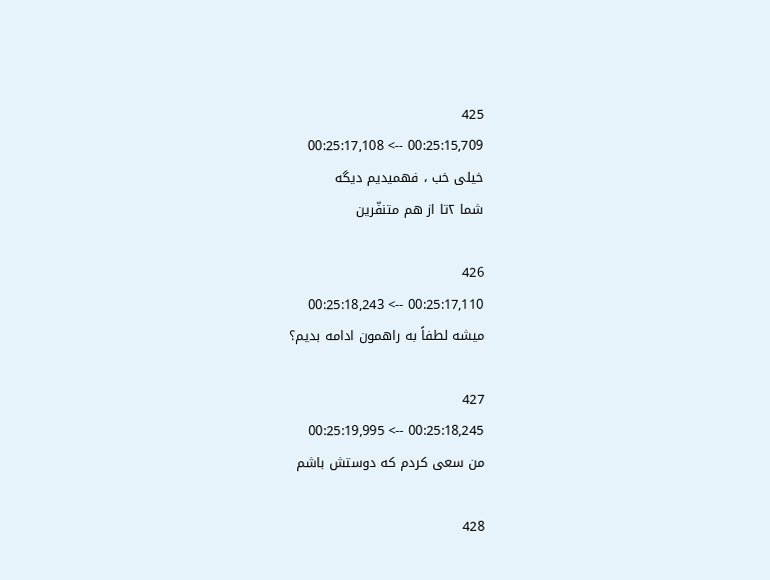425
00:25:15,709 --> 00:25:17,108
خیلی خب ، فهمیدیم دیگه
شما ۲تا از هم متنفّرین

426
00:25:17,110 --> 00:25:18,243
میشه لطفاً به راهمون ادامه بدیم؟

427
00:25:18,245 --> 00:25:19,995
من سعی کردم که دوستش باشم

428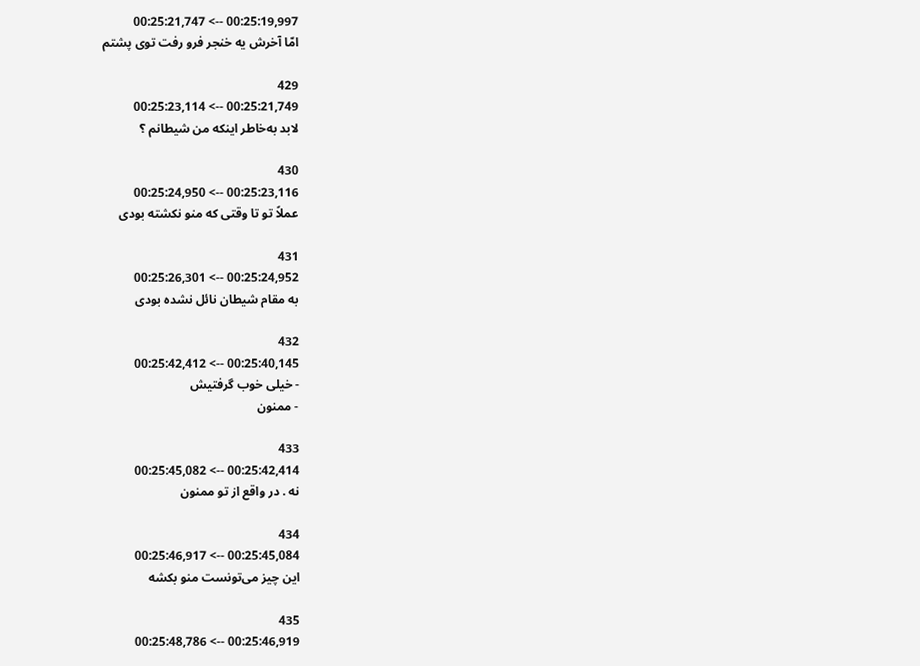00:25:19,997 --> 00:25:21,747
امّا آخرش یه خنجر فرو رفت توی پشتم

429
00:25:21,749 --> 00:25:23,114
لابد به‌خاطر اینکه من شیطانم ؟

430
00:25:23,116 --> 00:25:24,950
عملاً تو تا وقتی که منو نکشته بودی

431
00:25:24,952 --> 00:25:26,301
به مقام شیطان نائل نشده بودی

432
00:25:40,145 --> 00:25:42,412
- خیلی خوب گرفتیش
- ممنون

433
00:25:42,414 --> 00:25:45,082
نه . در واقع از تو ممنون

434
00:25:45,084 --> 00:25:46,917
این چیز می‌تونست منو بکشه

435
00:25:46,919 --> 00:25:48,786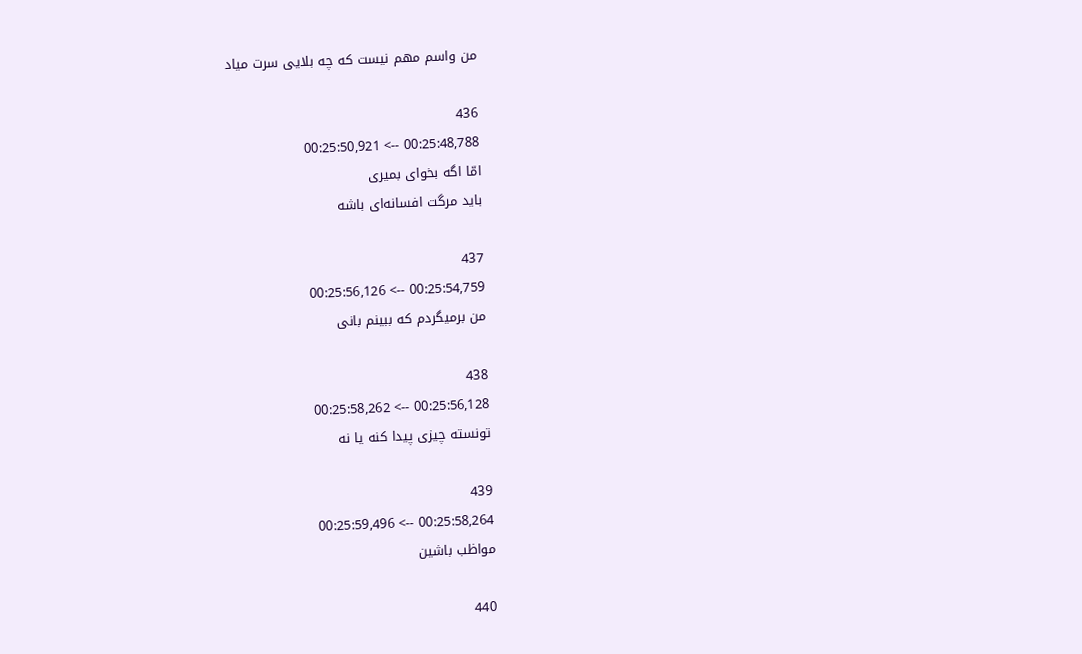من واسم مهم نیست که چه بلایی سرت میاد

436
00:25:48,788 --> 00:25:50,921
امّا اگه بخوای بمیری
باید مرگت افسانه‌ای باشه

437
00:25:54,759 --> 00:25:56,126
من برمیگردم که ببینم بانی

438
00:25:56,128 --> 00:25:58,262
تونسته چیزی پیدا کنه یا نه

439
00:25:58,264 --> 00:25:59,496
مواظب باشین

440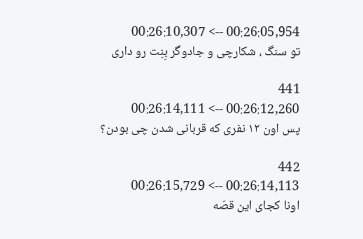00:26:05,954 --> 00:26:10,307
تو سنگ ، شکارچی و جادوگر بِنِت رو داری

441
00:26:12,260 --> 00:26:14,111
پس اون ۱۲ نفری که قربانی شدن چی بودن؟

442
00:26:14,113 --> 00:26:15,729
اونا کجای این قصّه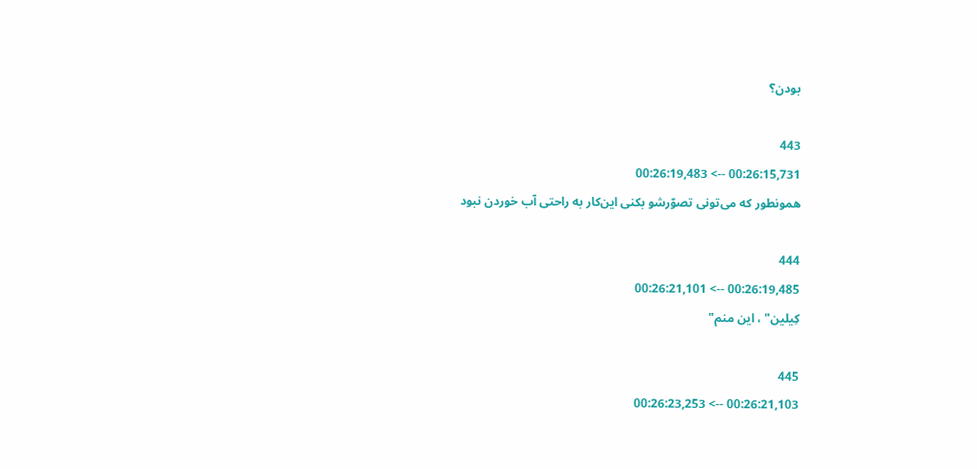بودن؟

443
00:26:15,731 --> 00:26:19,483
همونطور که می‌تونی تصوّرشو بکنی این‌کار به راحتی آب خوردن نبود

444
00:26:19,485 --> 00:26:21,101
کِیلین" ، این منم"

445
00:26:21,103 --> 00:26:23,253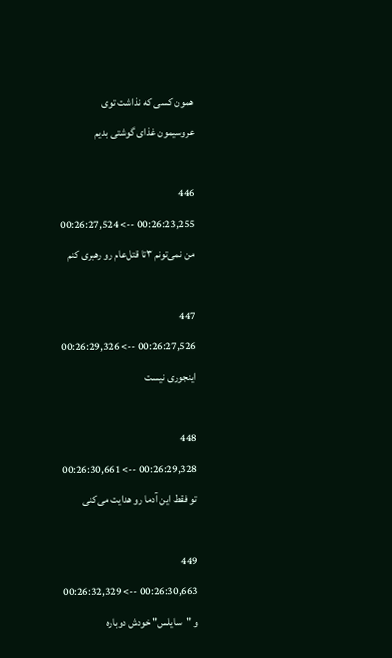همون کسی که نذاشت توی
عروسیمون غذای گوشتی بدیم

446
00:26:23,255 --> 00:26:27,524
من نمی‌تونم ۳تا قتل‌عام رو رهبری کنم

447
00:26:27,526 --> 00:26:29,326
اینجوری نیست

448
00:26:29,328 --> 00:26:30,661
تو فقط این آدما رو هدایت می‌کنی

449
00:26:30,663 --> 00:26:32,329
و "سایلس" خودش دوباره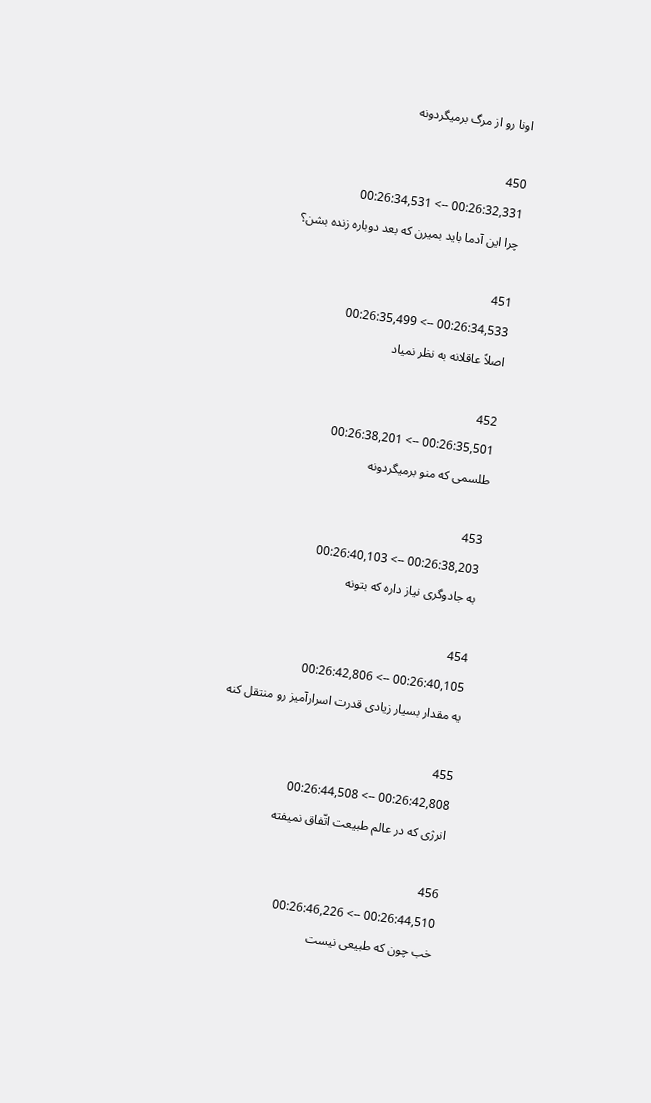اونا رو از مرگ برمیگردونه

450
00:26:32,331 --> 00:26:34,531
چرا این آدما باید بمیرن که بعد دوباره زنده بشن؟

451
00:26:34,533 --> 00:26:35,499
اصلاً عاقلانه به نظر نمیاد

452
00:26:35,501 --> 00:26:38,201
طلسمی که منو برمیگردونه

453
00:26:38,203 --> 00:26:40,103
به جادوگری نیاز داره که بتونه

454
00:26:40,105 --> 00:26:42,806
یه مقدار بسیار زیادی قدرت اسرارآمیز رو منتقل کنه

455
00:26:42,808 --> 00:26:44,508
انرژی که در عالم طبیعت اتّفاق نمیفته

456
00:26:44,510 --> 00:26:46,226
خب چون که طبیعی نیست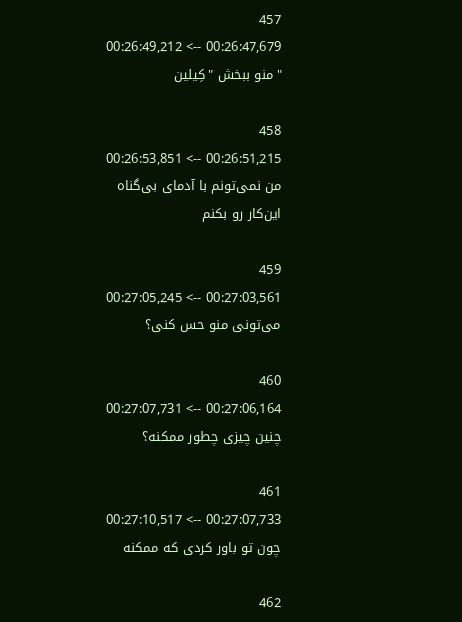457
00:26:47,679 --> 00:26:49,212
"منو ببخش "کِیلین

458
00:26:51,215 --> 00:26:53,851
من نمی‌تونم با آدمای بی‌گناه این‌کار رو بکنم

459
00:27:03,561 --> 00:27:05,245
می‌تونی منو حس کنی؟

460
00:27:06,164 --> 00:27:07,731
چنین چیزی چطور ممکنه؟

461
00:27:07,733 --> 00:27:10,517
چون تو باور کردی که ممکنه

462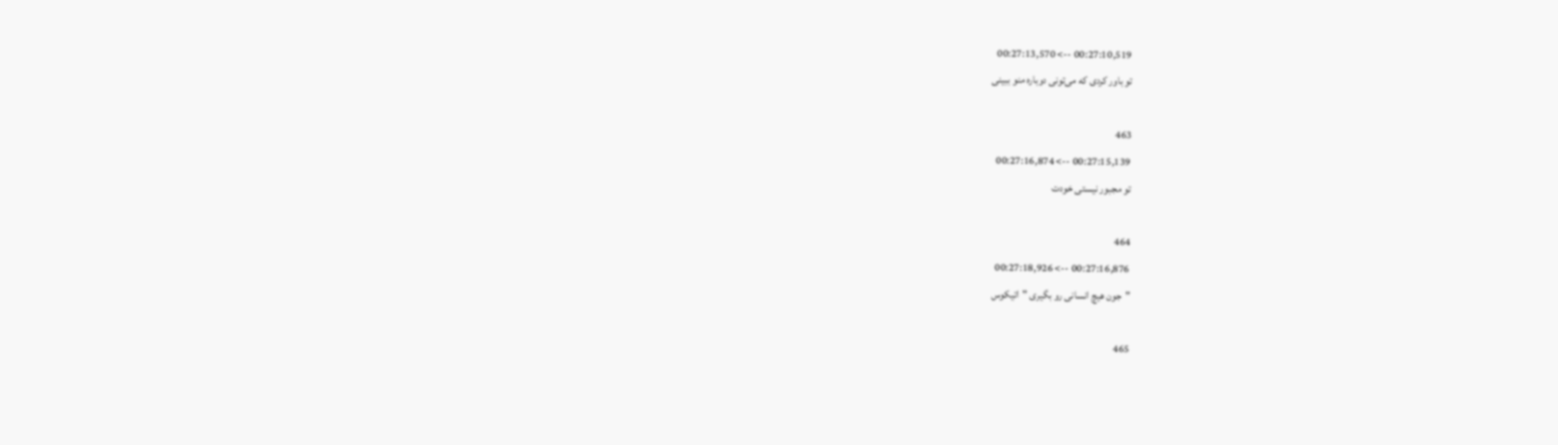00:27:10,519 --> 00:27:13,570
تو باور کردی که می‌تونی دوباره منو ببینی

463
00:27:15,139 --> 00:27:16,874
تو مجبور نیستی خودت

464
00:27:16,876 --> 00:27:18,926
"جون هیچ انسانی رو بگیری "اتیکوس

465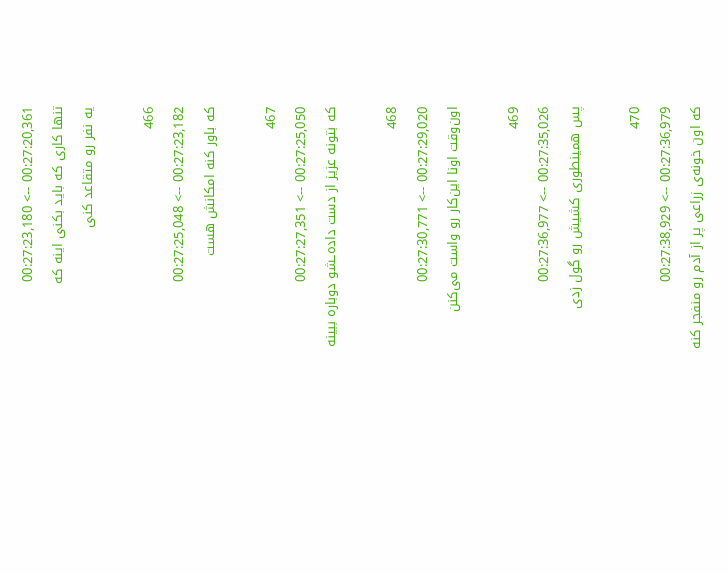00:27:20,361 --> 00:27:23,180
تنها کاری که باید بکنی اینه که
یه نفر رو متقاعد کنی

466
00:27:23,182 --> 00:27:25,048
که باور کنه امکانش هست

467
00:27:25,050 --> 00:27:27,351
که بتونه عزیز از دست داده‌ـشو دوباره ببینه

468
00:27:29,020 --> 00:27:30,771
اون‌وقت اونا این‌کار رو واست می‌کنن

469
00:27:35,026 --> 00:27:36,977
پس همینطوری کشیش رو گول زدی

470
00:27:36,979 --> 00:27:38,929
که اون خونه‌ی زراعی پر از آدم رو منفجر کنه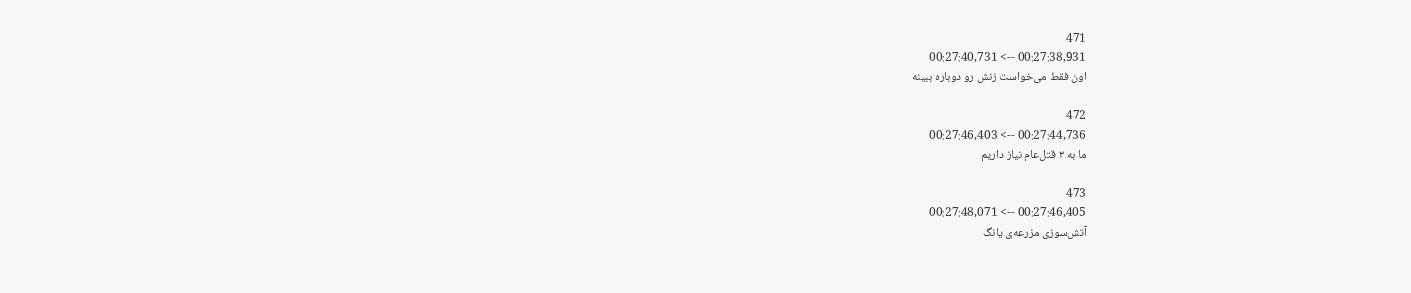471
00:27:38,931 --> 00:27:40,731
اون فقط می‌خواست زنش رو دوباره ببینه

472
00:27:44,736 --> 00:27:46,403
ما به ۳ قتل‌عام نیاز داریم

473
00:27:46,405 --> 00:27:48,071
آتش‌سوزی مزرعه‌ی یانگ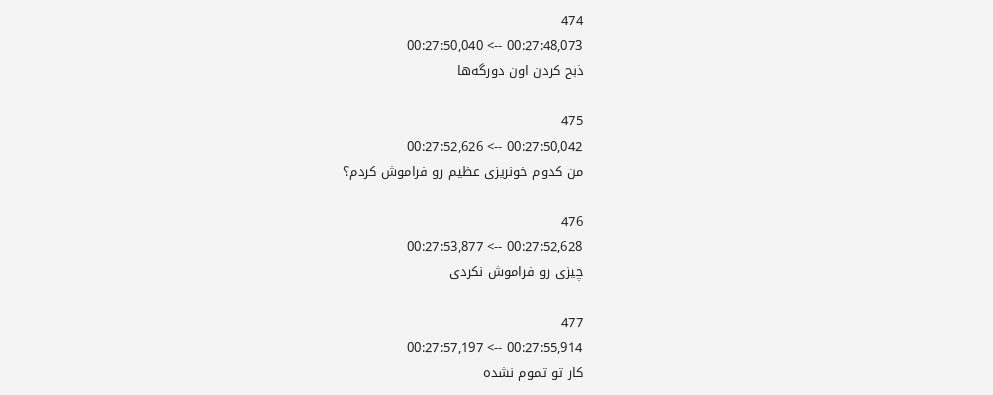474
00:27:48,073 --> 00:27:50,040
ذبح کردن اون دورگه‌ها

475
00:27:50,042 --> 00:27:52,626
من کدوم خونریزی عظیم رو فراموش کردم؟

476
00:27:52,628 --> 00:27:53,877
چیزی رو فراموش نکردی

477
00:27:55,914 --> 00:27:57,197
کار تو تموم نشده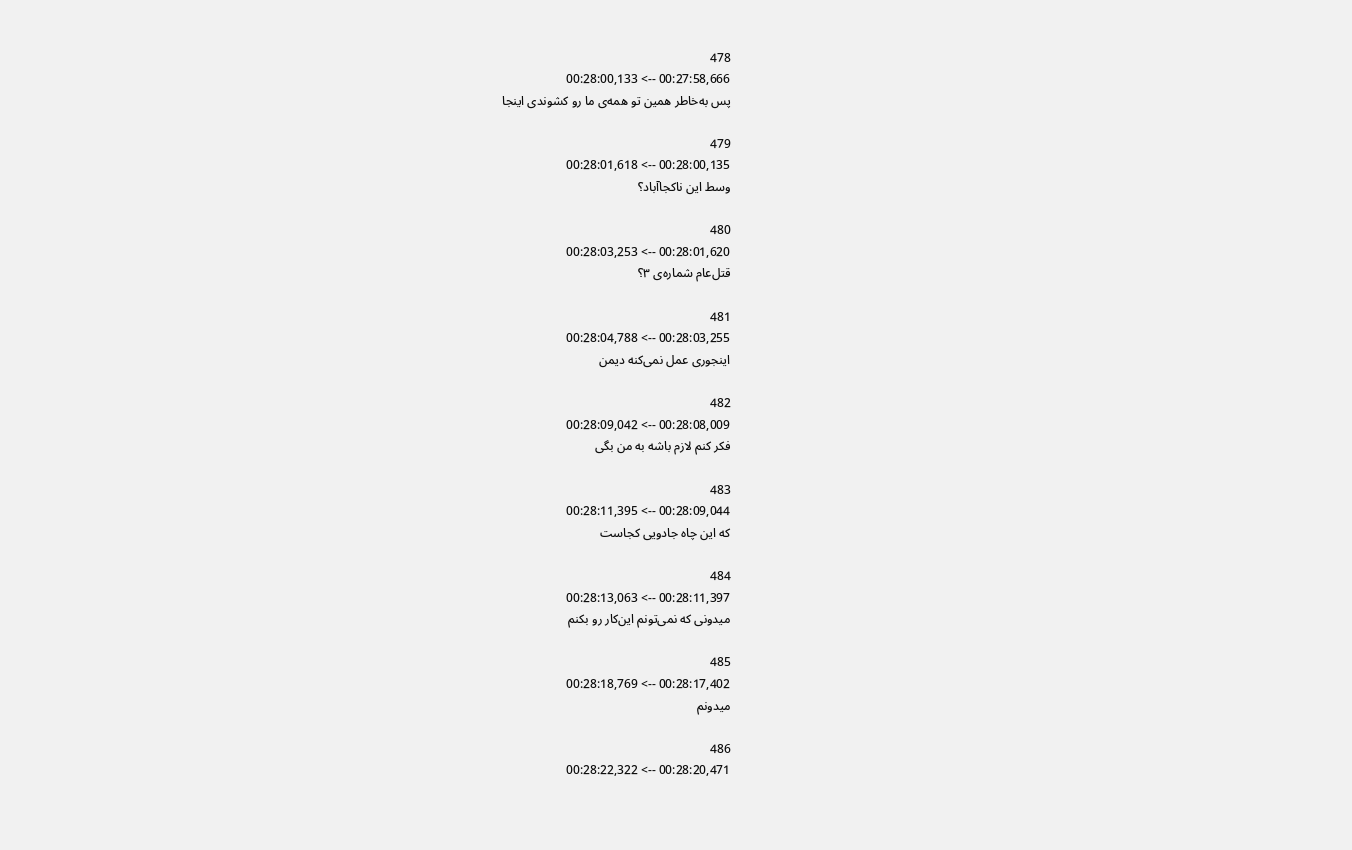478
00:27:58,666 --> 00:28:00,133
پس به‌خاطر همین تو همه‌ی ما رو کشوندی اینجا

479
00:28:00,135 --> 00:28:01,618
وسط این ناکجاآباد؟

480
00:28:01,620 --> 00:28:03,253
قتل‌عام شماره‌ی ۳؟

481
00:28:03,255 --> 00:28:04,788
اینجوری عمل نمی‌کنه دیمن

482
00:28:08,009 --> 00:28:09,042
فکر کنم لازم باشه به من بگی

483
00:28:09,044 --> 00:28:11,395
که این چاه جادویی کجاست

484
00:28:11,397 --> 00:28:13,063
میدونی که نمی‌تونم این‌کار رو بکنم

485
00:28:17,402 --> 00:28:18,769
میدونم

486
00:28:20,471 --> 00:28:22,322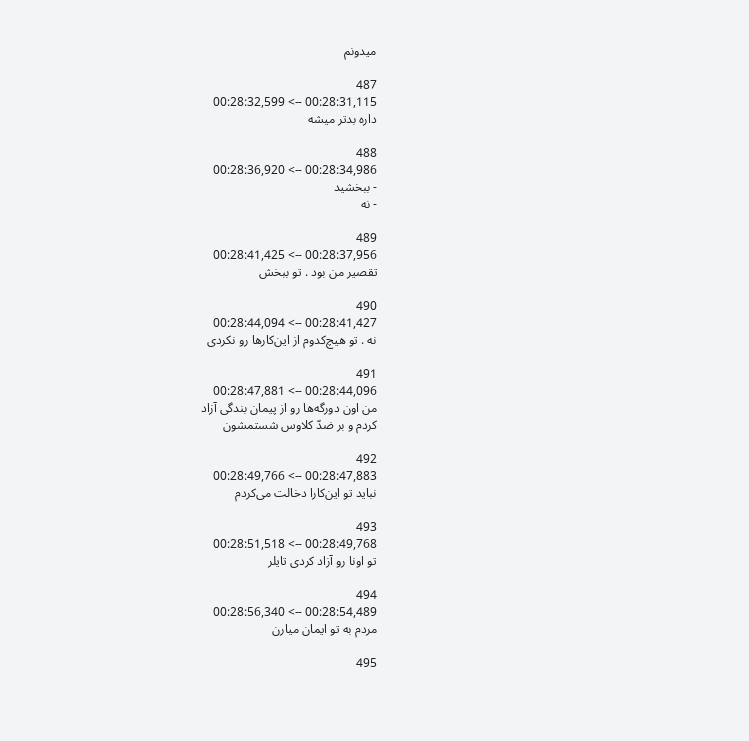میدونم

487
00:28:31,115 --> 00:28:32,599
داره بدتر میشه

488
00:28:34,986 --> 00:28:36,920
- ببخشید
- نه

489
00:28:37,956 --> 00:28:41,425
تقصیر من بود . تو ببخش

490
00:28:41,427 --> 00:28:44,094
نه . تو هیچ‌کدوم از این‌کارها رو نکردی

491
00:28:44,096 --> 00:28:47,881
من اون دورگه‌ها رو از پیمان بندگی آزاد
کردم و بر ضدّ کلاوس شستمشون

492
00:28:47,883 --> 00:28:49,766
نباید تو این‌کارا دخالت می‌کردم

493
00:28:49,768 --> 00:28:51,518
تو اونا رو آزاد کردی تایلر

494
00:28:54,489 --> 00:28:56,340
مردم به تو ایمان میارن

495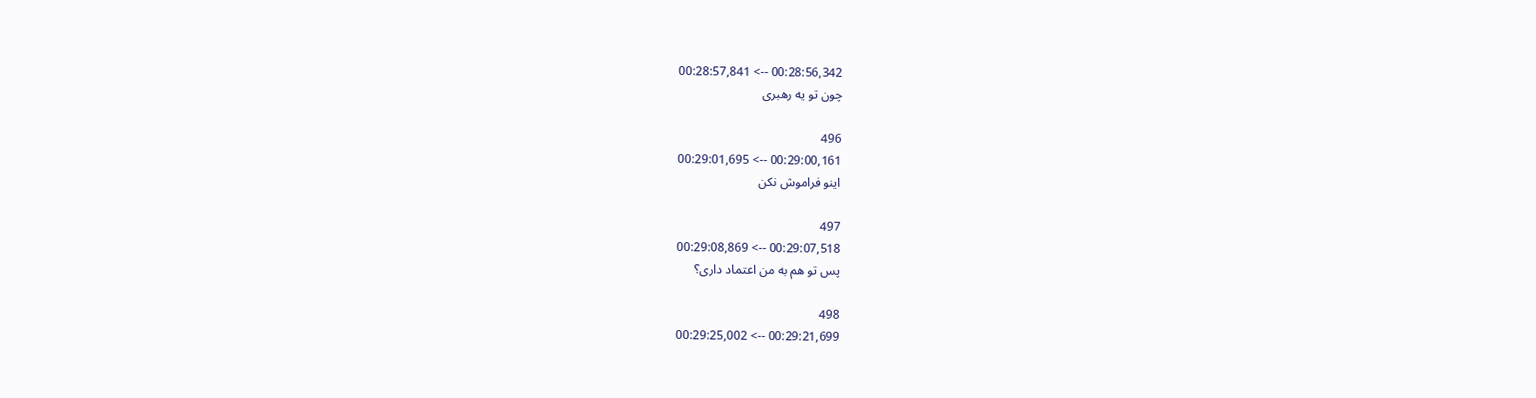00:28:56,342 --> 00:28:57,841
چون تو یه رهبری

496
00:29:00,161 --> 00:29:01,695
اینو فراموش نکن

497
00:29:07,518 --> 00:29:08,869
پس تو هم به من اعتماد داری؟

498
00:29:21,699 --> 00:29:25,002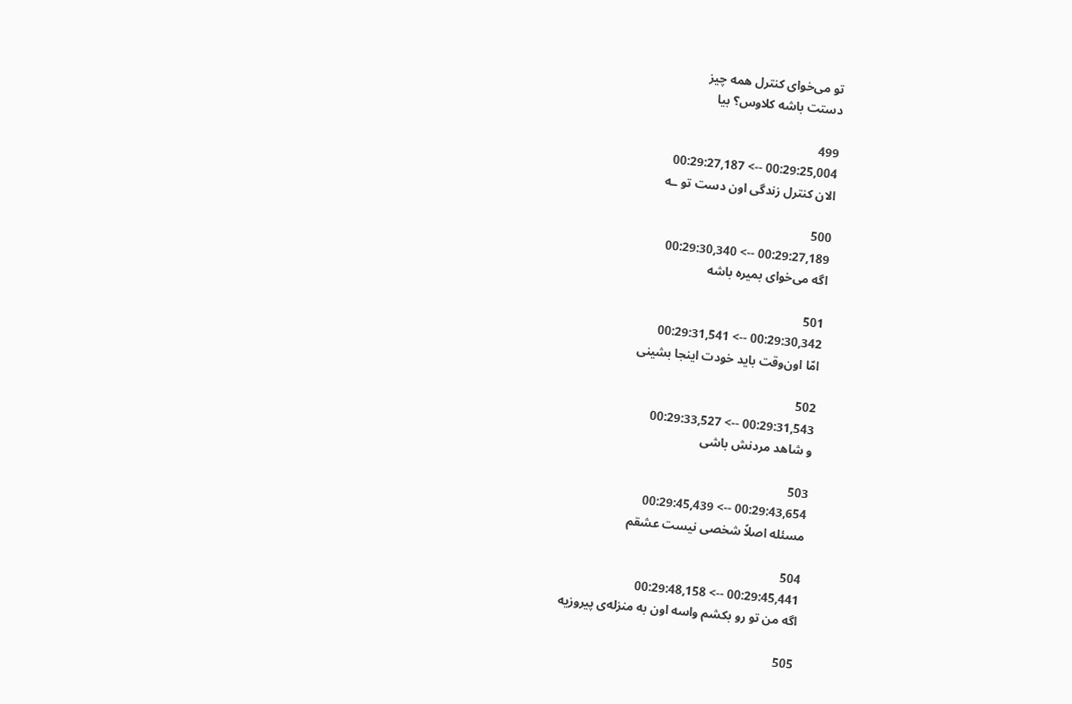تو می‌خوای کنترل همه چیز
دستت باشه کلاوس؟ بیا

499
00:29:25,004 --> 00:29:27,187
الان کنترل زندگی اون دست تو ـه

500
00:29:27,189 --> 00:29:30,340
اگه می‌خوای بمیره باشه

501
00:29:30,342 --> 00:29:31,541
امّا اون‌وقت باید خودت اینجا بشینی

502
00:29:31,543 --> 00:29:33,527
و شاهد مردنش باشی

503
00:29:43,654 --> 00:29:45,439
مسئله اصلاً شخصی نیست عشقم

504
00:29:45,441 --> 00:29:48,158
اگه من تو رو بکشم واسه اون به منزله‌ی پیروزیه

505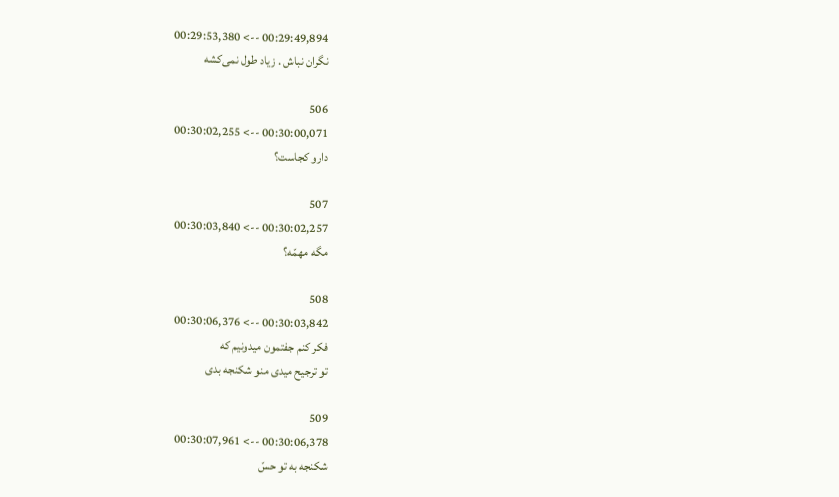00:29:49,894 --> 00:29:53,380
نگران نباش . زیاد طول نمی‌کشه

506
00:30:00,071 --> 00:30:02,255
دارو کجاست؟

507
00:30:02,257 --> 00:30:03,840
مگه مهمّه؟

508
00:30:03,842 --> 00:30:06,376
فکر کنم جفتمون میدونیم که
تو ترجیح میدی منو شکنجه بدی

509
00:30:06,378 --> 00:30:07,961
شکنجه به تو حسّ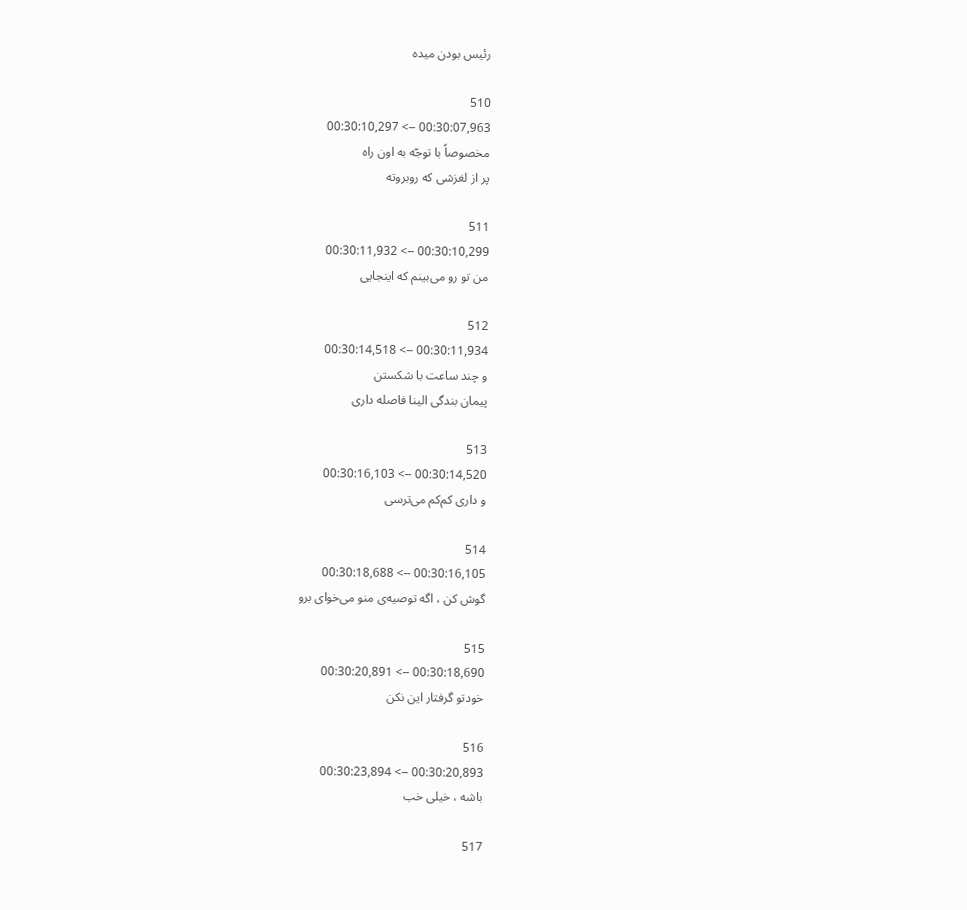رئیس بودن میده

510
00:30:07,963 --> 00:30:10,297
مخصوصاً با توجّه به اون راه
پر از لغزشی که روبروته

511
00:30:10,299 --> 00:30:11,932
من تو رو می‌بینم که اینجایی

512
00:30:11,934 --> 00:30:14,518
و چند ساعت با شکستن
پیمان بندگی الینا فاصله داری

513
00:30:14,520 --> 00:30:16,103
و داری کم‌کم می‌ترسی

514
00:30:16,105 --> 00:30:18,688
گوش کن ، اگه توصیه‌ی منو می‌خوای برو

515
00:30:18,690 --> 00:30:20,891
خودتو گرفتار این نکن

516
00:30:20,893 --> 00:30:23,894
باشه ، خیلی خب

517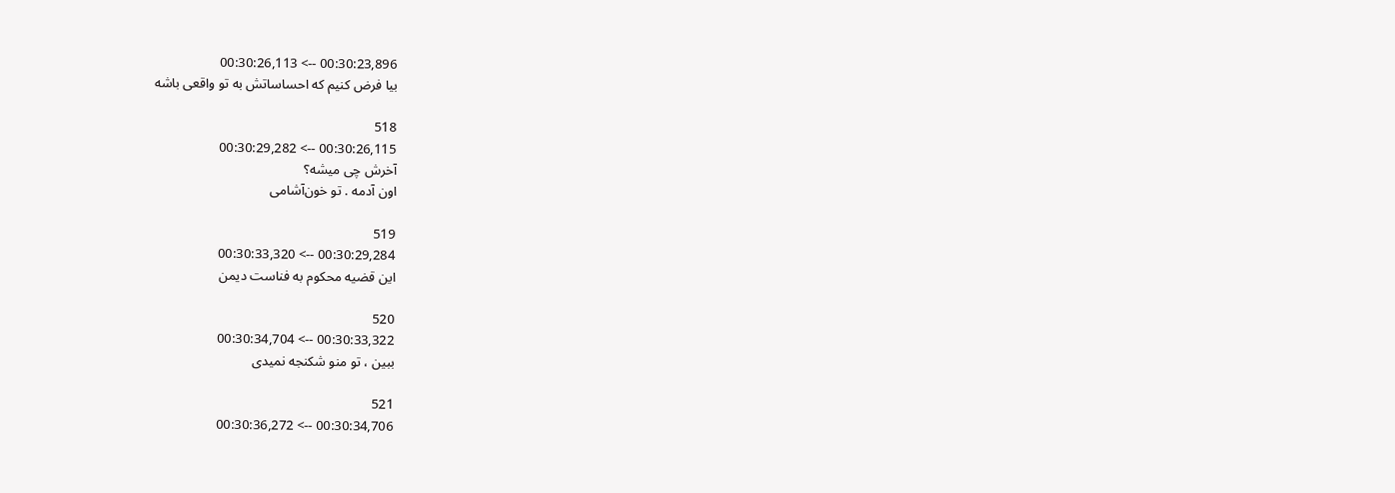00:30:23,896 --> 00:30:26,113
بیا فرض کنیم که احساساتش به تو واقعی باشه

518
00:30:26,115 --> 00:30:29,282
آخرش چی میشه؟
اون آدمه . تو خون‌آشامی

519
00:30:29,284 --> 00:30:33,320
این قضیه محکوم به فناست دیمن

520
00:30:33,322 --> 00:30:34,704
ببین ، تو منو شکنجه نمیدی

521
00:30:34,706 --> 00:30:36,272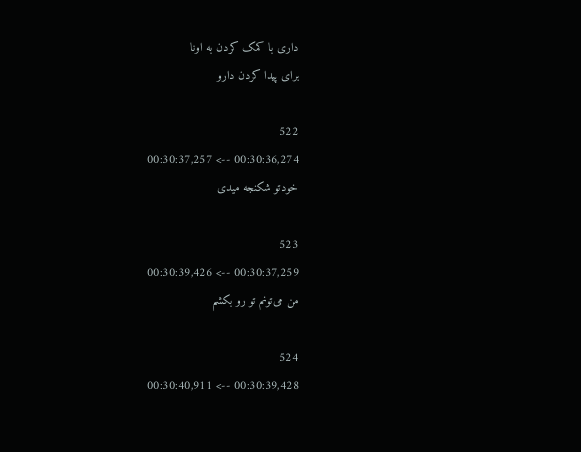داری با کمک کردن به اونا
برای پیدا کردن دارو

522
00:30:36,274 --> 00:30:37,257
خودتو شکنجه میدی

523
00:30:37,259 --> 00:30:39,426
من می‌تونم تو رو بکشم

524
00:30:39,428 --> 00:30:40,911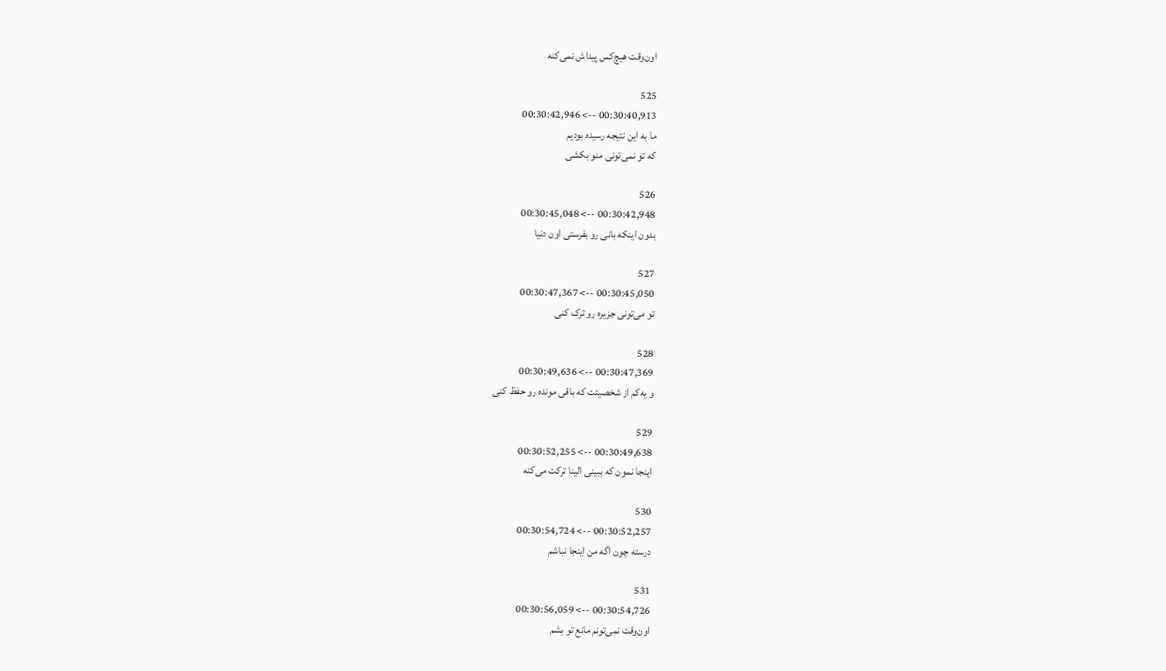اون‌وقت هیچ‌کس پیداش نمی‌کنه

525
00:30:40,913 --> 00:30:42,946
ما به این نتیجه رسیده بودیم
که تو نمی‌تونی منو بکشی

526
00:30:42,948 --> 00:30:45,048
بدون اینکه بانی رو بفرستی اون دنیا

527
00:30:45,050 --> 00:30:47,367
تو می‌تونی جزیره رو ترک کنی

528
00:30:47,369 --> 00:30:49,636
و یه‌کم از شخصیتت که باقی مونده رو حفظ کنی

529
00:30:49,638 --> 00:30:52,255
اینجا نمون که ببینی الینا ترکت می‌کنه

530
00:30:52,257 --> 00:30:54,724
درسته چون اگه من اینجا نباشم

531
00:30:54,726 --> 00:30:56,059
اون‌وقت نمی‌تونم مانع تو بشم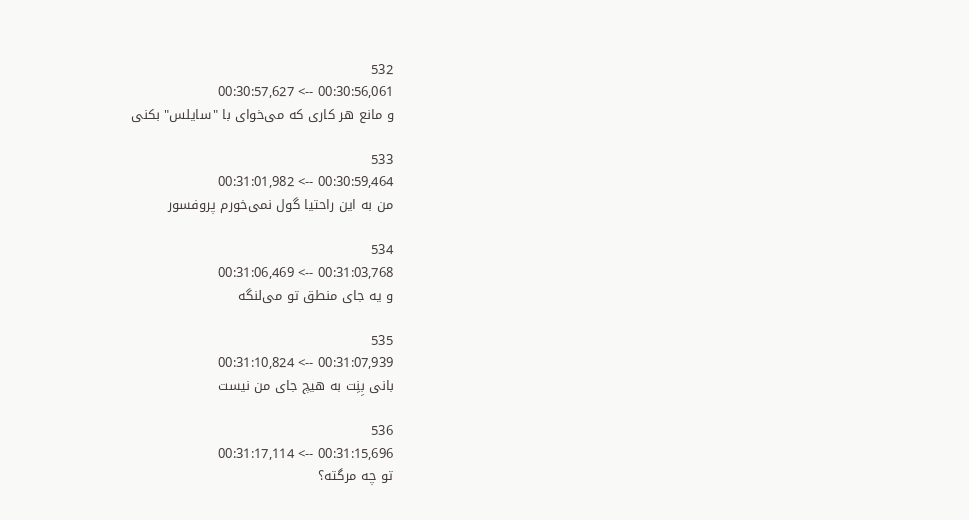532
00:30:56,061 --> 00:30:57,627
و مانع هر کاری که می‌خوای با "سایلس" بکنی

533
00:30:59,464 --> 00:31:01,982
من به این راحتیا گول نمی‌خورم پروفسور

534
00:31:03,768 --> 00:31:06,469
و یه جای منطق تو می‌لنگه

535
00:31:07,939 --> 00:31:10,824
بانی بِنِت به هیچ جای من نیست

536
00:31:15,696 --> 00:31:17,114
تو چه مرگته؟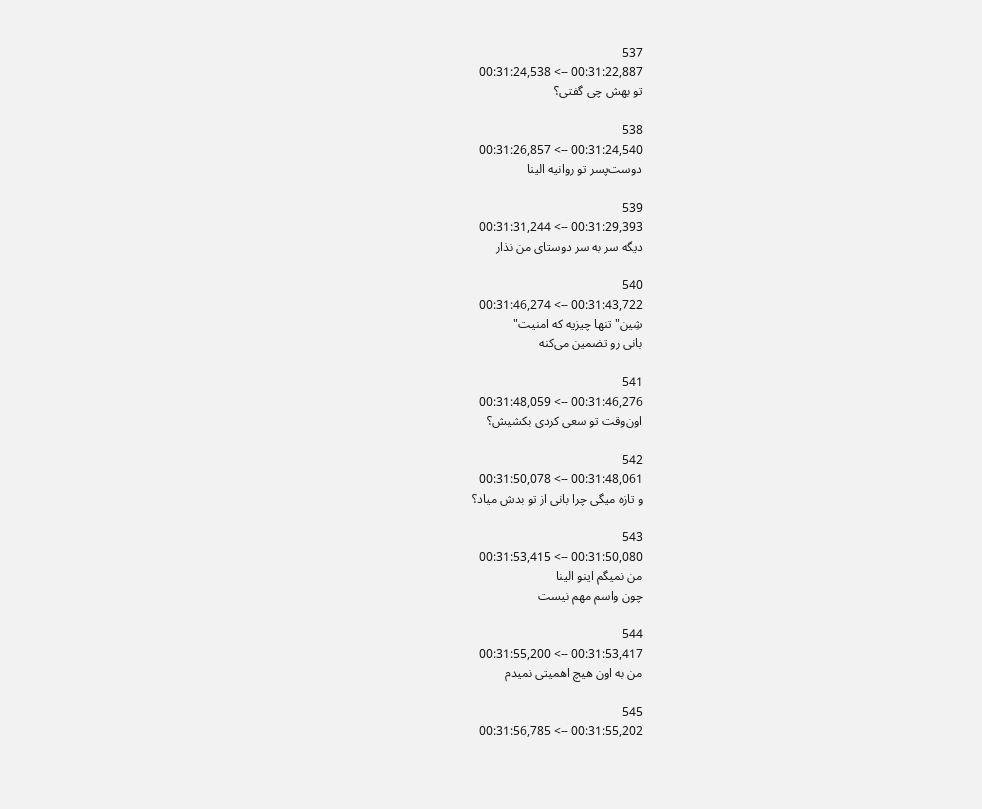537
00:31:22,887 --> 00:31:24,538
تو بهش چی گفتی؟

538
00:31:24,540 --> 00:31:26,857
دوست‌پسر تو روانیه الینا

539
00:31:29,393 --> 00:31:31,244
دیگه سر به سر دوستای من نذار

540
00:31:43,722 --> 00:31:46,274
شِین" تنها چیزیه که امنیت"
بانی رو تضمین می‌کنه

541
00:31:46,276 --> 00:31:48,059
اون‌وقت تو سعی کردی بکشیش؟

542
00:31:48,061 --> 00:31:50,078
و تازه میگی چرا بانی از تو بدش میاد؟

543
00:31:50,080 --> 00:31:53,415
من نمیگم اینو الینا
چون واسم مهم نیست

544
00:31:53,417 --> 00:31:55,200
من به اون هیچ اهمیتی نمیدم

545
00:31:55,202 --> 00:31:56,785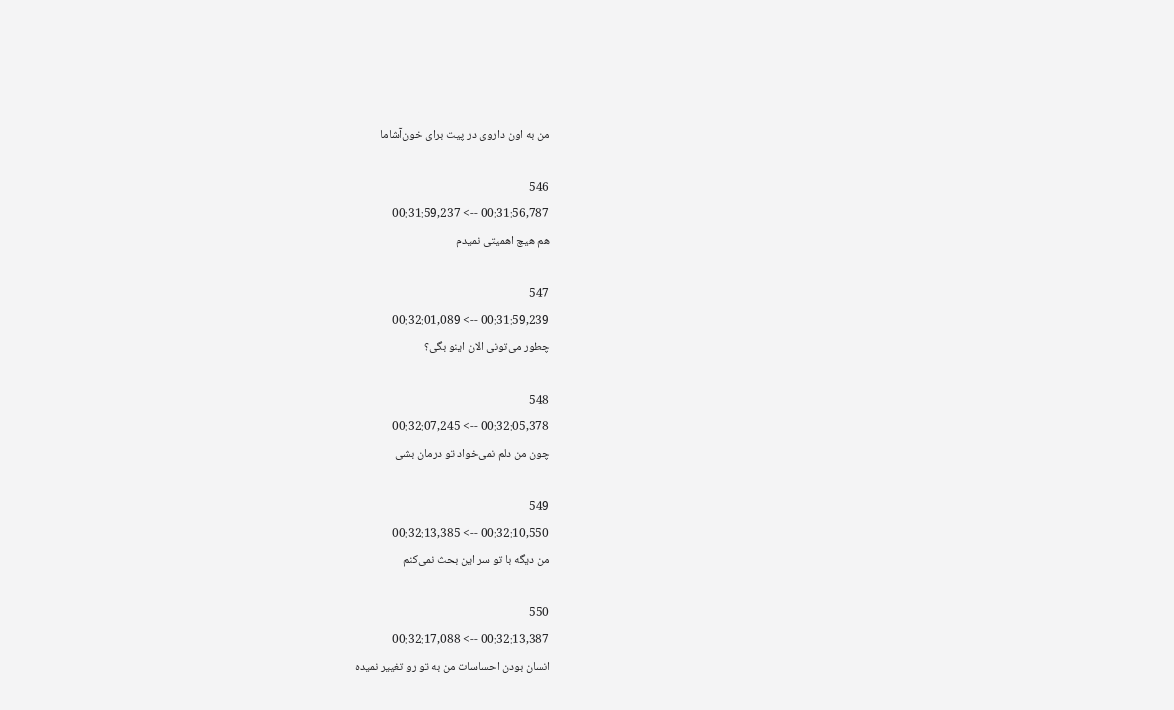من به اون داروی در پیت برای خون‌آشاما

546
00:31:56,787 --> 00:31:59,237
هم هیچ اهمیتی نمیدم

547
00:31:59,239 --> 00:32:01,089
چطور می‌تونی الان اینو بگی؟

548
00:32:05,378 --> 00:32:07,245
چون من دلم نمی‌خواد تو درمان بشی

549
00:32:10,550 --> 00:32:13,385
من دیگه با تو سر این بحث نمی‌کنم

550
00:32:13,387 --> 00:32:17,088
انسان بودن احساسات من به تو رو تغییر نمیده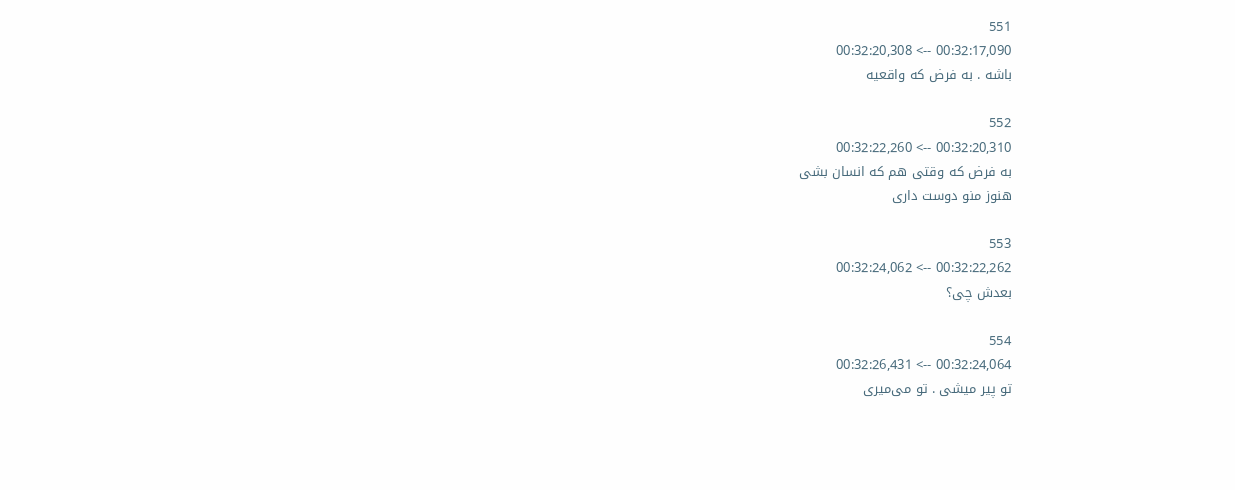551
00:32:17,090 --> 00:32:20,308
باشه . به فرض که واقعیه

552
00:32:20,310 --> 00:32:22,260
به فرض که وقتی هم که انسان بشی
هنوز منو دوست داری

553
00:32:22,262 --> 00:32:24,062
بعدش چی؟

554
00:32:24,064 --> 00:32:26,431
تو پیر میشی . تو می‌میری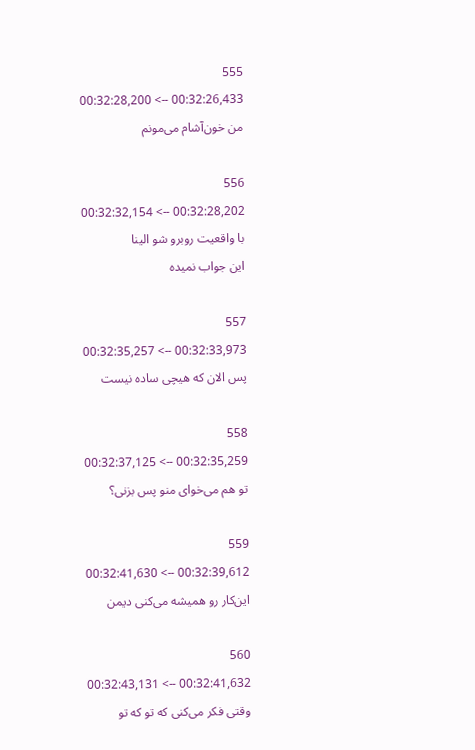555
00:32:26,433 --> 00:32:28,200
من خون‌آشام می‌مونم

556
00:32:28,202 --> 00:32:32,154
با واقعیت روبرو شو الینا
این جواب نمیده

557
00:32:33,973 --> 00:32:35,257
پس الان که هیچی ساده نیست

558
00:32:35,259 --> 00:32:37,125
تو هم می‌خوای منو پس بزنی؟

559
00:32:39,612 --> 00:32:41,630
این‌کار رو همیشه می‌کنی دیمن

560
00:32:41,632 --> 00:32:43,131
وقتی فکر می‌کنی که تو که تو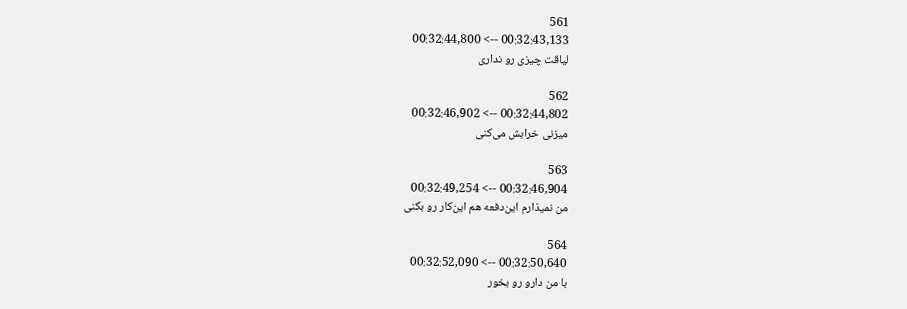561
00:32:43,133 --> 00:32:44,800
لیاقت چیزی رو نداری

562
00:32:44,802 --> 00:32:46,902
میزنی خرابش می‌کنی

563
00:32:46,904 --> 00:32:49,254
من نمیذارم این‌دفعه هم این‌کار رو بکنی

564
00:32:50,640 --> 00:32:52,090
با من دارو رو بخور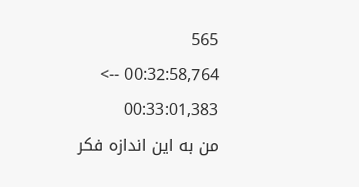565
00:32:58,764 --> 00:33:01,383
من به این اندازه فکر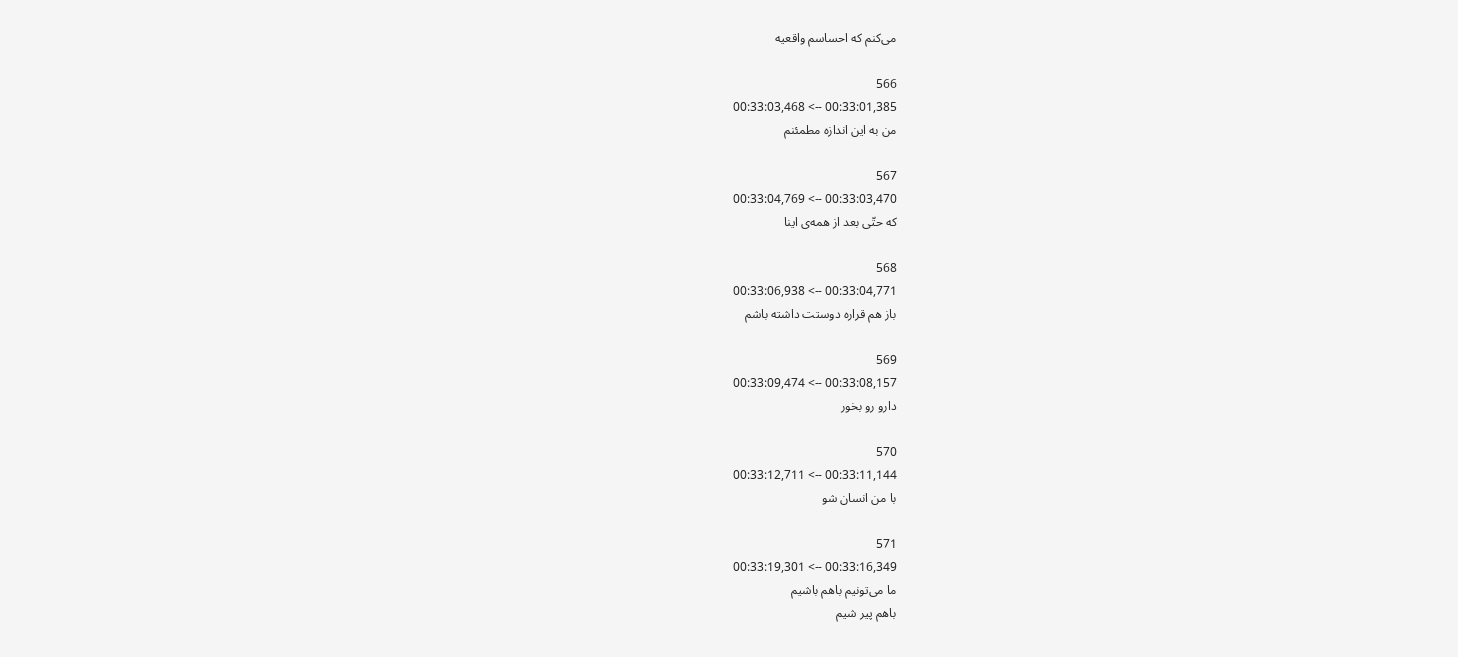می‌کنم که احساسم واقعیه

566
00:33:01,385 --> 00:33:03,468
من به این اندازه مطمئنم

567
00:33:03,470 --> 00:33:04,769
که حتّی بعد از همه‌ی اینا

568
00:33:04,771 --> 00:33:06,938
باز هم قراره دوستت داشته باشم

569
00:33:08,157 --> 00:33:09,474
دارو رو بخور

570
00:33:11,144 --> 00:33:12,711
با من انسان شو

571
00:33:16,349 --> 00:33:19,301
ما می‌تونیم باهم باشیم
باهم پیر شیم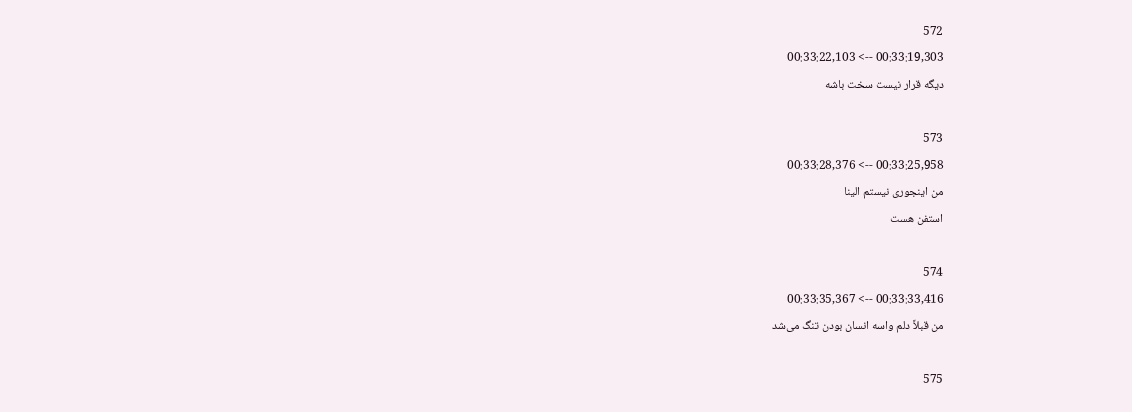572
00:33:19,303 --> 00:33:22,103
دیگه قرار نیست سخت باشه

573
00:33:25,958 --> 00:33:28,376
من اینجوری نیستم الینا
استفن هست

574
00:33:33,416 --> 00:33:35,367
من قبلاً دلم واسه انسان بودن تنگ می‌شد

575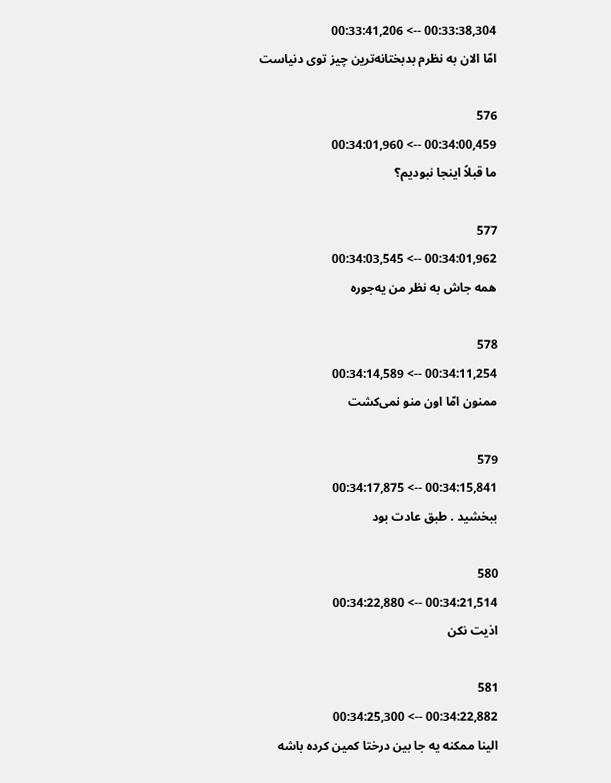00:33:38,304 --> 00:33:41,206
امّا الان به نظرم بدبختانه‌ترین چیز توی دنیاست

576
00:34:00,459 --> 00:34:01,960
ما قبلاً اینجا نبودیم؟

577
00:34:01,962 --> 00:34:03,545
همه جاش به نظر من یه‌جوره

578
00:34:11,254 --> 00:34:14,589
ممنون امّا اون منو نمی‌کشت

579
00:34:15,841 --> 00:34:17,875
ببخشید . طبق عادت بود

580
00:34:21,514 --> 00:34:22,880
اذیت نکن

581
00:34:22,882 --> 00:34:25,300
الینا ممکنه یه جا بین درختا کمین کرده باشه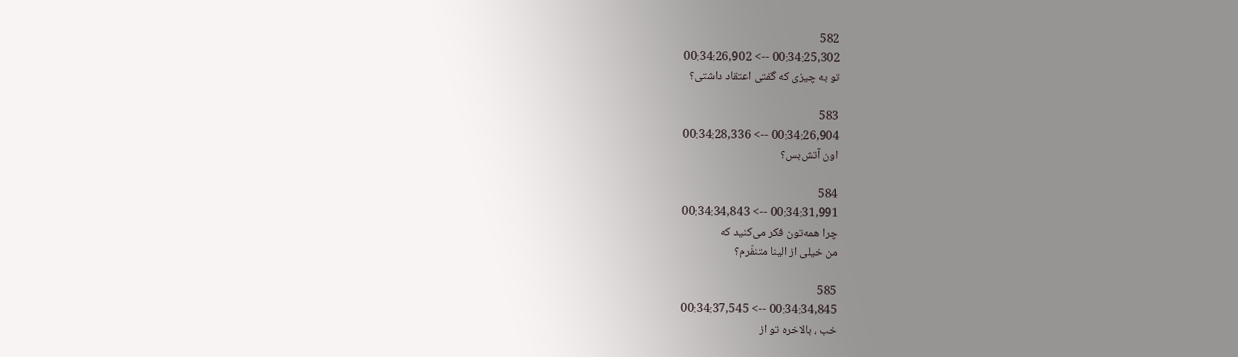582
00:34:25,302 --> 00:34:26,902
تو به چیزی که گفتی اعتقاد داشتی؟

583
00:34:26,904 --> 00:34:28,336
اون آتش‌بس؟

584
00:34:31,991 --> 00:34:34,843
چرا همه‌تون فکر می‌کنید که
من خیلی از الینا متنفّرم؟

585
00:34:34,845 --> 00:34:37,545
خب ، بالاخره تو از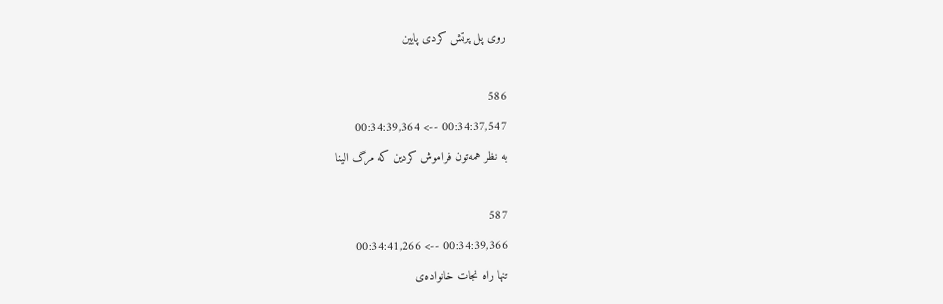روی پل پرتش کردی پایین

586
00:34:37,547 --> 00:34:39,364
به نظر همه‌تون فراموش کردین که مرگ الینا

587
00:34:39,366 --> 00:34:41,266
تنها راه نجات خانواده‌ی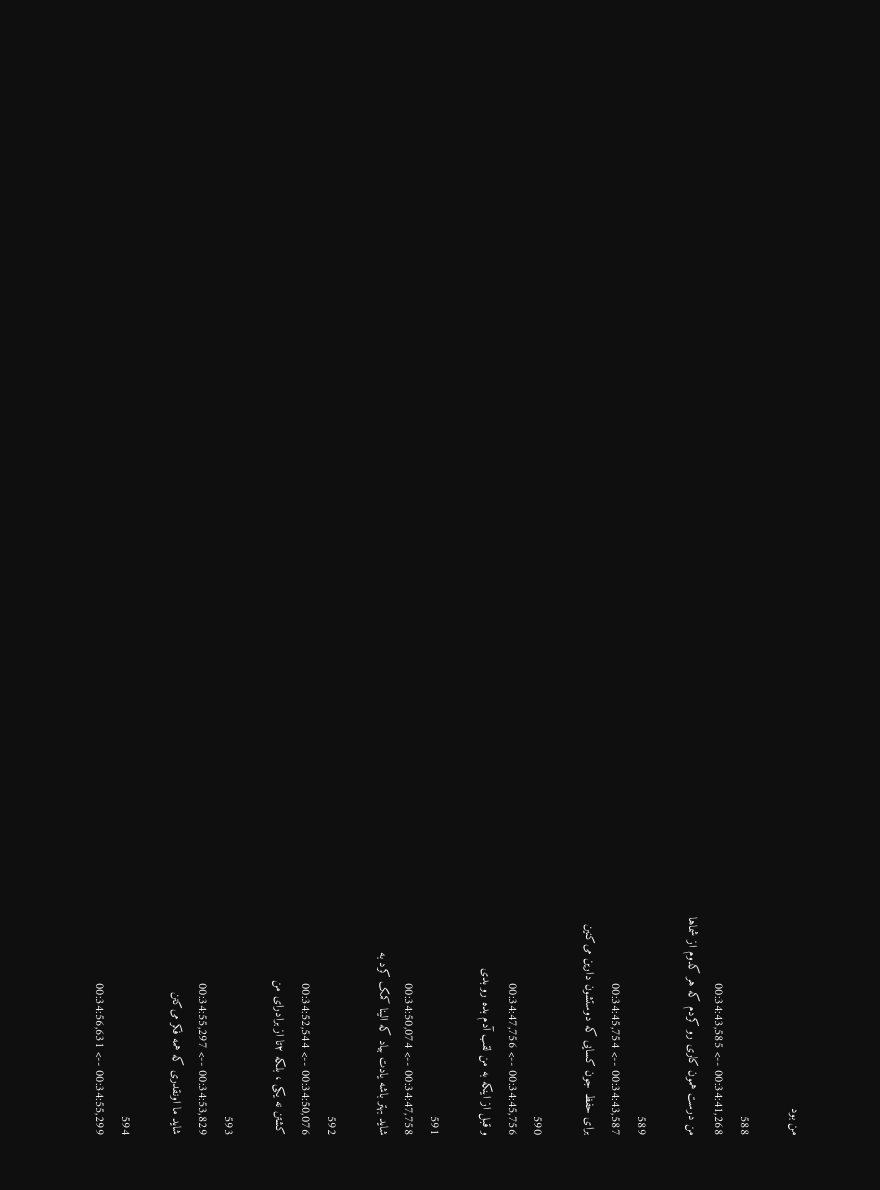من بود

588
00:34:41,268 --> 00:34:43,585
من درست همون کاری رو کردم که هر کدوم از شماها

589
00:34:43,587 --> 00:34:45,754
برای حفظ جون کسایی که دوستشون دارین می‌کنین

590
00:34:45,756 --> 00:34:47,756
و قبل از اینکه به من لقب آدم بده رو بدی

591
00:34:47,758 --> 00:34:50,074
شاید بهتر باشه یادت بیاد که الینا کمک کرد به

592
00:34:50,076 --> 00:34:52,544
کشتن نه یکی ، بلکه ۲تا از برادرای من

593
00:34:53,829 --> 00:34:55,297
شاید ما اونقدری که همه فکر می‌کنن

594
00:34:55,299 --> 00:34:56,631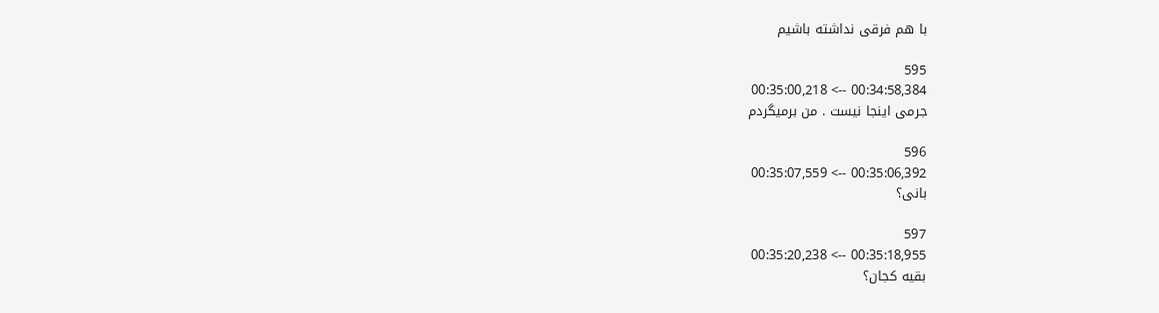با هم فرقی نداشته باشیم

595
00:34:58,384 --> 00:35:00,218
جرمی اینجا نیست . من برمیگردم

596
00:35:06,392 --> 00:35:07,559
بانی؟

597
00:35:18,955 --> 00:35:20,238
بقیه کجان؟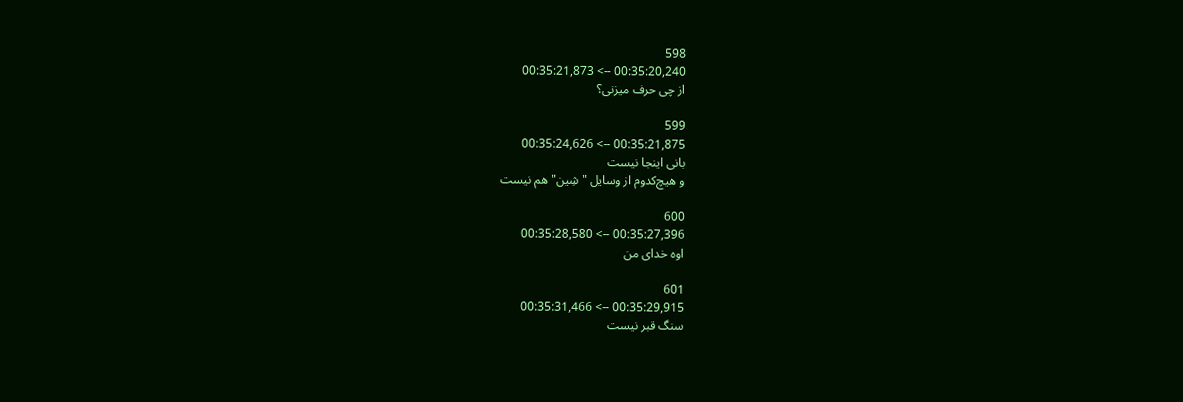598
00:35:20,240 --> 00:35:21,873
از چی حرف میزنی؟

599
00:35:21,875 --> 00:35:24,626
بانی اینجا نیست
و هیچ‌کدوم از وسایل "شِین" هم نیست

600
00:35:27,396 --> 00:35:28,580
اوه خدای من

601
00:35:29,915 --> 00:35:31,466
سنگ قبر نیست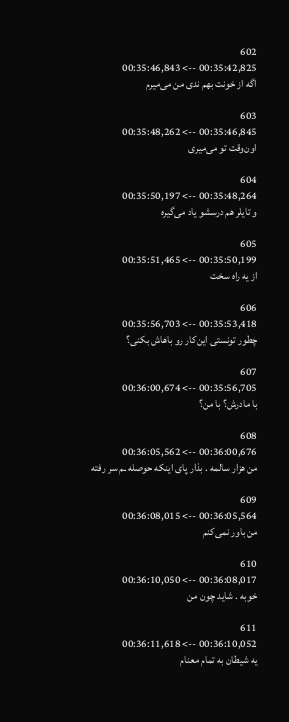602
00:35:42,825 --> 00:35:46,843
اگه از خونت بهم ندی من می‌میرم

603
00:35:46,845 --> 00:35:48,262
اون‌وقت تو می‌میری

604
00:35:48,264 --> 00:35:50,197
و تایلر هم درسشو یاد می‌گیره

605
00:35:50,199 --> 00:35:51,465
از یه راه سخت

606
00:35:53,418 --> 00:35:56,703
چطور تونستی این‌کار رو باهاش بکنی؟

607
00:35:56,705 --> 00:36:00,674
با مادرش؟ با من؟

608
00:36:00,676 --> 00:36:05,562
من هزار سالمه . بذار پای اینکه حوصله ـم سر رفته

609
00:36:05,564 --> 00:36:08,015
من باور نمی‌کنم

610
00:36:08,017 --> 00:36:10,050
خوبه . شاید چون من

611
00:36:10,052 --> 00:36:11,618
یه شیطان به تمام معنام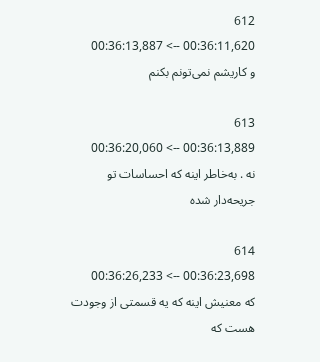612
00:36:11,620 --> 00:36:13,887
و کاریشم نمی‌تونم بکنم

613
00:36:13,889 --> 00:36:20,060
نه . به‌خاطر اینه که احساسات تو جریحه‌دار شده

614
00:36:23,698 --> 00:36:26,233
که معنیش اینه که یه قسمتی از وجودت هست که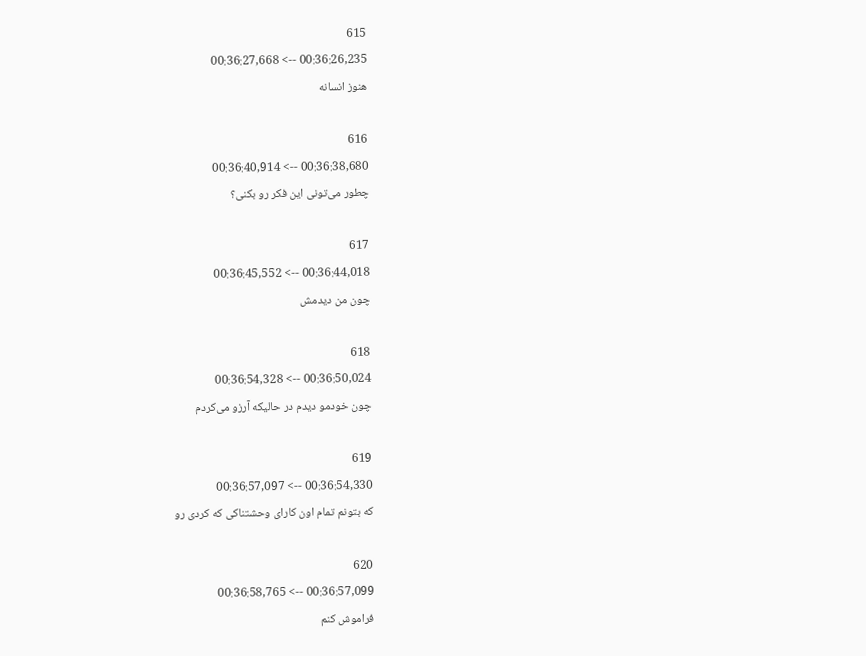615
00:36:26,235 --> 00:36:27,668
هنوز انسانه

616
00:36:38,680 --> 00:36:40,914
چطور می‌تونی این فکر رو بکنی؟

617
00:36:44,018 --> 00:36:45,552
چون من دیدمش

618
00:36:50,024 --> 00:36:54,328
چون خودمو دیدم در حالیکه آرزو می‌کردم

619
00:36:54,330 --> 00:36:57,097
که بتونم تمام اون کارای وحشتناکی که کردی رو

620
00:36:57,099 --> 00:36:58,765
فراموش کنم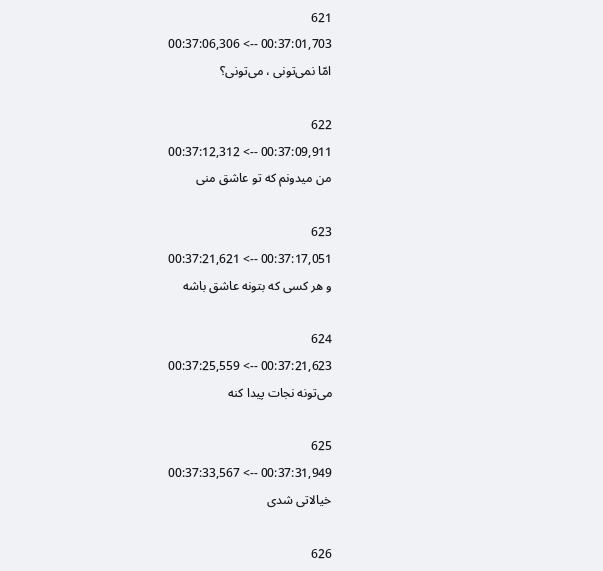621
00:37:01,703 --> 00:37:06,306
امّا نمی‌تونی ، می‌تونی؟

622
00:37:09,911 --> 00:37:12,312
من میدونم که تو عاشق منی

623
00:37:17,051 --> 00:37:21,621
و هر کسی که بتونه عاشق باشه

624
00:37:21,623 --> 00:37:25,559
می‌تونه نجات پیدا کنه

625
00:37:31,949 --> 00:37:33,567
خیالاتی شدی

626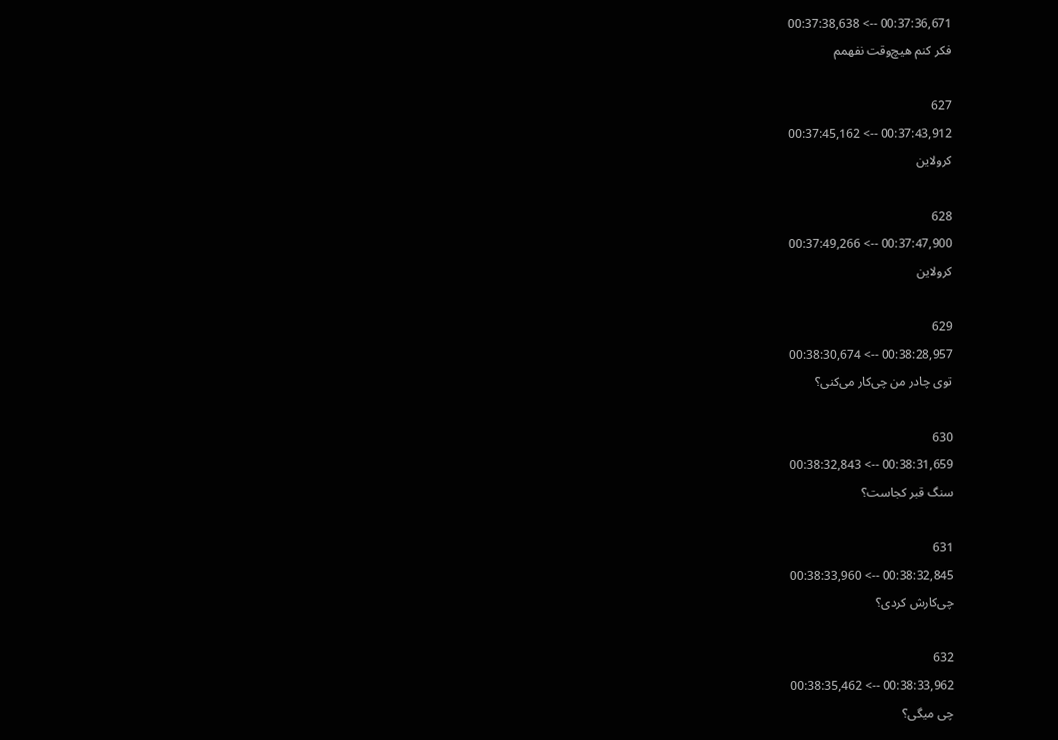00:37:36,671 --> 00:37:38,638
فکر کنم هیچ‌وقت نفهمم

627
00:37:43,912 --> 00:37:45,162
کرولاین

628
00:37:47,900 --> 00:37:49,266
کرولاین

629
00:38:28,957 --> 00:38:30,674
توی چادر من چی‌کار می‌کنی؟

630
00:38:31,659 --> 00:38:32,843
سنگ قبر کجاست؟

631
00:38:32,845 --> 00:38:33,960
چی‌کارش کردی؟

632
00:38:33,962 --> 00:38:35,462
چی میگی؟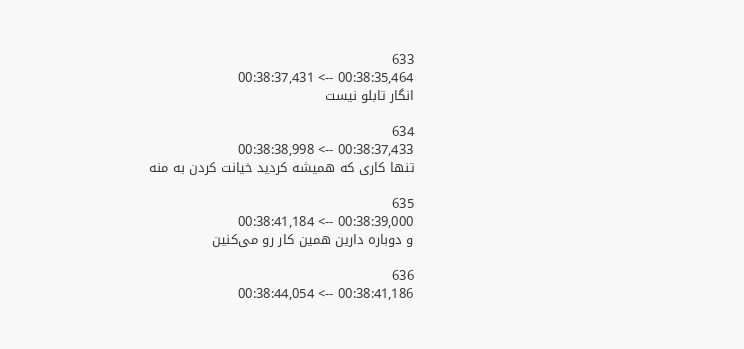633
00:38:35,464 --> 00:38:37,431
انگار تابلو نیست

634
00:38:37,433 --> 00:38:38,998
تنها کاری که همیشه کردید خیانت کردن به منه

635
00:38:39,000 --> 00:38:41,184
و دوباره دارین همین کار رو می‌کنین

636
00:38:41,186 --> 00:38:44,054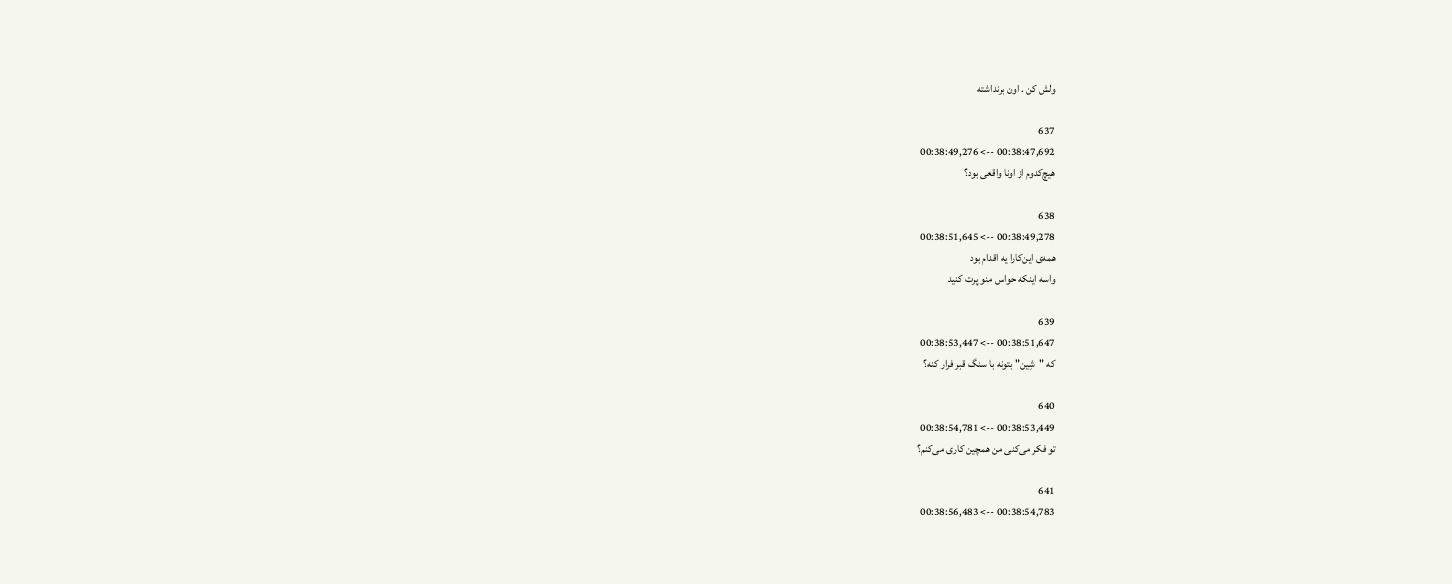ولش کن . اون برنداشته

637
00:38:47,692 --> 00:38:49,276
هیچ‌کدوم از اونا واقعی بود؟

638
00:38:49,278 --> 00:38:51,645
همه‌ی این‌کارا یه اقدام بود
واسه اینکه حواس منو پرت کنید

639
00:38:51,647 --> 00:38:53,447
که "شِین" بتونه با سنگ قبر فرار کنه؟

640
00:38:53,449 --> 00:38:54,781
تو فکر می‌کنی من همچین کاری می‌کنم؟

641
00:38:54,783 --> 00:38:56,483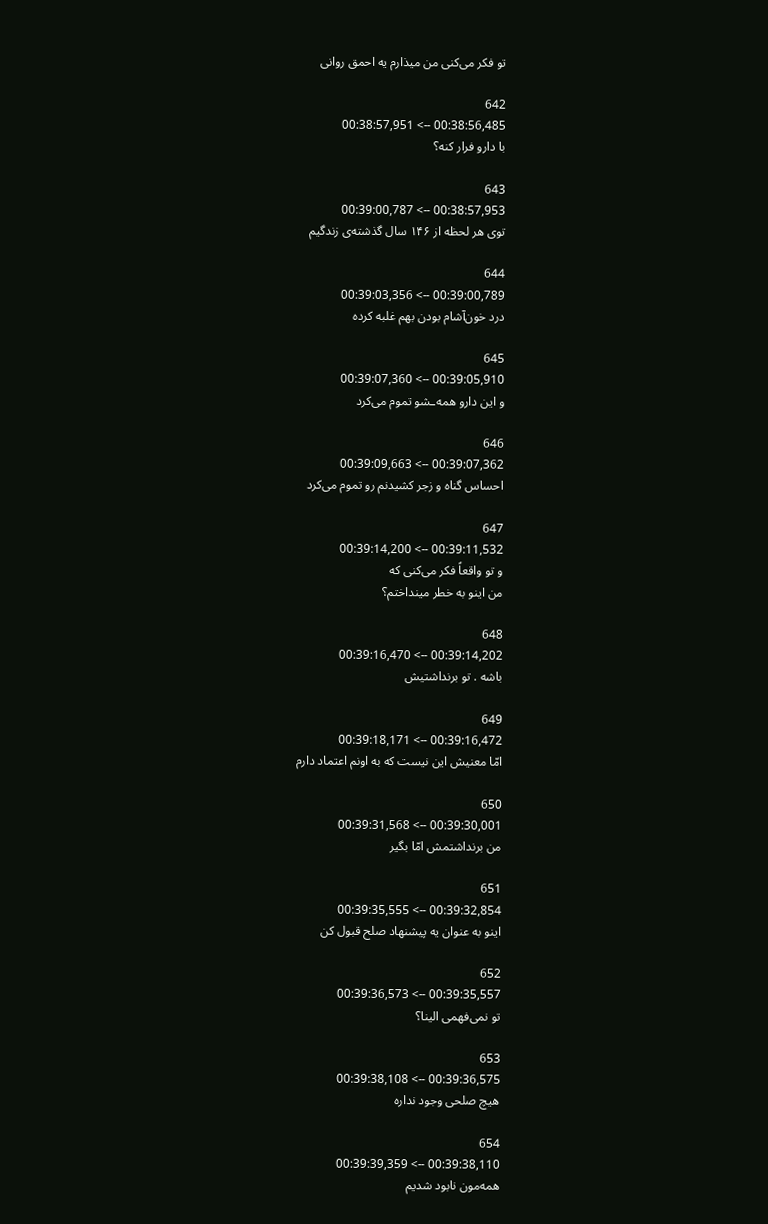تو فکر می‌کنی من میذارم یه احمق روانی

642
00:38:56,485 --> 00:38:57,951
با دارو فرار کنه؟

643
00:38:57,953 --> 00:39:00,787
توی هر لحظه از ۱۴۶ سال گذشته‌ی زندگیم

644
00:39:00,789 --> 00:39:03,356
درد خون‌آشام بودن بهم غلبه کرده

645
00:39:05,910 --> 00:39:07,360
و این دارو همه‌ـشو تموم می‌کرد

646
00:39:07,362 --> 00:39:09,663
احساس گناه و زجر کشیدنم رو تموم می‌کرد

647
00:39:11,532 --> 00:39:14,200
و تو واقعاً فکر می‌کنی که
من اینو به خطر مینداختم؟

648
00:39:14,202 --> 00:39:16,470
باشه . تو برنداشتیش

649
00:39:16,472 --> 00:39:18,171
امّا معنیش این نیست که به اونم اعتماد دارم

650
00:39:30,001 --> 00:39:31,568
من برنداشتمش امّا بگیر

651
00:39:32,854 --> 00:39:35,555
اینو به عنوان یه پیشنهاد صلح قبول کن

652
00:39:35,557 --> 00:39:36,573
تو نمی‌فهمی الینا؟

653
00:39:36,575 --> 00:39:38,108
هیچ صلحی وجود نداره

654
00:39:38,110 --> 00:39:39,359
همه‌مون نابود شدیم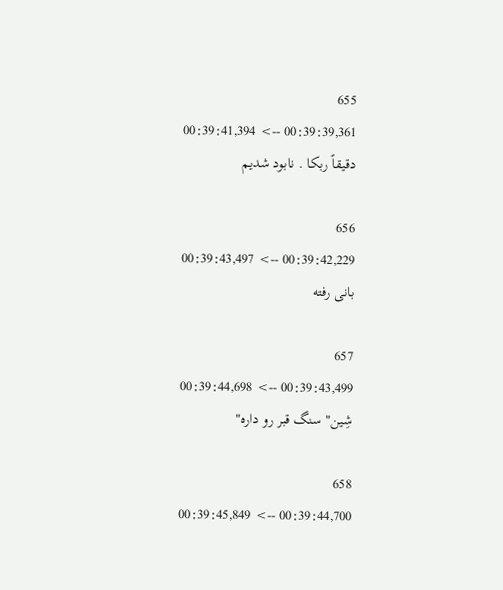655
00:39:39,361 --> 00:39:41,394
دقیقاً ربکا . نابود شدیم

656
00:39:42,229 --> 00:39:43,497
بانی رفته

657
00:39:43,499 --> 00:39:44,698
شِین" سنگ قبر رو داره"

658
00:39:44,700 --> 00:39:45,849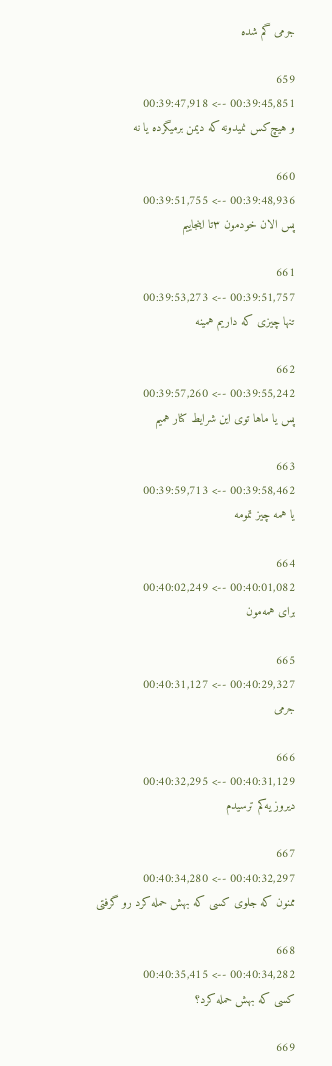جرمی گم شده

659
00:39:45,851 --> 00:39:47,918
و هیچ‌کس نمیدونه که دیمن برمیگرده یا نه

660
00:39:48,936 --> 00:39:51,755
پس الان خودمون ۳تا اینجاییم

661
00:39:51,757 --> 00:39:53,273
تنها چیزی که داریم همینه

662
00:39:55,242 --> 00:39:57,260
پس یا ماها توی این شرایط کنار همیم

663
00:39:58,462 --> 00:39:59,713
یا همه چیز تمومه

664
00:40:01,082 --> 00:40:02,249
برای همه‌مون

665
00:40:29,327 --> 00:40:31,127
جرمی

666
00:40:31,129 --> 00:40:32,295
دیروز یه‌کم ترسیدم

667
00:40:32,297 --> 00:40:34,280
ممنون که جلوی کسی که بهش حمله کرد رو گرفتی

668
00:40:34,282 --> 00:40:35,415
کسی که بهش حمله کرد؟

669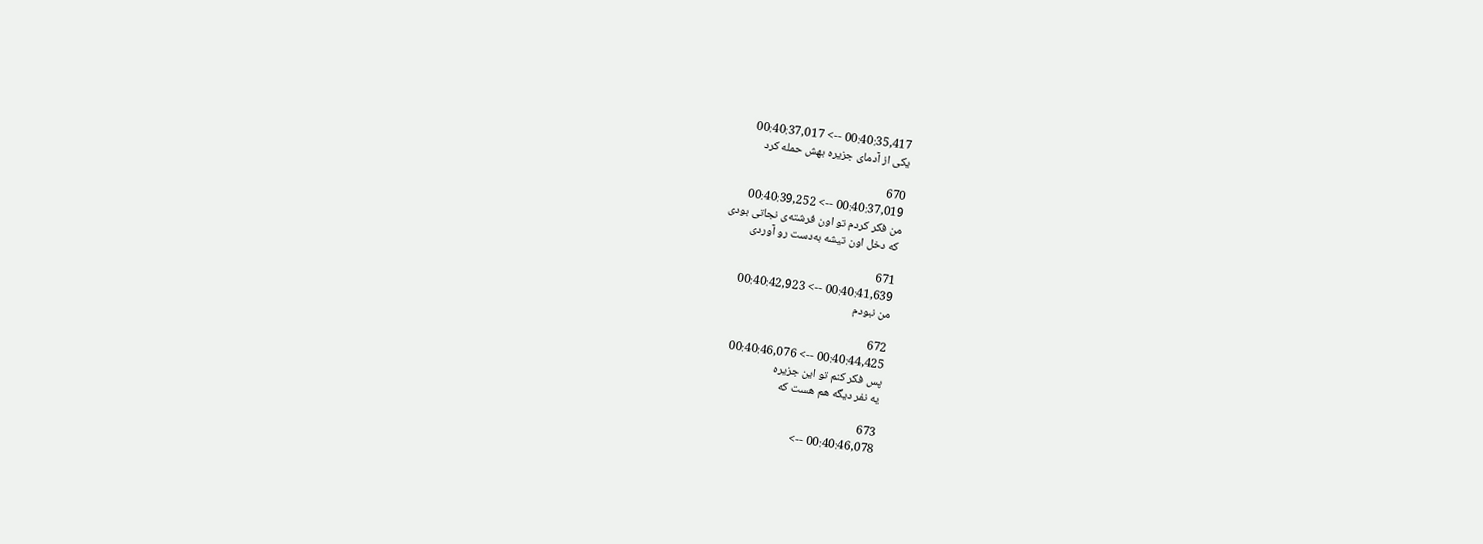00:40:35,417 --> 00:40:37,017
یکی از آدمای جزیره بهش حمله کرد

670
00:40:37,019 --> 00:40:39,252
من فکر کردم تو اون فرشته‌ی نجاتی بودی
که دخل اون تیشه به‌دست رو آوردی

671
00:40:41,639 --> 00:40:42,923
من نبودم

672
00:40:44,425 --> 00:40:46,076
پس فکر کنم تو این جزیره
یه نفر دیگه هم هست که

673
00:40:46,078 -->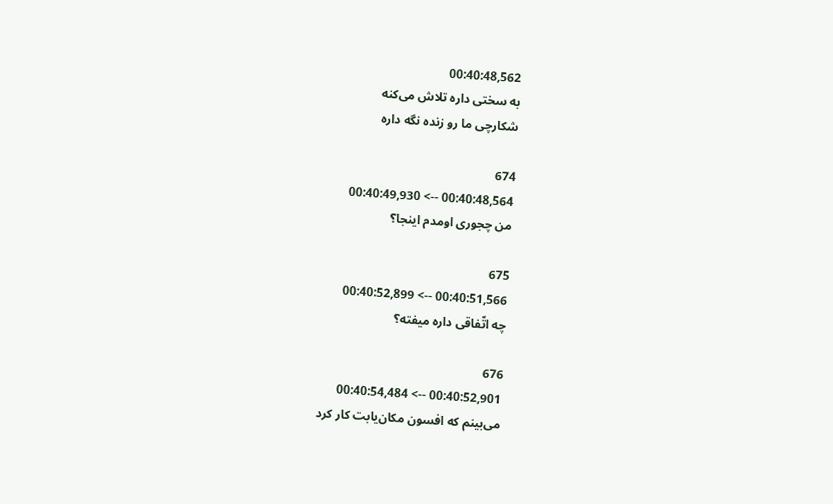00:40:48,562
به سختی داره تلاش می‌کنه
شکارچی ما رو زنده نگه داره

674
00:40:48,564 --> 00:40:49,930
من چجوری اومدم اینجا؟

675
00:40:51,566 --> 00:40:52,899
چه اتّفاقی داره میفته؟

676
00:40:52,901 --> 00:40:54,484
می‌بینم که افسون مکان‌یابت کار کرد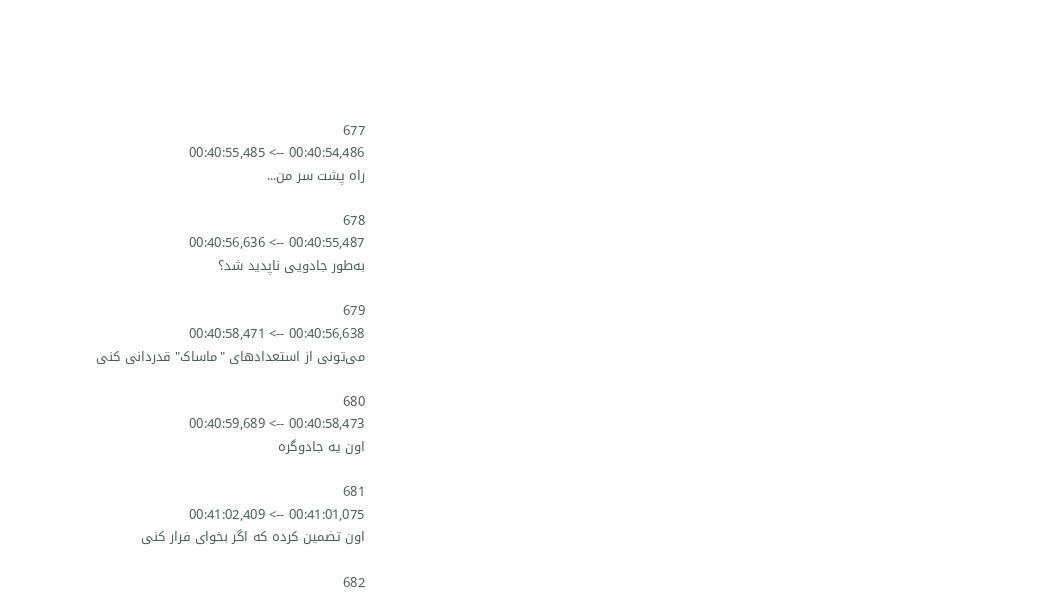677
00:40:54,486 --> 00:40:55,485
راه پشت سر من...

678
00:40:55,487 --> 00:40:56,636
به‌طور جادویی ناپدید شد؟

679
00:40:56,638 --> 00:40:58,471
می‌تونی از استعدادهای "ماساک" قدردانی کنی

680
00:40:58,473 --> 00:40:59,689
اون یه جادوگره

681
00:41:01,075 --> 00:41:02,409
اون تضمین کرده که اگر بخوای فرار کنی

682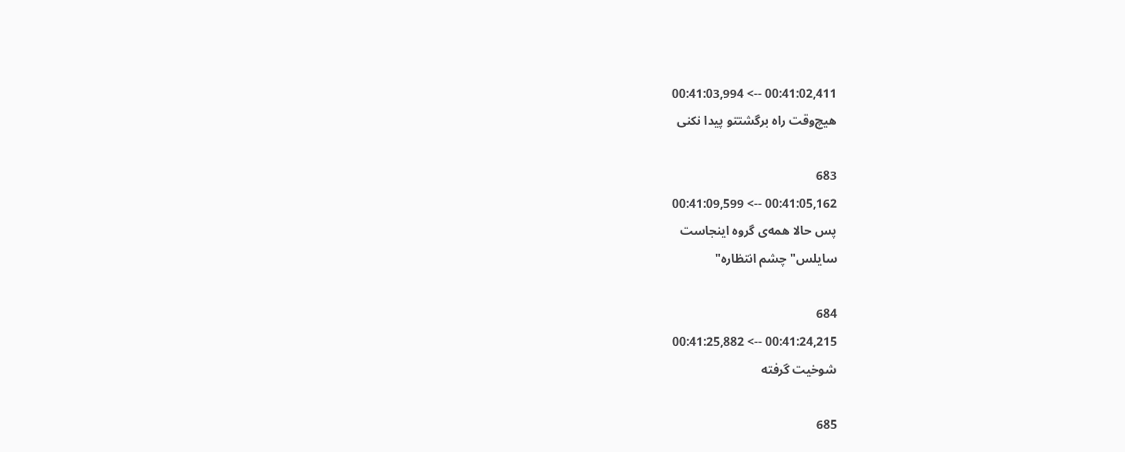00:41:02,411 --> 00:41:03,994
هیچ‌وقت راه برگشتتو پیدا نکنی

683
00:41:05,162 --> 00:41:09,599
پس حالا همه‌ی گروه اینجاست
سایلس" چشم انتظاره"

684
00:41:24,215 --> 00:41:25,882
شوخیت گرفته

685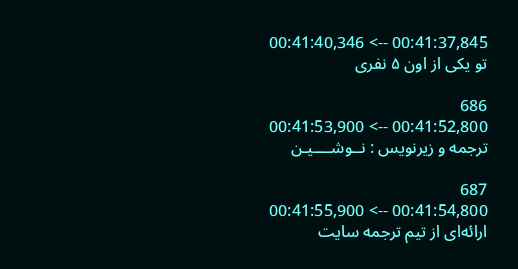00:41:37,845 --> 00:41:40,346
تو یکی از اون ۵ نفری

686
00:41:52,800 --> 00:41:53,900
ترجمه و زیرنویس : نــوشــــیـن

687
00:41:54,800 --> 00:41:55,900
ارائه‌ای از تیم ترجمه سایت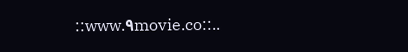::www.۹movie.co::..